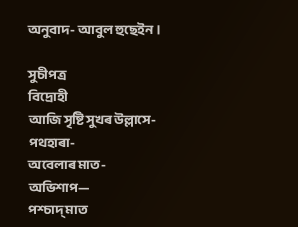অনুবাদ- আবুল হুছেইন।

সুচীপত্র
বিদ্রোহী
আজি সৃষ্টি সুখৰ উল্লাসে-
পথহাৰা-
অবেলাৰ মাত-
অভিশাপ—
পশ্চাদ্ মাত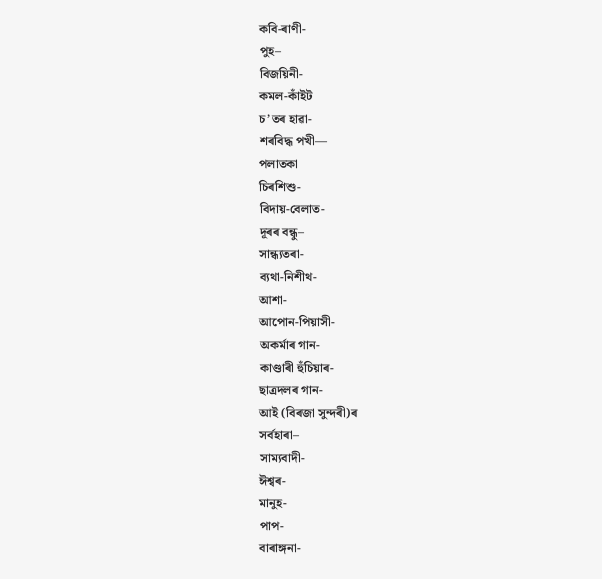কবি-ৰাণী-
পুহ–
বিজয়িনী-
কমল-কাঁইট
চ’তৰ হাৱা-
শৰবিদ্ধ পখী—
পলাতকা
চিৰশিশু-
বিদায়-বেলাত-
দূৰৰ বন্ধু–
সান্ধ্যতৰা-
ব্যথা-নিশীথ-
আশা-
আপোন-পিয়াসী-
অকৰ্মাৰ গান-
কাণ্ডাৰী হুঁচিয়াৰ-
ছাত্রদলৰ গান-
আই (বিৰজা সুন্দৰী)ৰ
সৰ্বহাৰা–
সাম্যবাদী-
ঈশ্বৰ-
মানুহ-
পাপ-
বাৰাঙ্গনা-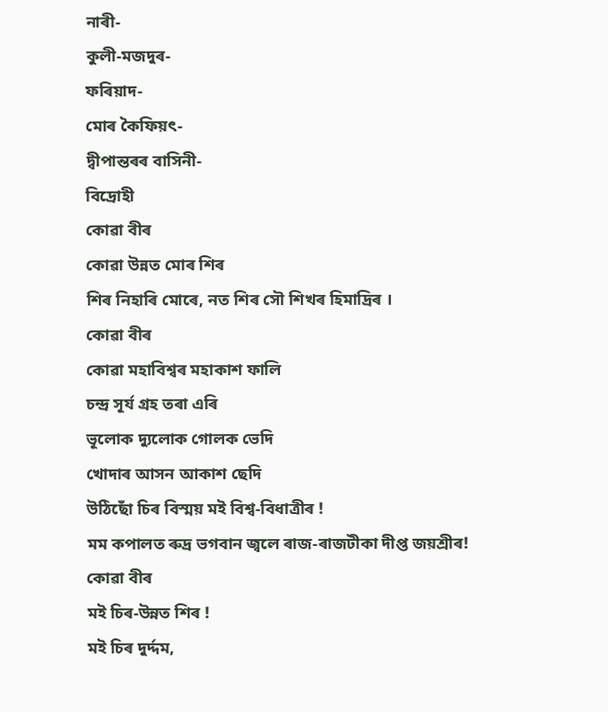নাৰী-
কুলী-মজদুৰ-
ফৰিয়াদ-
মোৰ কৈফিয়ৎ-
দ্বীপান্তৰৰ বাসিনী-
বিদ্রোহী
কোৱা বীৰ
কোৱা উন্নত মোৰ শিৰ
শিৰ নিহাৰি মোৰে, নত শিৰ সৌ শিখৰ হিমাদ্রিৰ ।
কোৱা বীৰ
কোৱা মহাবিশ্বৰ মহাকাশ ফালি
চন্দ্ৰ সূৰ্য গ্রহ তৰা এৰি
ভূলোক দ্যুলোক গোলক ভেদি
খোদাৰ আসন আকাশ ছেদি
উঠিছোঁ চিৰ বিস্ময় মই বিশ্ব-বিধাত্ৰীৰ !
মম কপালত ৰুদ্ৰ ভগবান জ্বলে ৰাজ-ৰাজটীকা দীপ্ত জয়শ্ৰীৰ!
কোৱা বীৰ
মই চিৰ-উন্নত শিৰ !
মই চিৰ দুৰ্দ্দম,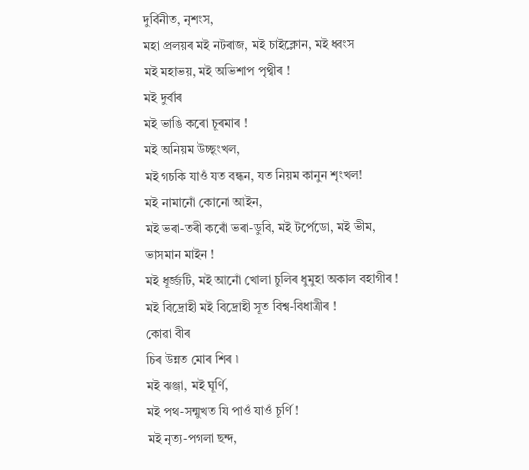দুর্বিনীত, নৃশংস,
মহা প্রলয়ৰ মই নটৰাজ, মই চাইক্লোন, মই ধ্বংস
মই মহাভয়, মই অভিশাপ পৃথ্বীৰ !
মই দুৰ্বাৰ
মই ভাঙি কৰো চূৰমাৰ !
মই অনিয়ম উচ্ছৃংখল,
মই গচকি যাওঁ যত বন্ধন, যত নিয়ম কানুন শৃংখল!
মই নামানোঁ কোনো আইন,
মই ভৰা-তৰী কৰোঁ ভৰা-ডুবি, মই টর্পেডো, মই ভীম,
ভাসমান মাইন !
মই ধূৰ্জ্জটি, মই আনোঁ খোলা চুলিৰ ধুমুহা অকাল বহাগীৰ !
মই বিদ্রোহী মই বিদ্রোহী সূত বিশ্ব-বিধাত্ৰীৰ !
কোৱা বীৰ
চিৰ উন্নত মোৰ শিৰ ৷
মই ঝঞ্জা, মই ঘূর্ণি,
মই পথ-সন্মুখত যি পাওঁ যাওঁ চূর্ণি !
মই নৃত্য-পগলা ছন্দ,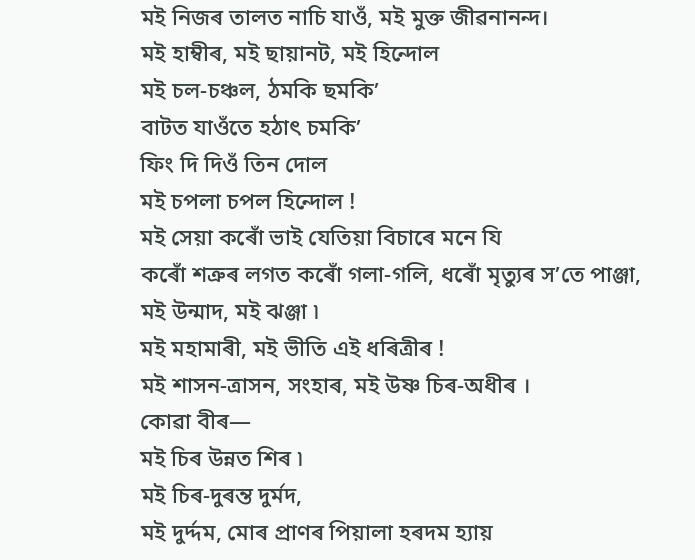মই নিজৰ তালত নাচি যাওঁ, মই মুক্ত জীৱনানন্দ।
মই হাম্বীৰ, মই ছায়ানট, মই হিন্দোল
মই চল-চঞ্চল, ঠমকি ছমকি’
বাটত যাওঁতে হঠাৎ চমকি’
ফিং দি দিওঁ তিন দোল
মই চপলা চপল হিন্দোল !
মই সেয়া কৰোঁ ভাই যেতিয়া বিচাৰে মনে যি
কৰোঁ শত্ৰুৰ লগত কৰোঁ গলা-গলি, ধৰোঁ মৃত্যুৰ স’তে পাঞ্জা,
মই উন্মাদ, মই ঝঞ্জা ৷
মই মহামাৰী, মই ভীতি এই ধৰিত্ৰীৰ !
মই শাসন-ত্রাসন, সংহাৰ, মই উষ্ণ চিৰ-অধীৰ ।
কোৱা বীৰ—
মই চিৰ উন্নত শিৰ ৷
মই চিৰ-দুৰন্ত দুর্মদ,
মই দুৰ্দ্দম, মোৰ প্ৰাণৰ পিয়ালা হৰদম হ্যায়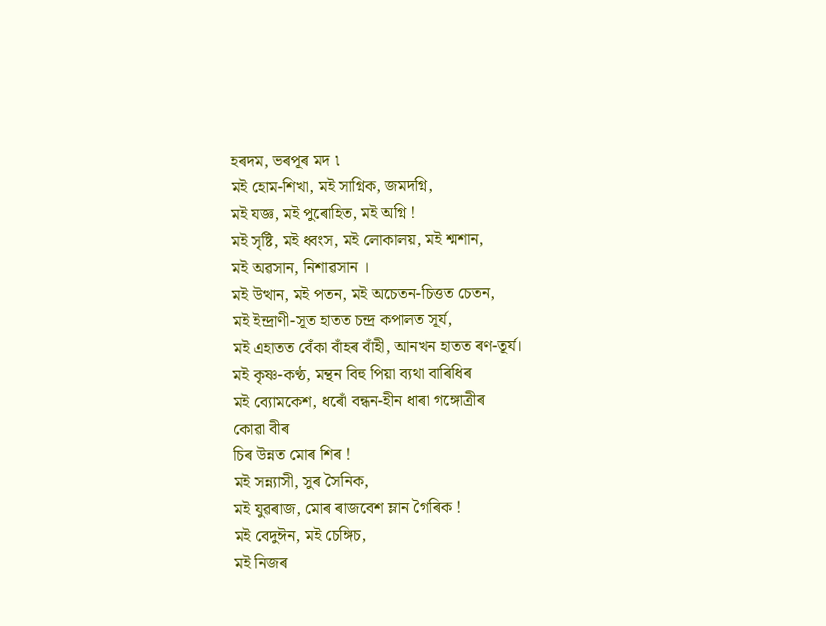হৰদম, ভৰপূৰ মদ ৷
মই হোম-শিখা, মই সাগ্নিক, জমদগ্নি,
মই যজ্ঞ, মই পুৰোহিত, মই অগ্নি !
মই সৃষ্টি, মই ধ্বংস, মই লোকালয়, মই শ্মশান,
মই অৱসান, নিশাৱসান ।
মই উত্থান, মই পতন, মই অচেতন-চিত্তত চেতন,
মই ইন্দ্ৰাণী-সূত হাতত চন্দ্ৰ কপালত সূর্য,
মই এহাতত বেঁকা বাঁহৰ বাঁহী, আনখন হাতত ৰণ-তূর্য।
মই কৃষ্ণ-কণ্ঠ, মন্থন বিহু পিয়া ব্যথা বাৰিধিৰ
মই ব্যোমকেশ, ধৰোঁ বন্ধন-হীন ধাৰা গঙ্গোত্ৰীৰ
কোৱা বীৰ
চিৰ উন্নত মোৰ শিৰ !
মই সন্ন্যাসী, সুৰ সৈনিক,
মই যুৱৰাজ, মোৰ ৰাজবেশ ম্লান গৈৰিক !
মই বেদুঈন, মই চেঙ্গিচ,
মই নিজৰ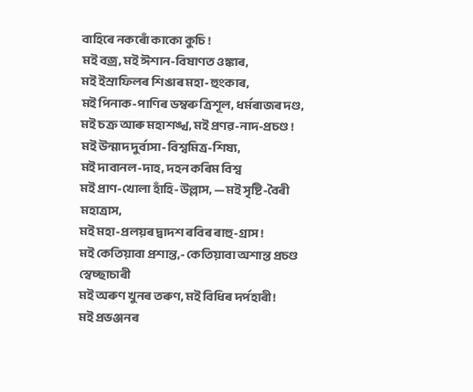বাহিৰে নকৰোঁ কাকো কুচি !
মই বজ্ৰ, মই ঈশান-বিষাণত ওঙ্কাৰ,
মই ইস্রাফিলৰ শিঙাৰ মহা-হুংকাৰ,
মই পিনাক-পাণিৰ ডম্বৰু ত্ৰিশূল, ধৰ্মৰাজৰ দণ্ড,
মই চক্ৰ আৰু মহাশঙ্খ, মই প্ৰণৱ-নাদ-প্রচণ্ড !
মই উন্মাদ দুর্বাসা-বিশ্বমিত্র-শিষ্য,
মই দাবানল-দাহ, দহন কৰিম বিশ্ব
মই প্রাণ-খোলা হাঁহি-উল্লাস, — মই সৃষ্টি-বৈৰী মহাত্রাস,
মই মহা-প্রলয়ৰ দ্বাদশ ৰবিৰ ৰাহু-গ্রাস !
মই কেতিয়াবা প্রশান্ত,- কেতিয়াবা অশান্ত প্রচণ্ড স্বেচ্ছাচাৰী
মই অৰুণ খুনৰ তৰুণ, মই বিধিৰ দৰ্পহাৰী!
মই প্ৰভঞ্জনৰ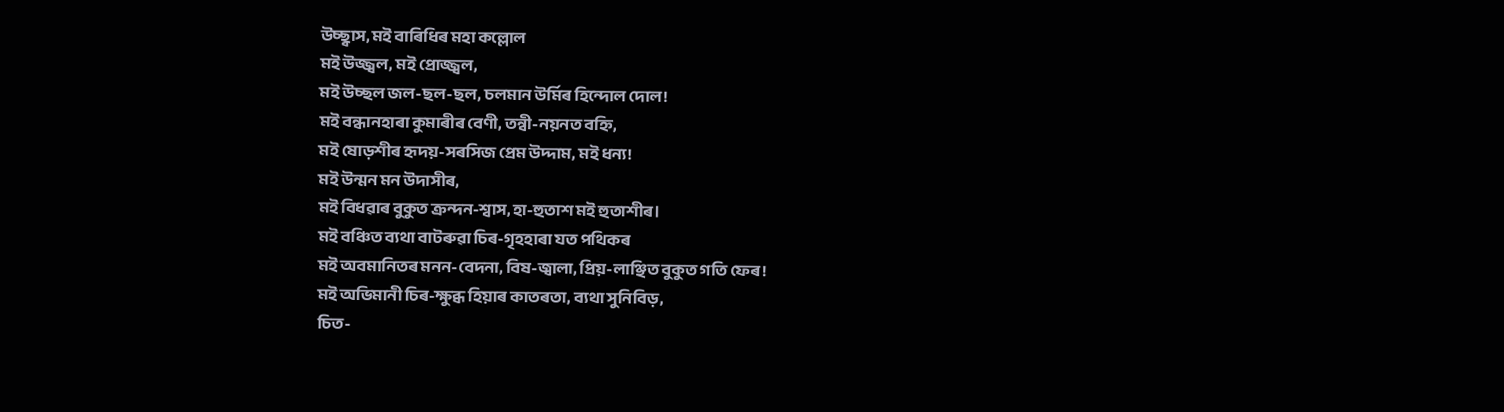উচ্ছ্বাস, মই বাৰিধিৰ মহা কল্লোল
মই উজ্জ্বল, মই প্ৰোজ্জ্বল,
মই উচ্ছল জল-ছল-ছল, চলমান উৰ্মিৰ হিন্দোল দোল!
মই বন্ধানহাৰা কুমাৰীৰ বেণী, তন্বী-নয়নত বহ্নি,
মই ষোড়শীৰ হৃদয়-সৰসিজ প্ৰেম উদ্দাম, মই ধন্য!
মই উন্মন মন উদাসীৰ,
মই বিধৱাৰ বুকুত ক্ৰন্দন-শ্বাস, হা-হুতাশ মই হুতাশীৰ।
মই বঞ্চিত ব্যথা বাটৰুৱা চিৰ-গৃহহাৰা যত পথিকৰ
মই অবমানিতৰ মনন-বেদনা, বিষ-জ্বালা, প্ৰিয়-লাঞ্ছিত বুকুত গতি ফেৰ!
মই অভিমানী চিৰ-ক্ষুব্ধ হিয়াৰ কাতৰতা, ব্যথা সুনিবিড়,
চিত-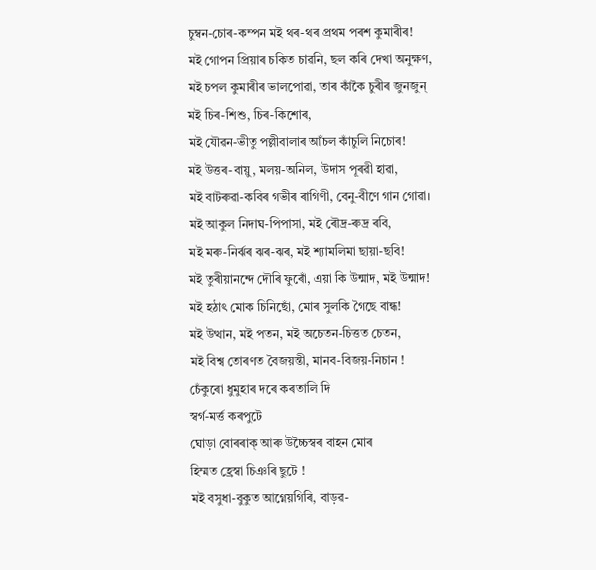চুম্বন-চোৰ-কম্পন মই থৰ-থৰ প্ৰথম পৰশ কুমাৰীৰ!
মই গোপন প্ৰিয়াৰ চকিত চাৱনি, ছল কৰি দেখা অনুক্ষণ,
মই চপল কুমাৰীৰ ভালপোৱা, তাৰ কাঁকৈ চুৰীৰ জুনজুন্
মই চিৰ-শিশু, চিৰ-কিশোৰ,
মই যৌৱন-ভীতু পল্লীবালাৰ আঁচল কাঁচুলি নিচোৰ!
মই উত্তৰ-বায়ু, মলয়-অনিল, উদাস পূৰৱী হাৱা,
মই বাটৰুৱা-কবিৰ গভীৰ ৰাগিণী, বেনু-বীণে গান গোৱা।
মই আকুল নিদাঘ-পিপাসা, মই ৰৌদ্ৰ-ৰুদ্ৰ ৰবি,
মই মৰু-নিৰ্ঝৰ ঝৰ-ঝৰ, মই শ্যামলিমা ছায়া-ছবি!
মই তুৰীয়ানন্দে দৌৰি ফুৰোঁ, এয়া কি উন্মাদ, মই উন্মাদ!
মই হঠাৎ মোক চিনিছোঁ, মোৰ সুলকি গৈছে বান্ধ!
মই উত্থান, মই পতন, মই অচেতন-চিত্তত চেতন,
মই বিশ্ব তোৰণত বৈজয়ন্তী, মানব-বিজয়-নিচান !
চেঁকুৰো ধুমুহাৰ দৰে কৰতালি দি
স্বৰ্গ-মৰ্ত্ত কৰপুটে
ঘোড়া বোৰৰাক্ আৰু উচ্চৈস্বৰ বাহন মোৰ
হিম্মত হ্রেস্বা চিঞৰি ছুটে !
মই বসুধা-বুকুত আগ্নেয়গিৰি, বাড়ৱ-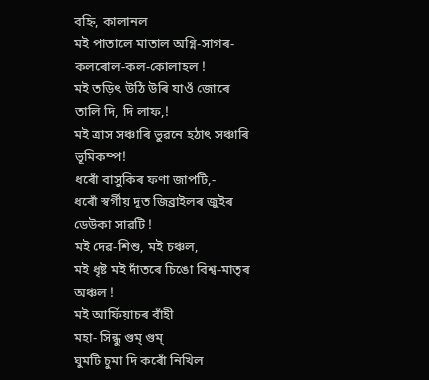বহ্নি, কালানল
মই পাতালে মাতাল অগ্নি-সাগৰ-কলৰোল-কল-কোলাহল !
মই তড়িৎ উঠি উৰি যাওঁ জোৰে তালি দি, দি লাফ,!
মই ত্রাস সঞ্চাৰি ভুৱনে হঠাৎ সঞ্চাৰি ভূমিকম্প!
ধৰোঁ বাসুকিৰ ফণা জাপটি,-
ধৰোঁ স্বৰ্গীয় দূত জিব্রাইলৰ জুইৰ ডেউকা সাৱটি !
মই দেৱ-শিশু, মই চঞ্চল,
মই ধৃষ্ট মই দাঁতৰে চিঙো বিশ্ব-মাতৃৰ অঞ্চল !
মই আৰ্ফিয়াচৰ বাঁহী
মহা- সিন্ধু গুম্ গুম্
ঘুমটি চুমা দি কৰোঁ নিখিল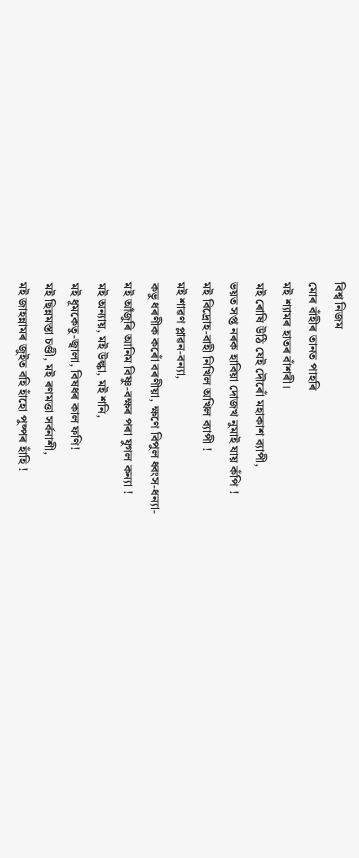বিশ্ব নিজম
মোৰ বাঁহীৰ তানত পাহৰি
মই শ্যামৰ হাতৰ বাঁশৰী।
মই ৰোষি উঠি যেই দৌৰোঁ মহাকাশ ব্যাপী,
ভয়ত সপ্ত নৰক হাবিয়া দোজখ নুমাই যায় কঁপি !
মই বিদ্রোহ-বাহী নিখিল অখিল ব্যাপী !
মই শাৱণ প্লাৱন-বন্যা,
কভু ধৰণীক কৰোঁ বৰণীয়া, ক্ষণে বিপুল ধ্বংস-ধন্যা-
মই আঁজুৰি আনিম বিষ্ণু-বক্ষৰ পৰা যুগল কন্যা !
মই অন্যায়, মই উল্কা, মই শনি,
মই ধূমকেতু-জ্বালা, বিষধৰ কাল ফণি!
মই ছিন্নমস্তা চণ্ডী, মই ৰণমত্তা সৰ্বনাশী,
মই জাহন্নামৰ জুইত বহি হাঁহো পুষ্পৰ হাঁহি !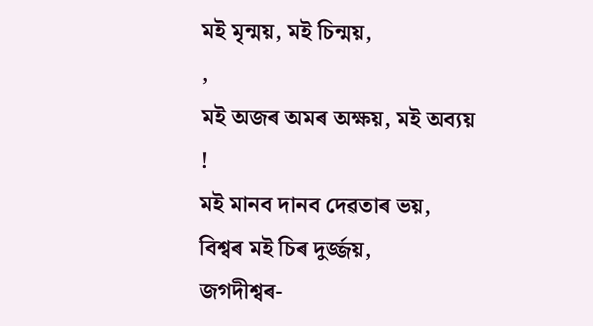মই মৃন্ময়, মই চিন্ময়,
,
মই অজৰ অমৰ অক্ষয়, মই অব্যয় !
মই মানব দানব দেৱতাৰ ভয়,
বিশ্বৰ মই চিৰ দুৰ্জ্জয়,
জগদীশ্বৰ-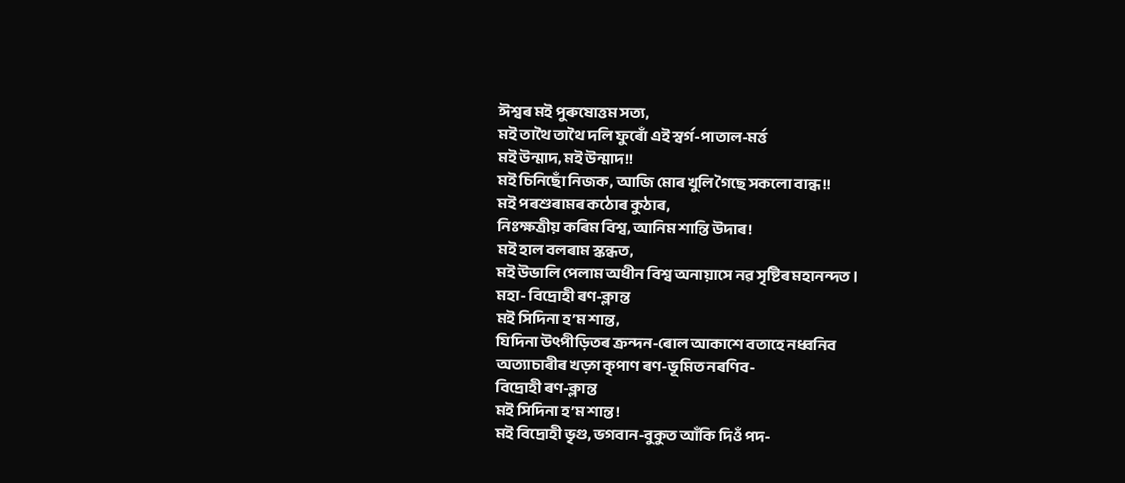ঈশ্বৰ মই পুৰুষোত্তম সত্য,
মই তাথৈ তাথৈ দলি ফুৰোঁ এই স্বৰ্গ-পাতাল-মৰ্ত্ত
মই উন্মাদ, মই উন্মাদ!!
মই চিনিছোঁ নিজক, আজি মোৰ খুলি গৈছে সকলো বান্ধ!!
মই পৰশুৰামৰ কঠোৰ কুঠাৰ,
নিঃক্ষত্ৰীয় কৰিম বিশ্ব, আনিম শান্তি উদাৰ!
মই হাল বলৰাম স্কন্ধত,
মই উভালি পেলাম অধীন বিশ্ব অনায়াসে নৱ সৃষ্টিৰ মহানন্দত ।
মহা- বিদ্ৰোহী ৰণ-ক্লান্ত
মই সিদিনা হ’ম শান্ত,
যিদিনা উৎপীড়িতৰ ক্ৰন্দন-ৰোল আকাশে বতাহে নধ্বনিব
অত্যাচাৰীৰ খড়্গ কৃপাণ ৰণ-ভূমিত নৰণিব-
বিদ্ৰোহী ৰণ-ক্লান্ত
মই সিদিনা হ’ম শান্ত!
মই বিদ্রোহী ভৃগু, ভগবান-বুকুত আঁকি দিওঁ পদ-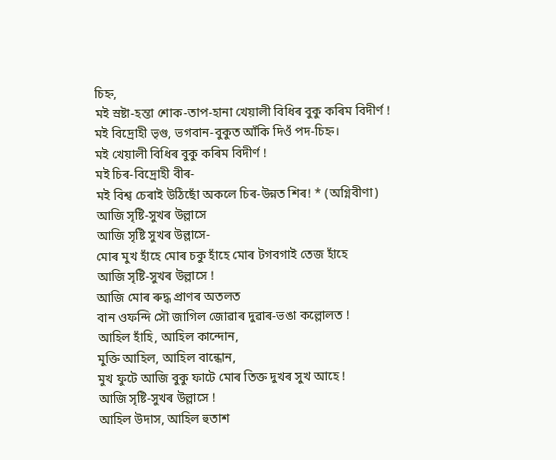চিহ্ন,
মই স্রষ্টা-হন্তা শোক-তাপ-হানা খেয়ালী বিধিৰ বুকু কৰিম বিদীর্ণ !
মই বিদ্রোহী ভৃগু, ভগবান-বুকুত আঁকি দিওঁ পদ-চিহ্ন।
মই খেয়ালী বিধিৰ বুকু কৰিম বিদীর্ণ !
মই চিৰ-বিদ্রোহী বীৰ-
মই বিশ্ব চেৰাই উঠিছোঁ অকলে চিৰ-উন্নত শিৰ! * (অগ্নিবীণা)
আজি সৃষ্টি-সুখৰ উল্লাসে
আজি সৃষ্টি সুখৰ উল্লাসে-
মোৰ মুখ হাঁহে মোৰ চকু হাঁহে মোৰ টগবগাই তেজ হাঁহে
আজি সৃষ্টি-সুখৰ উল্লাসে !
আজি মোৰ ৰুদ্ধ প্ৰাণৰ অতলত
বান ওফন্দি সৌ জাগিল জোৱাৰ দুৱাৰ-ভঙা কল্লোলত !
আহিল হাঁহি, আহিল কান্দোন,
মুক্তি আহিল, আহিল বান্ধোন,
মুখ ফুটে আজি বুকু ফাটে মোৰ তিক্ত দুখৰ সুখ আহে !
আজি সৃষ্টি-সুখৰ উল্লাসে !
আহিল উদাস, আহিল হুতাশ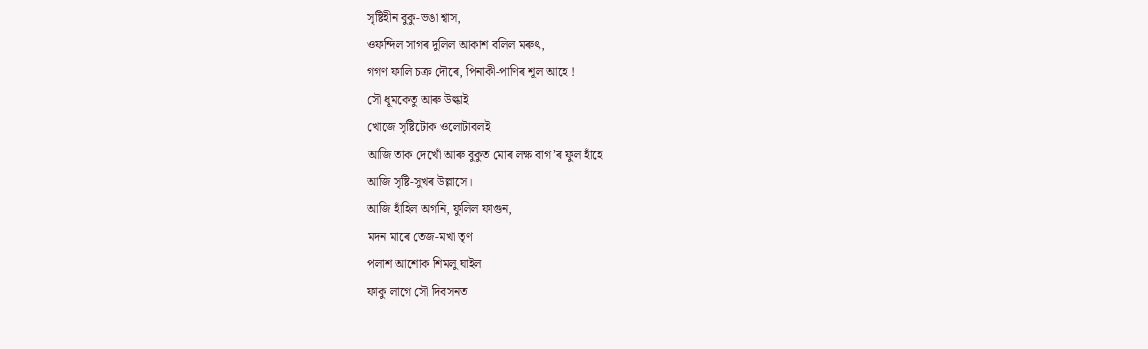সৃষ্টিহীন বুকু-ভঙা শ্বাস,
ওফন্দিল সাগৰ দুলিল আকাশ বলিল মৰুৎ,
গগণ ফালি চক্ৰ দৌৰে, পিনাকী-পাণিৰ শূল আহে !
সৌ ধূমকেতু আৰু উল্কাই
খোজে সৃষ্টিটোক ওলোটাবলই
আজি তাক দেখোঁ আৰু বুকুত মোৰ লক্ষ বাগ’ৰ ফুল হাঁহে
আজি সৃষ্টি-সুখৰ উল্লাসে।
আজি হাঁহিল অগনি, ফুলিল ফাগুন,
মদন মাৰে তেজ-মখা তৃণ
পলাশ আশোক শিমলু ঘাইল
ফাকু লাগে সৌ দিবসনত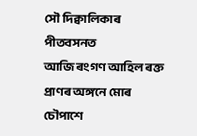সৌ দিক্বালিকাৰ পীতবসনত
আজি ৰংগণ আহিল ৰক্ত প্ৰাণৰ অঙ্গনে মোৰ চৌপাশে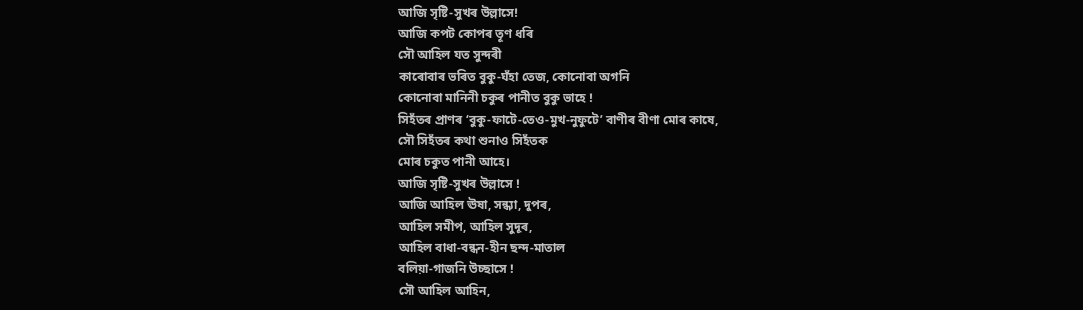আজি সৃষ্টি-সুখৰ উল্লাসে!
আজি কপট কোপৰ তূণ ধৰি
সৌ আহিল যত সুন্দৰী
কাৰোবাৰ ভৰিত বুকু-ঘঁহা তেজ, কোনোবা অগনি
কোনোবা মানিনী চকুৰ পানীত বুকু ভাহে !
সিহঁতৰ প্ৰাণৰ ‘বুকু-ফাটে-তেও-মুখ-নুফুটে’ বাণীৰ বীণা মোৰ কাষে,
সৌ সিহঁতৰ কথা শুনাও সিহঁতক
মোৰ চকুত পানী আহে।
আজি সৃষ্টি-সুখৰ উল্লাসে !
আজি আহিল ঊষা, সন্ধ্যা, দুপৰ,
আহিল সমীপ, আহিল সুদূৰ,
আহিল বাধা-বন্ধন-হীন ছন্দ-মাতাল
বলিয়া-গাজনি উচ্ছাসে !
সৌ আহিল আহিন,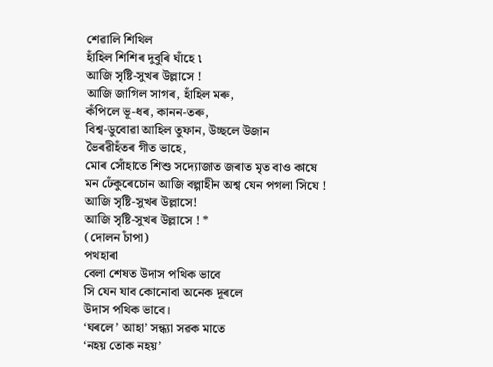শেৱালি শিথিল
হাঁহিল শিশিৰ দুবুৰি ঘাঁহে ৷
আজি সৃষ্টি-সুখৰ উল্লাসে !
আজি জাগিল সাগৰ, হাঁহিল মৰু,
কঁপিলে ভূ-ধৰ, কানন-তৰু,
বিশ্ব-ডুবোৱা আহিল তুফান, উচ্ছলে উজান
ভৈৰৱীহঁতৰ গীত ভাহে,
মোৰ সোঁহাতে শিশু সদ্যোজাত জৰাত মৃত বাও কাষে
মন ঢেঁকুৰেচোন আজি বল্গাহীন অশ্ব যেন পগলা সিযে !
আজি সৃষ্টি-সুখৰ উল্লাসে!
আজি সৃষ্টি-সুখৰ উল্লাসে ! *
(দোলন চাঁপা)
পথহাৰা
বেলা শেষত উদাস পথিক ভাবে
সি যেন যাব কোনোবা অনেক দূৰলে
উদাস পথিক ভাবে।
‘ঘৰলে’ আহা’ সন্ধ্যা সৱক মাতে
‘নহয় তোক নহয়’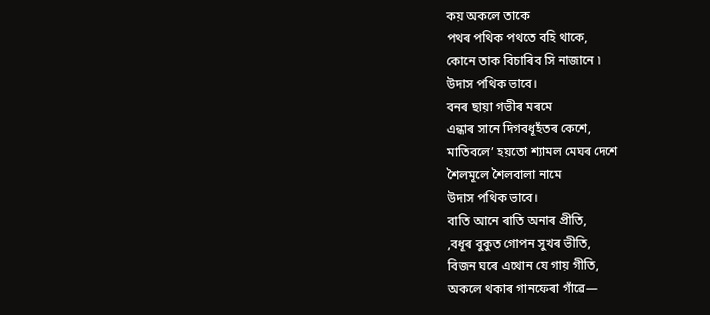কয় অকলে তাকে
পথৰ পথিক পথতে বহি থাকে,
কোনে তাক বিচাৰিব সি নাজানে ৷
উদাস পথিক ভাবে।
বনৰ ছায়া গভীৰ মৰমে
এন্ধাৰ সানে দিগবধূহঁতৰ কেশে,
মাতিবলে’ হয়তো শ্যামল মেঘৰ দেশে
শৈলমূলে শৈলবালা নামে
উদাস পথিক ভাবে।
বাতি আনে ৰাতি অনাৰ প্ৰীতি,
,বধূৰ বুকুত গোপন সুখৰ ভীতি,
বিজন ঘৰে এথোন যে গায় গীতি,
অকলে থকাৰ গানফেৰা গাঁৱে—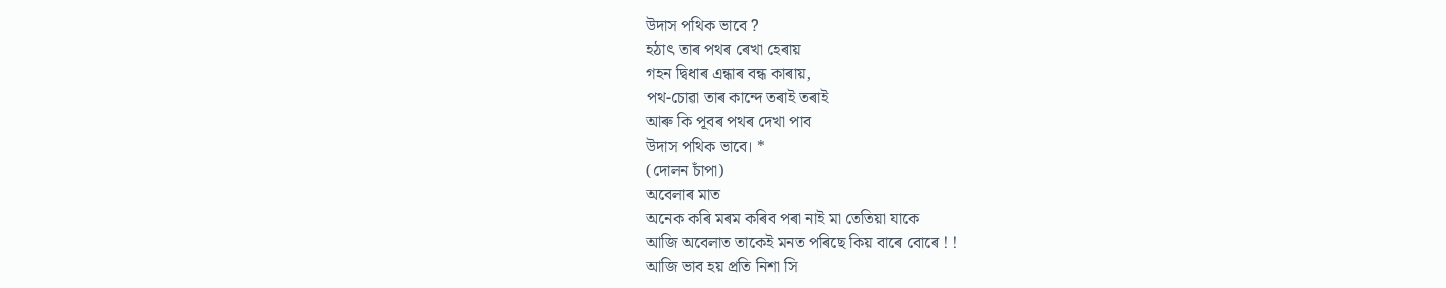উদাস পথিক ভাবে ?
হঠাৎ তাৰ পথৰ ৰেখা হেৰায়
গহন দ্বিধাৰ এন্ধাৰ বন্ধ কাৰায়,
পথ-চোৱা তাৰ কান্দে তৰাই তৰাই
আৰু কি পূবৰ পথৰ দেখা পাব
উদাস পথিক ভাবে। *
(দোলন চাঁপা)
অবেলাৰ মাত
অনেক কৰি মৰম কৰিব পৰা নাই মা তেতিয়া যাকে
আজি অবেলাত তাকেই মনত পৰিছে কিয় বাৰে বোৰে ! !
আজি ভাব হয় প্রতি নিশা সি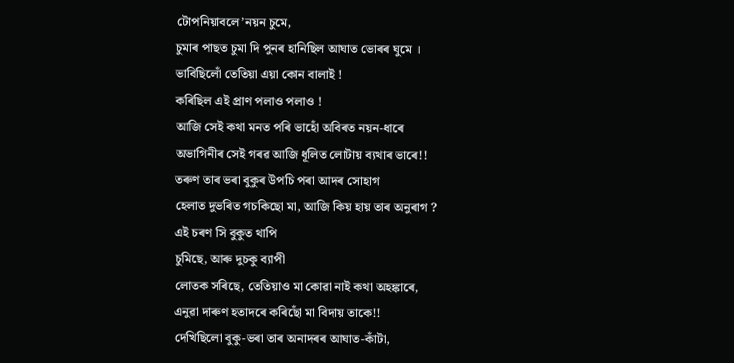টোপনিয়াবলে’নয়ন চুমে,
চুমাৰ পাছত চুমা দি পুনৰ হানিছিল আঘাত ভোৰৰ ঘুমে ।
ভাবিছিলোঁ তেতিয়া এয়া কোন বালাই !
কৰিছিল এই প্ৰাণ পলাও পলাও !
আজি সেই কথা মনত পৰি ভাহোঁ অবিৰত নয়ন-ধাৰে
অভাগিনীৰ সেই গৰৱ আজি ধূলিত লোটায় ব্যথাৰ ভাৰে!!
তৰুণ তাৰ ভৰা বুকুৰ উপচি পৰা আদৰ সোহাগ
হেলাত দুভৰিত গচকিছো মা, আজি কিয় হায় তাৰ অনুৰাগ ?
এই চৰণ সি বুকুত থাপি
চুমিছে, আৰু দুচকু ব্যাপী
লোতক সৰিছে, তেতিয়াও মা কোৱা নাই কথা অহঙ্কাৰে,
এনুৱা দাৰুণ হতাদৰে কৰিছোঁ মা বিদায় তাকে!!
দেখিছিলো বুকু-ভৰা তাৰ অনাদৰৰ আঘাত-কাঁটা,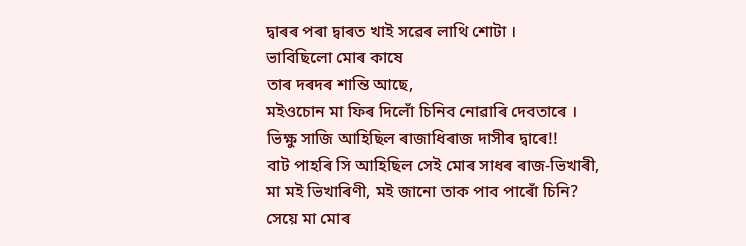দ্বাৰৰ পৰা দ্বাৰত খাই সৱেৰ লাথি শোটা ।
ভাবিছিলো মোৰ কাষে
তাৰ দৰদৰ শান্তি আছে,
মইওচোন মা ফিৰ দিলোঁ চিনিব নোৱাৰি দেবতাৰে ।
ভিক্ষু সাজি আহিছিল ৰাজাধিৰাজ দাসীৰ দ্বাৰে!!
বাট পাহৰি সি আহিছিল সেই মোৰ সাধৰ ৰাজ-ভিখাৰী,
মা মই ভিখাৰিণী, মই জানো তাক পাব পাৰোঁ চিনি?
সেয়ে মা মোৰ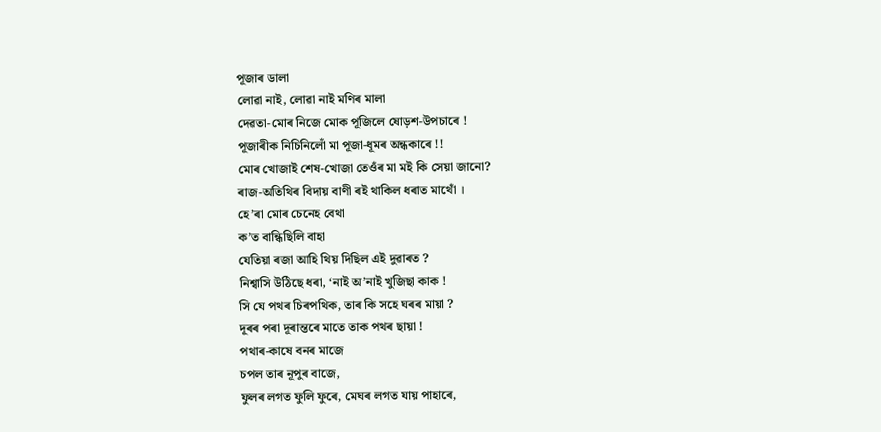পূজাৰ ডালা
লোৱা নাই, লোৱা নাই মণিৰ মালা
দেৱতা-মোৰ নিজে মোক পূজিলে ষোড়শ-উপচাৰে !
পূজাৰীক নিচিনিলোঁ মা পূজা-ধূমৰ অন্ধকাৰে !!
মোৰ খোজাই শেষ-খোজা তেওঁৰ মা মই কি সেয়া জানো?
ৰাজ-অতিথিৰ বিদায় বাণী ৰই থাকিল ধৰাত মাথোঁ ।
হে’ৰা মোৰ চেনেহ বেথা
ক’ত বান্ধিছিলি বাহা
যেতিয়া ৰজা আহি থিয় দিছিল এই দুৱাৰত ?
নিশ্বাসি উঠিছে ধৰা, ‘নাই অ’নাই খুজিছা কাক !
সি যে পথৰ চিৰপথিক, তাৰ কি সহে ঘৰৰ মায়া ?
দূৰৰ পৰা দূৰান্তৰে মাতে তাক পথৰ ছায়া !
পথাৰ-কাষে বনৰ মাজে
চপল তাৰ নূপুৰ বাজে,
ফুলৰ লগত ফুলি ফুৰে, মেঘৰ লগত যায় পাহাৰে,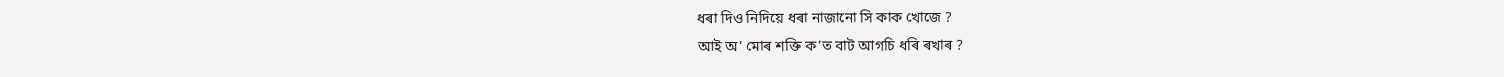ধৰা দিও নিদিয়ে ধৰা নাজানো সি কাক খোজে ?
আই অ’ মোৰ শক্তি ক’ত বাট আগচি ধৰি ৰখাৰ ?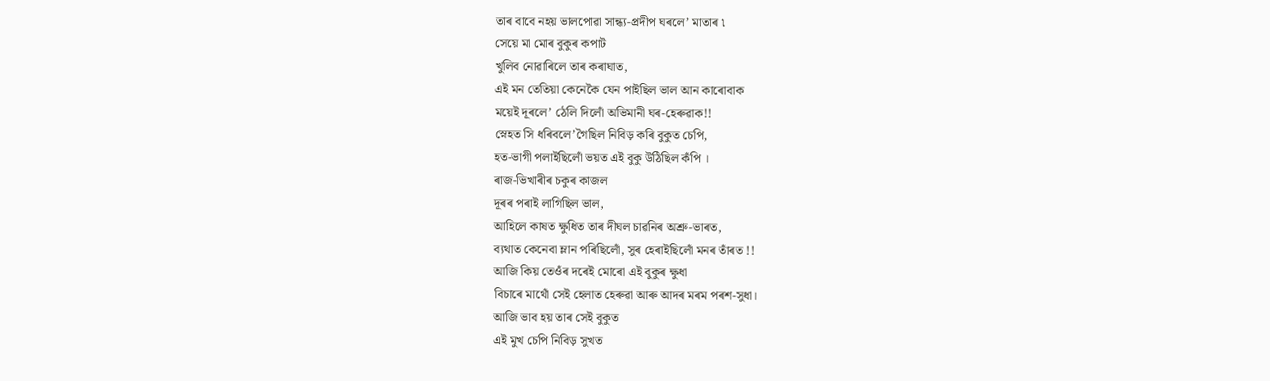তাৰ বাবে নহয় ভালপোৱা সান্ধ্য-প্ৰদীপ ঘৰলে’ মাতাৰ ৷
সেয়ে মা মোৰ বুকুৰ কপাট
খুলিব নোৱাৰিলে তাৰ কৰাঘাত,
এই মন তেতিয়া কেনেকৈ যেন পাইছিল ভাল আন কাৰোবাক
ময়েই দূৰলে’ ঠেলি দিলোঁ অভিমানী ঘৰ-হেৰুৱাক!!
স্নেহত সি ধৰিবলে’গৈছিল নিবিড় কৰি বুকুত চেপি,
হত-ভাগী পলাইছিলোঁ ভয়ত এই বুকু উঠিছিল কঁপি ।
ৰাজ-ভিখাৰীৰ চকুৰ কাজল
দূৰৰ পৰাই লাগিছিল ভাল,
আহিলে কাষত ক্ষুধিত তাৰ দীঘল চাৱনিৰ অশ্ৰু-ভাৰত,
ব্যথাত কেনেবা ম্লান পৰিছিলোঁ, সুৰ হেৰাইছিলোঁ মনৰ তাঁৰত !!
আজি কিয় তেওঁৰ দৰেই মোৰো এই বুকুৰ ক্ষুধা
বিচাৰে মাথোঁ সেই হেলাত হেৰুৱা আৰু আদৰ মৰম পৰশ-সুধা।
আজি ভাব হয় তাৰ সেই বুকুত
এই মুখ চেপি নিবিড় সুখত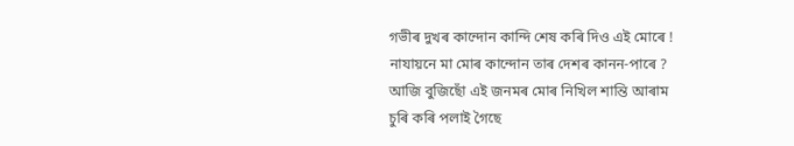গভীৰ দুখৰ কান্দোন কান্দি শেষ কৰি দিও এই মোৰে !
নাযায়নে মা মোৰ কান্দোন তাৰ দেশৰ কানন-পাৰে ?
আজি বুজিছোঁ এই জনমৰ মোৰ নিখিল শান্তি আৰাম
চুৰি কৰি পলাই গৈছে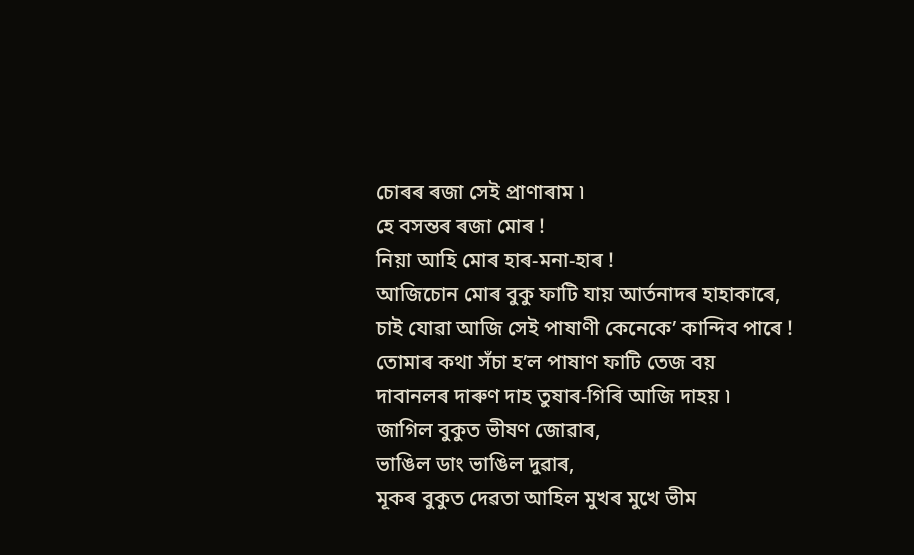চোৰৰ ৰজা সেই প্রাণাৰাম ৷
হে বসন্তৰ ৰজা মোৰ !
নিয়া আহি মোৰ হাৰ-মনা-হাৰ !
আজিচোন মোৰ বুকু ফাটি যায় আৰ্তনাদৰ হাহাকাৰে,
চাই যোৱা আজি সেই পাষাণী কেনেকে’ কান্দিব পাৰে !
তোমাৰ কথা সঁচা হ’ল পাষাণ ফাটি তেজ বয়
দাবানলৰ দাৰুণ দাহ তুষাৰ-গিৰি আজি দাহয় ৷
জাগিল বুকুত ভীষণ জোৱাৰ,
ভাঙিল ডাং ভাঙিল দুৱাৰ,
মূকৰ বুকুত দেৱতা আহিল মুখৰ মুখে ভীম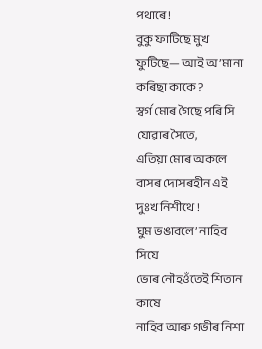পথাৰে !
বুকু ফাটিছে মুখ ফুটিছে— আই অ’মানা কৰিছা কাকে ?
স্বৰ্গ মোৰ গৈছে পৰি সি যোৱাৰ সৈতে,
এতিয়া মোৰ অকলে বাসৰ দোসৰহীন এই দুঃখ নিশীথে !
ঘুম ভঙাবলে’ নাহিব সিযে
ভোৰ নৌহওঁতেই শিতান কাষে
নাহিব আৰু গভীৰ নিশা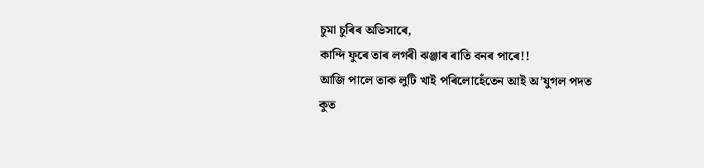চুমা চুৰিৰ অভিসাৰে,
কান্দি ফুৰে তাৰ লগৰী ঝঞ্জাৰ ৰাতি বনৰ পাৰে!!
আজি পালে তাক লুটি খাই পৰিলোহেঁতেন আই অ’যুগল পদত
কুত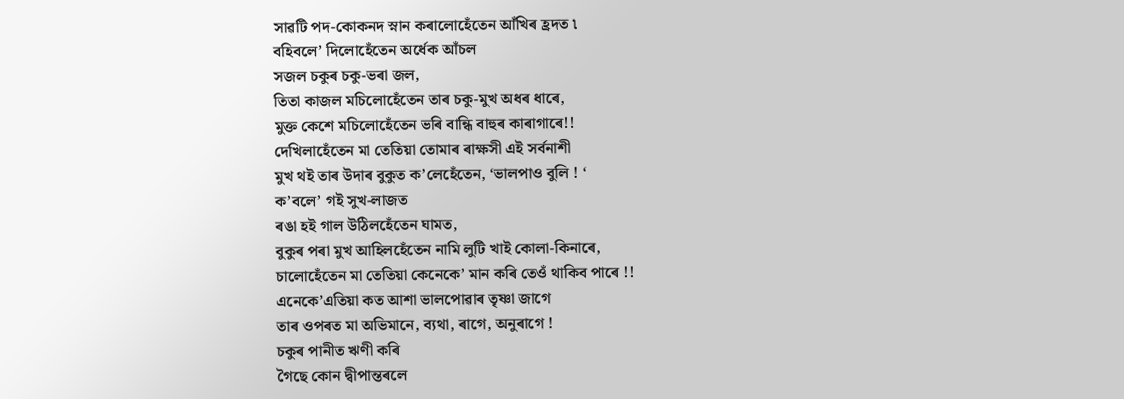সাৱটি পদ-কোকনদ স্নান কৰালোহেঁতেন আঁখিৰ হ্ৰদত ৷
বহিবলে’ দিলোহেঁতেন অর্ধেক আঁচল
সজল চকুৰ চকু-ভৰা জল,
তিতা কাজল মচিলোহেঁতেন তাৰ চকু-মুখ অধৰ ধাৰে,
মুক্ত কেশে মচিলোহেঁতেন ভৰি বান্ধি বাহুৰ কাৰাগাৰে!!
দেখিলাহেঁতেন মা তেতিয়া তোমাৰ ৰাক্ষসী এই সর্বনাশী
মুখ থই তাৰ উদাৰ বুকুত ক’লেহেঁতেন, ‘ভালপাও বুলি ! ‘
ক’বলে’ গই সুখ-লাজত
ৰঙা হই গাল উঠিলহেঁতেন ঘামত,
বুকুৰ পৰা মুখ আহিলহেঁতেন নামি লুটি খাই কোলা-কিনাৰে,
চালোহেঁতেন মা তেতিয়া কেনেকে’ মান কৰি তেওঁ থাকিব পাৰে !!
এনেকে’এতিয়া কত আশা ভালপোৱাৰ তৃষ্ণা জাগে
তাৰ ওপৰত মা অভিমানে, ব্যথা, ৰাগে, অনুৰাগে !
চকুৰ পানীত ঋণী কৰি
গৈছে কোন দ্বীপান্তৰলে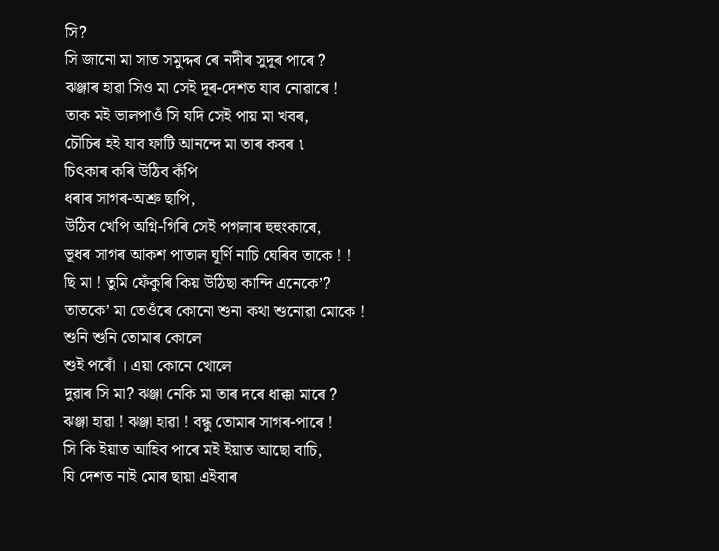সি?
সি জানো মা সাত সমুদ্দৰ ৰে নদীৰ সুদূৰ পাৰে ?
ঝঞ্জাৰ হাৱা সিও মা সেই দূৰ-দেশত যাব নোৱাৰে !
তাক মই ভালপাওঁ সি যদি সেই পায় মা খবৰ,
চৌচিৰ হই যাব ফাটি আনন্দে মা তাৰ কবৰ ৷
চিৎকাৰ কৰি উঠিব কঁপি
ধৰাৰ সাগৰ-অশ্ৰু ছাপি,
উঠিব খেপি অগ্নি-গিৰি সেই পগলাৰ হুহুংকাৰে,
ভূধৰ সাগৰ আকশ পাতাল ঘূর্ণি নাচি ঘেৰিব তাকে ! !
ছি মা ! তুমি ফেঁকুৰি কিয় উঠিছা কান্দি এনেকে’?
তাতকে’ মা তেওঁৰে কোনো শুনা কথা শুনোৱা মোকে !
শুনি শুনি তোমাৰ কোলে
শুই পৰোঁ । এয়া কোনে খোলে
দুৱাৰ সি মা? ঝঞ্জা নেকি মা তাৰ দৰে ধাক্কা মাৰে ?
ঝঞ্জা হাৱা ! ঝঞ্জা হাৱা ! বন্ধু তোমাৰ সাগৰ-পাৰে !
সি কি ইয়াত আহিব পাৰে মই ইয়াত আছো বাচি,
যি দেশত নাই মোৰ ছায়া এইবাৰ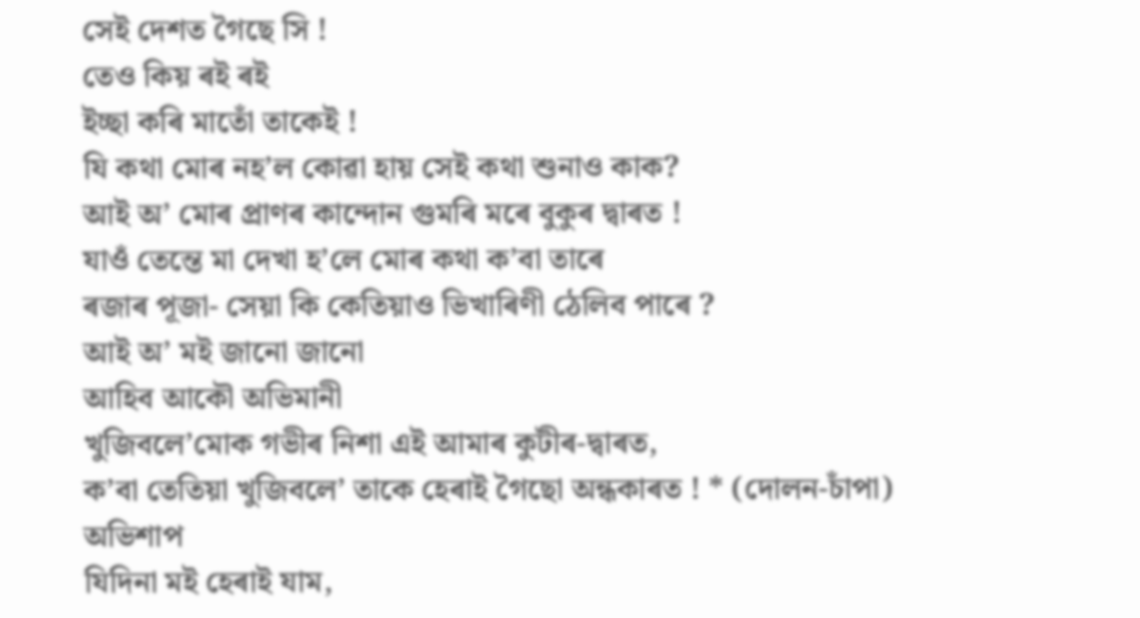সেই দেশত গৈছে সি !
তেও কিয় ৰই ৰই
ইচ্ছা কৰি মাতোঁ তাকেই !
যি কথা মোৰ নহ’ল কোৱা হায় সেই কথা শুনাও কাক?
আই অ’ মোৰ প্ৰাণৰ কান্দোন গুমৰি মৰে বুকুৰ দ্বাৰত !
যাওঁ তেন্তে মা দেখা হ’লে মোৰ কথা ক’বা তাৰে
ৰজাৰ পূজা- সেয়া কি কেতিয়াও ভিখাৰিণী ঠেলিব পাৰে ?
আই অ’ মই জানো জানো
আহিব আকৌ অভিমানী
খুজিবলে’মোক গভীৰ নিশা এই আমাৰ কুটীৰ-দ্বাৰত,
ক’বা তেতিয়া খুজিবলে’ তাকে হেৰাই গৈছো অন্ধকাৰত ! * (দোলন-চাঁপা)
অভিশাপ
যিদিনা মই হেৰাই যাম,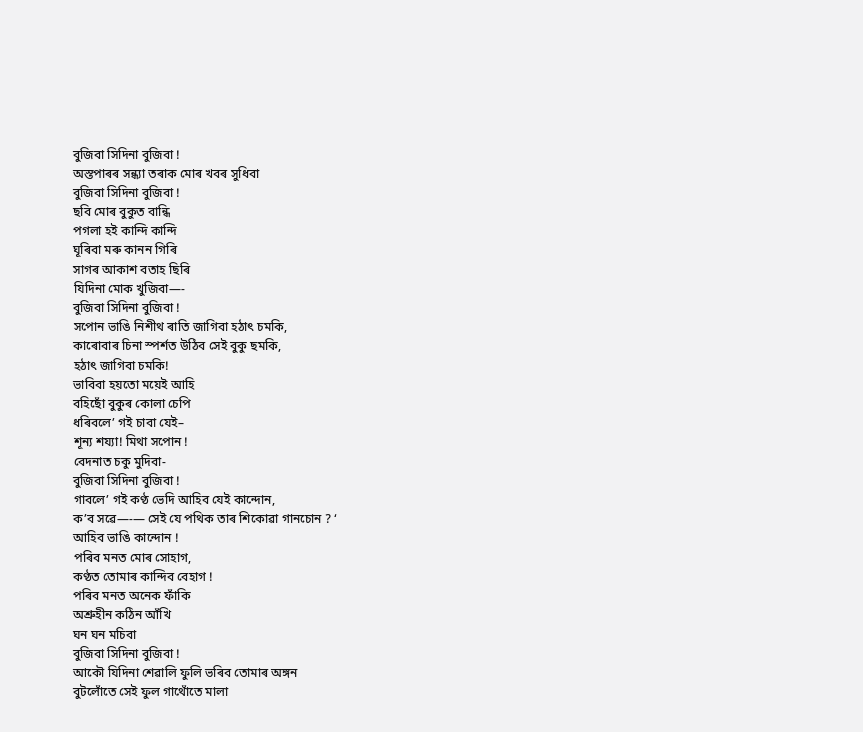বুজিবা সিদিনা বুজিবা !
অস্তপাৰৰ সন্ধ্যা তৰাক মোৰ খবৰ সুধিবা
বুজিবা সিদিনা বুজিবা !
ছবি মোৰ বুকুত বান্ধি
পগলা হই কান্দি কান্দি
ঘূৰিবা মৰু কানন গিৰি
সাগৰ আকাশ বতাহ ছিৰি
যিদিনা মোক খুজিবা—-
বুজিবা সিদিনা বুজিবা !
সপোন ভাঙি নিশীথ ৰাতি জাগিবা হঠাৎ চমকি,
কাৰোবাৰ চিনা স্পৰ্শত উঠিব সেই বুকু ছমকি,
হঠাৎ জাগিবা চমকি!
ভাবিবা হয়তো ময়েই আহি
বহিছোঁ বুকুৰ কোলা চেপি
ধৰিবলে’ গই চাবা যেই–
শূন্য শয্যা! মিথা সপোন !
বেদনাত চকু মুদিবা-
বুজিবা সিদিনা বুজিবা !
গাবলে’ গই কণ্ঠ ভেদি আহিব যেই কান্দোন,
ক’ব সৱে—-— সেই যে পথিক তাৰ শিকোৱা গানচোন ? ‘
আহিব ভাঙি কান্দোন !
পৰিব মনত মোৰ সোহাগ,
কণ্ঠত তোমাৰ কান্দিব বেহাগ !
পৰিব মনত অনেক ফাঁকি
অশ্রুহীন কঠিন আঁখি
ঘন ঘন মচিবা
বুজিবা সিদিনা বুজিবা !
আকৌ যিদিনা শেৱালি ফুলি ভৰিব তোমাৰ অঙ্গন
বুটলোঁতে সেই ফুল গাথোঁতে মালা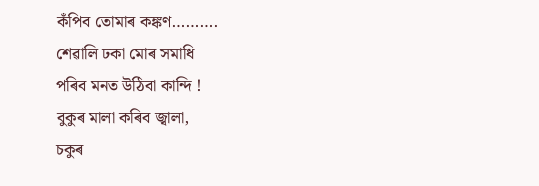কঁপিব তোমাৰ কঙ্কণ……….
শেৱালি ঢকা মোৰ সমাধি
পৰিব মনত উঠিবা কান্দি !
বুকুৰ মালা কৰিব জ্বালা,
চকুৰ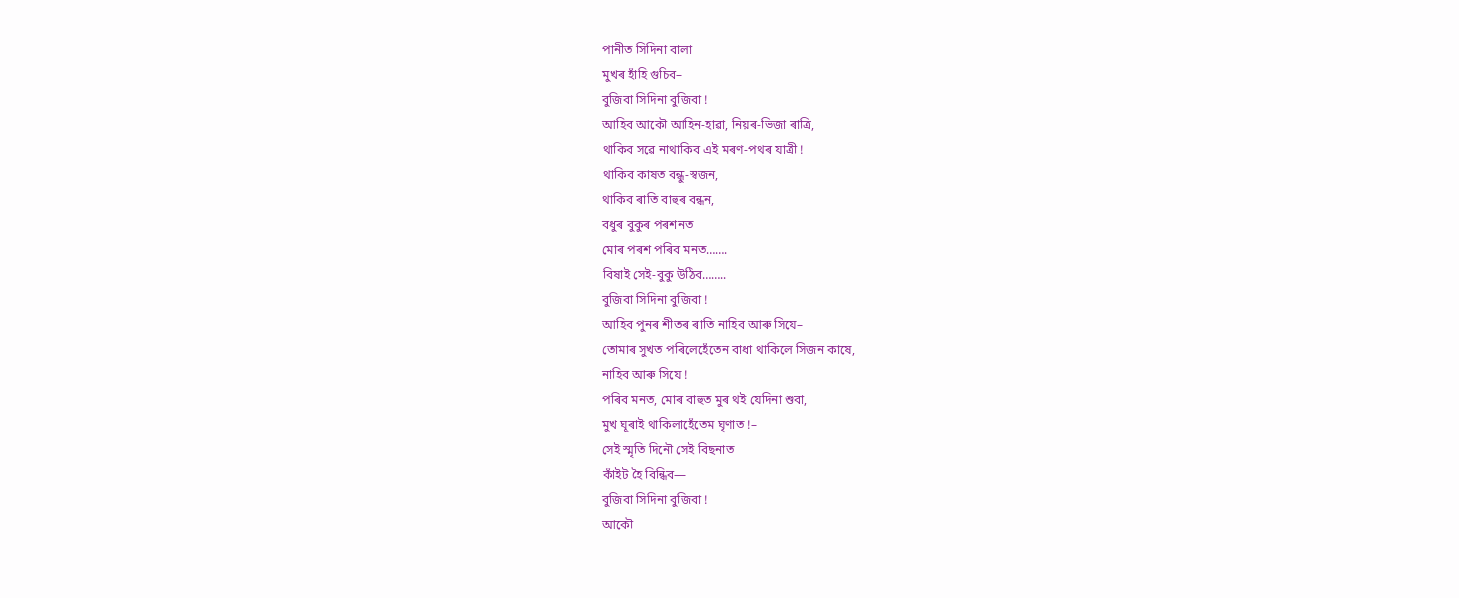পানীত সিদিনা বালা
মুখৰ হাঁহি গুচিব–
বুজিবা সিদিনা বুজিবা !
আহিব আকৌ আহিন-হাৱা, নিয়ৰ-ভিজা ৰাত্ৰি,
থাকিব সৱে নাথাকিব এই মৰণ-পথৰ যাত্ৰী !
থাকিব কাষত বন্ধু-স্বজন,
থাকিব ৰাতি বাহুৰ বন্ধন,
বধুৰ বুকুৰ পৰশনত
মোৰ পৰশ পৰিব মনত…….
বিষাই সেই-বুকু উঠিব……..
বুজিবা সিদিনা বুজিবা !
আহিব পুনৰ শীতৰ ৰাতি নাহিব আৰু সিযে–
তোমাৰ সুখত পৰিলেহেঁতেন বাধা থাকিলে সিজন কাষে,
নাহিব আৰু সিযে !
পৰিব মনত, মোৰ বাহুত মুৰ থই যেদিনা শুবা,
মুখ ঘূৰাই থাকিলাহেঁতেম ঘৃণাত !–
সেই স্মৃতি দিনৌ সেই বিছনাত
কাঁইট হৈ বিন্ধিব—
বুজিবা সিদিনা বুজিবা !
আকৌ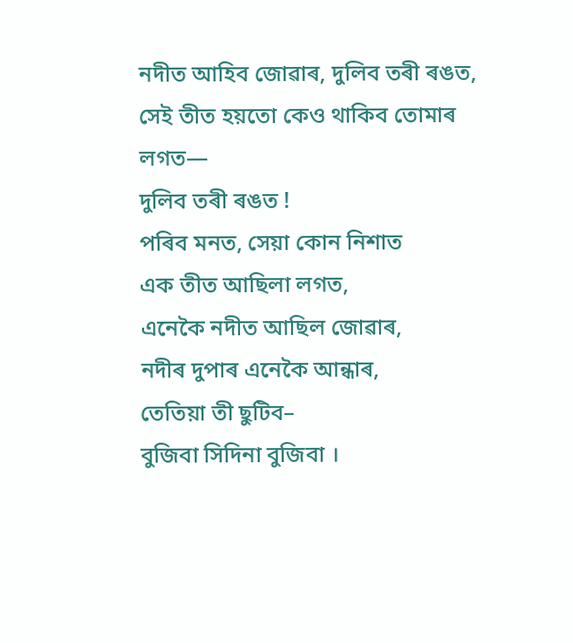নদীত আহিব জোৱাৰ, দুলিব তৰী ৰঙত,
সেই তীত হয়তো কেও থাকিব তোমাৰ লগত—
দুলিব তৰী ৰঙত !
পৰিব মনত, সেয়া কোন নিশাত
এক তীত আছিলা লগত,
এনেকৈ নদীত আছিল জোৱাৰ,
নদীৰ দুপাৰ এনেকৈ আন্ধাৰ,
তেতিয়া তী ছুটিব–
বুজিবা সিদিনা বুজিবা ।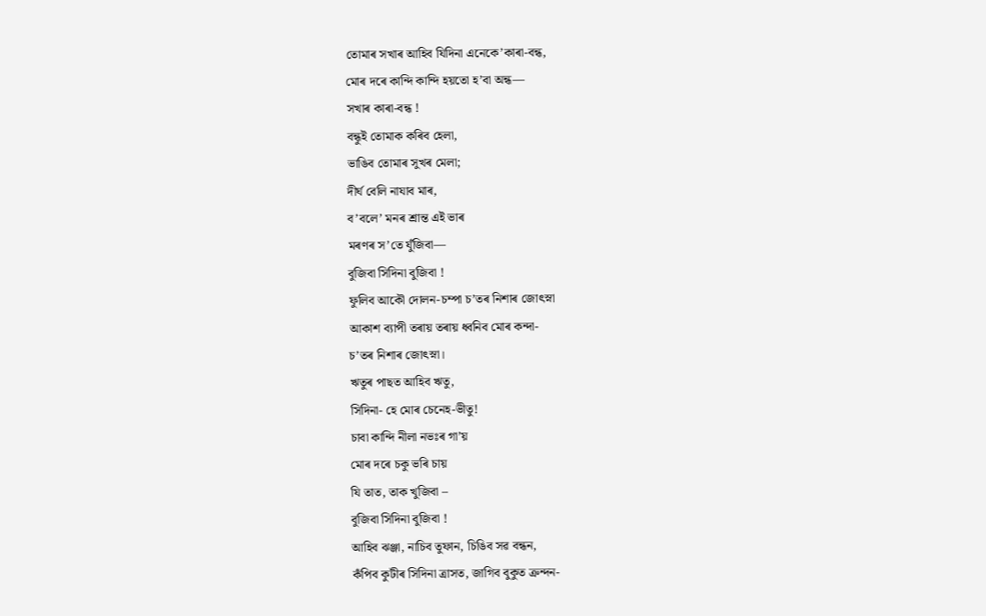তোমাৰ সখাৰ আহিব যিদিনা এনেকে’কাৰা-বন্ধ,
মোৰ দৰে কান্দি কান্দি হয়তো হ’বা অন্ধ—
সখাৰ কাৰা-বন্ধ !
বন্ধুই তোমাক কৰিব হেলা,
ভাঙিব তোমাৰ সুখৰ মেলা;
দীর্ঘ বেলি নাযাব মাৰ,
ব’বলে’ মনৰ শ্ৰান্ত এই ভাৰ
মৰণৰ স’তে যুঁজিবা—
বুজিবা সিদিনা বুজিবা !
ফুলিব আকৌ দোলন-চম্পা চ’তৰ নিশাৰ জোৎস্না
আকাশ ব্যাপী তৰায় তৰায় ধ্বনিব মোৰ কন্দা-
চ’তৰ নিশাৰ জোৎস্না।
ঋতুৰ পাছত আহিব ঋতু,
সিদিনা- হে মোৰ চেনেহ-ভীতু!
চাবা কান্দি নীলা নভঃৰ গা’য়
মোৰ দৰে চকু ভৰি চায়
যি তাত, তাক খুজিবা –
বুজিবা সিদিনা বুজিবা !
আহিব ঝঞ্জা, নাচিব তুফান, চিঙিব সৱ বন্ধন,
কঁপিব কুটীৰ সিদিনা ত্ৰাসত, জাগিব বুকুত ক্রন্দন-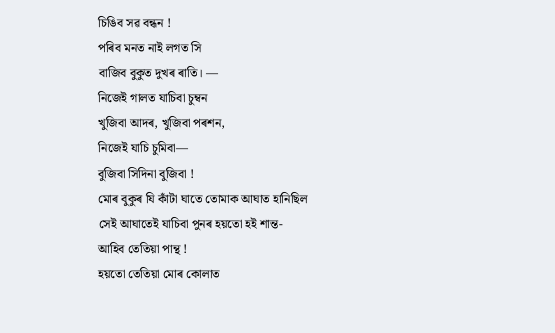চিঙিব সৱ বন্ধন !
পৰিব মনত নাই লগত সি
বাজিব বুকুত দুখৰ ৰাতি। —
নিজেই গালত যাচিবা চুম্বন
খুজিবা আদৰ, খুজিবা পৰশন,
নিজেই যাচি চুমিবা—
বুজিবা সিদিনা বুজিবা !
মোৰ বুকুৰ যি কাঁটা ঘাতে তোমাক আঘাত হানিছিল
সেই আঘাতেই যাচিবা পুনৰ হয়তো হই শান্ত-
আহিব তেতিয়া পান্থ !
হয়তো তেতিয়া মোৰ কোলাত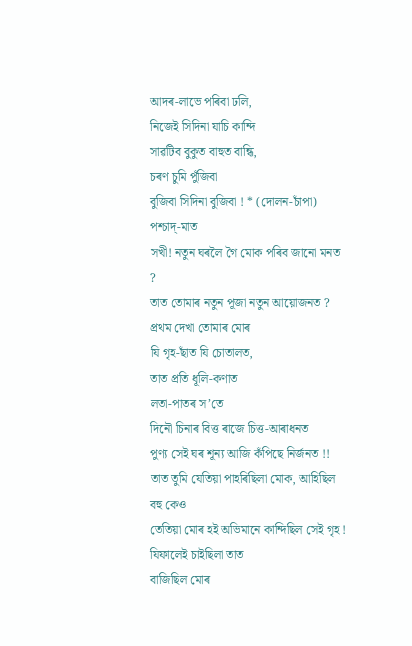আদৰ-লাভে পৰিবা ঢলি,
নিজেই সিদিনা যাচি কান্দি
সাৱটিব বুকুত বাহুত বান্ধি,
চৰণ চুমি পুঁজিবা
বুজিবা সিদিনা বুজিবা ! * (দোলন-চাঁপা)
পশ্চাদ্-মাত
সখী! নতুন ঘৰলৈ গৈ মোক পৰিব জানো মনত ?
তাত তোমাৰ নতুন পূজা নতুন আয়োজনত ?
প্রথম দেখা তোমাৰ মোৰ
যি গৃহ-ছাঁত যি চোতালত,
তাত প্ৰতি ধূলি-কণাত
লতা-পাতৰ স’তে
দিনৌ চিনাৰ বিত্ত ৰাজে চিত্ত-আৰাধনত
পুণ্য সেই ঘৰ শূন্য আজি কঁপিছে নিৰ্জনত !!
তাত তুমি যেতিয়া পাহৰিছিলা মোক, আহিছিল বহু কেও
তেতিয়া মোৰ হই অভিমানে কান্দিছিল সেই গৃহ !
যিফালেই চাইছিলা তাত
বাজিছিল মোৰ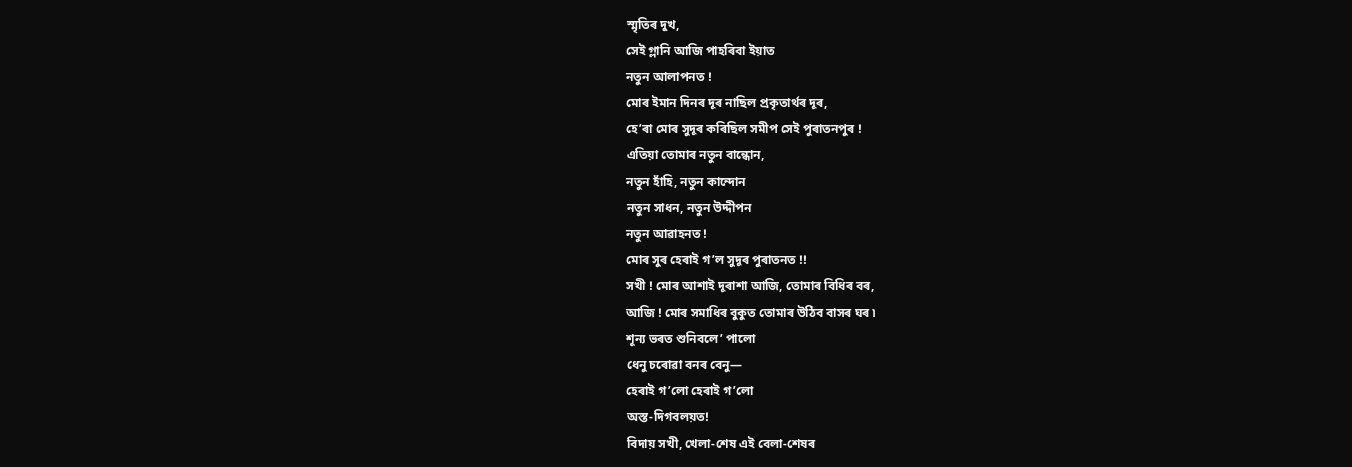স্মৃতিৰ দুখ,
সেই গ্লানি আজি পাহৰিবা ইয়াত
নতুন আলাপনত !
মোৰ ইমান দিনৰ দূৰ নাছিল প্ৰকৃতাৰ্থৰ দূৰ,
হে’ৰা মোৰ সুদূৰ কৰিছিল সমীপ সেই পুৰাতনপুৰ !
এতিয়া তোমাৰ নতুন বান্ধোন,
নতুন হাঁহি, নতুন কান্দোন
নতুন সাধন, নতুন উদ্দীপন
নতুন আৱাহনত !
মোৰ সুৰ হেৰাই গ’ল সুদূৰ পুৰাতনত !!
সখী ! মোৰ আশাই দূৰাশা আজি, তোমাৰ বিধিৰ বৰ,
আজি ! মোৰ সমাধিৰ বুকুত তোমাৰ উঠিব বাসৰ ঘৰ ৷
শূন্য ভৰত শুনিবলে’ পালো
ধেনু চৰোৱা বনৰ বেনু—
হেৰাই গ’লো হেৰাই গ’লো
অস্ত-দিগবলয়ত!
বিদায় সখী, খেলা-শেষ এই বেলা-শেষৰ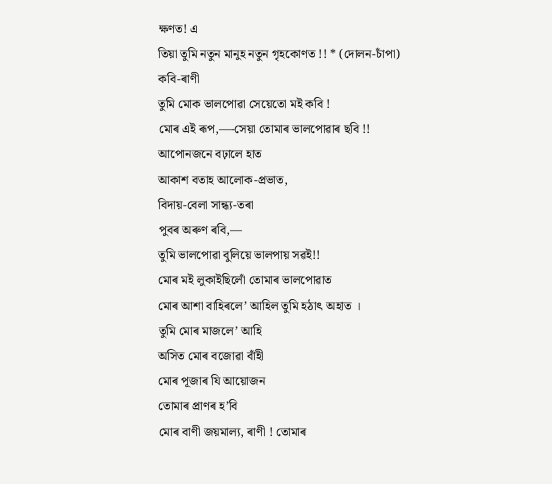ক্ষণত! এ
তিয়া তুমি নতুন মানুহ নতুন গৃহকোণত !! * (দোলন-চাঁপা)
কবি-ৰাণী
তুমি মোক ভালপোৱা সেয়েতো মই কবি !
মোৰ এই ৰূপ,—-সেয়া তোমাৰ ভালপোৱাৰ ছবি !!
আপোনজনে বঢ়ালে হাত
আকাশ বতাহ আলোক-প্রভাত,
বিদায়-বেলা সান্ধ্য-তৰা
পুবৰ অৰুণ ৰবি,—
তুমি ভালপোৱা বুলিয়ে ভালপায় সৱই!!
মোৰ মই লুকাইছিলোঁ তোমাৰ ভালপোৱাত
মোৰ আশা বাহিৰলে’ আহিল তুমি হঠাৎ অহাত ।
তুমি মোৰ মাজলে’ আহি
অসিত মোৰ বজোৱা বাঁহী
মোৰ পূজাৰ যি আয়োজন
তোমাৰ প্ৰাণৰ হ’বি
মোৰ বাণী জয়মাল্য, ৰাণী ! তোমাৰ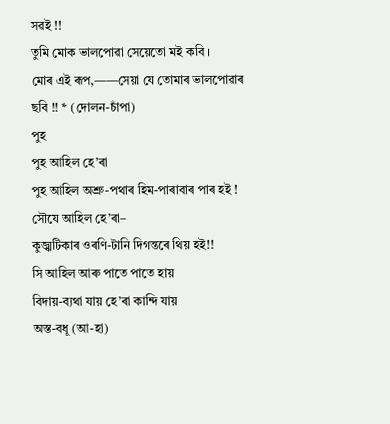সৱই !!
তুমি মোক ভালপোৱা সেয়েতো মই কবি ।
মোৰ এই ৰূপ,——সেয়া যে তোমাৰ ভালপোৱাৰ ছবি !! * (দোলন-চাঁপা)
পুহ
পুহ আহিল হে’ৰা
পুহ আহিল অশ্রু-পথাৰ হিম-পাৰাবাৰ পাৰ হই !
সৌযে আহিল হে’ৰা–
কুজ্ঝটিকাৰ ওৰণি-টানি দিগন্তৰে থিয় হই!!
সি আহিল আৰু পাতে পাতে হায়
বিদায়-ব্যথা যায় হে’ৰা কান্দি যায়
অস্ত-বধূ (আ-হা)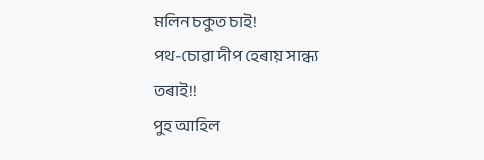মলিন চকুত চাই!
পথ-চোৱা দীপ হেৰায় সান্ধ্য তৰাই!!
পুহ আহিল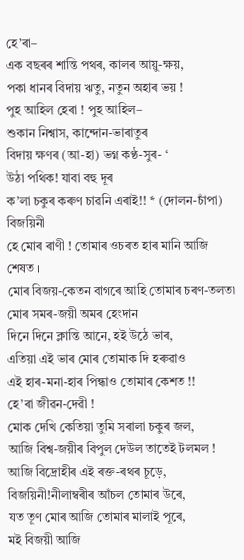হে’ৰা–
এক বছৰৰ শান্তি পথৰ, কালৰ আয়ু-ক্ষয়,
পকা ধানৰ বিদায় ঋতু, নতুন অহাৰ ভয় !
পুহ আহিল হেৰা ! পুহ আহিল–
শুকান নিশ্বাস, কান্দোন-ভাৰাতুৰ
বিদায় ক্ষণৰ (আ-হা) ভগ্ন কণ্ঠ-সুৰ- ‘
উঠা পথিক! যাবা বহু দূৰ
ক’লা চকুৰ কৰুণ চাৱনি এৰাই!! * (দোলন-চাঁপা)
বিজয়িনী
হে মোৰ ৰাণী ! তোমাৰ ওচৰত হাৰ মানি আজি শেষত ।
মোৰ বিজয়-কেতন বাগৰে আহি তোমাৰ চৰণ-তলত৷
মোৰ সমৰ-জয়ী অমৰ হেংদান
দিনে দিনে ক্লান্তি আনে, হই উঠে ভাৰ,
এতিয়া এই ভাৰ মোৰ তোমাক দি হৰুৱাও
এই হাৰ-মনা-হাৰ পিন্ধাও তোমাৰ কেশত !!
হে’ৰা জীৱন-দেৱী !
মোক দেখি কেতিয়া তুমি সৰালা চকুৰ জল,
আজি বিশ্ব-জয়ীৰ বিপুল দেউল তাতেই টলমল !
আজি বিদ্ৰোহীৰ এই ৰক্ত-ৰথৰ চূড়ে,
বিজয়িনী!নীলাম্বৰীৰ আঁচল তোমাৰ উৰে,
যত তূণ মোৰ আজি তোমাৰ মালাই পূৰে,
মই বিজয়ী আজি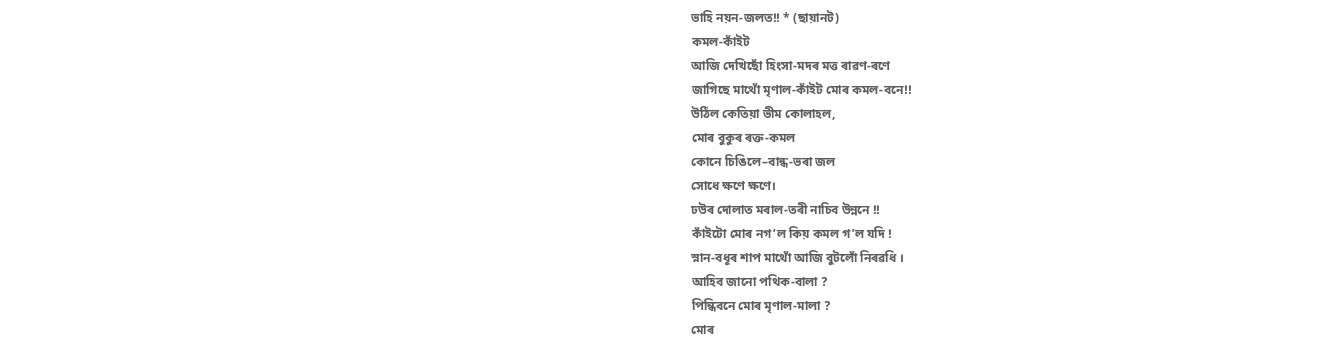ভাহি নয়ন-জলত!! * (ছায়ানট)
কমল-কাঁইট
আজি দেখিছোঁ হিংসা-মদৰ মত্ত ৰাৱণ-ৰণে
জাগিছে মাথোঁ মৃণাল-কাঁইট মোৰ কমল-বনে!!
উঠিল কেতিয়া ভীম কোলাহল,
মোৰ বুকুৰ ৰক্ত-কমল
কোনে চিঙিলে–বান্ধ-ভৰা জল
সোধে ক্ষণে ক্ষণে।
ঢউৰ দোলাত মৰাল-তৰী নাচিব উন্ননে !!
কাঁইটো মোৰ নগ’ল কিয় কমল গ’ল যদি !
স্নান-বধূৰ শাপ মাথোঁ আজি বুটলোঁ নিৰৱধি ।
আহিব জানো পথিক-বালা ?
পিন্ধিবনে মোৰ মৃণাল-মালা ?
মোৰ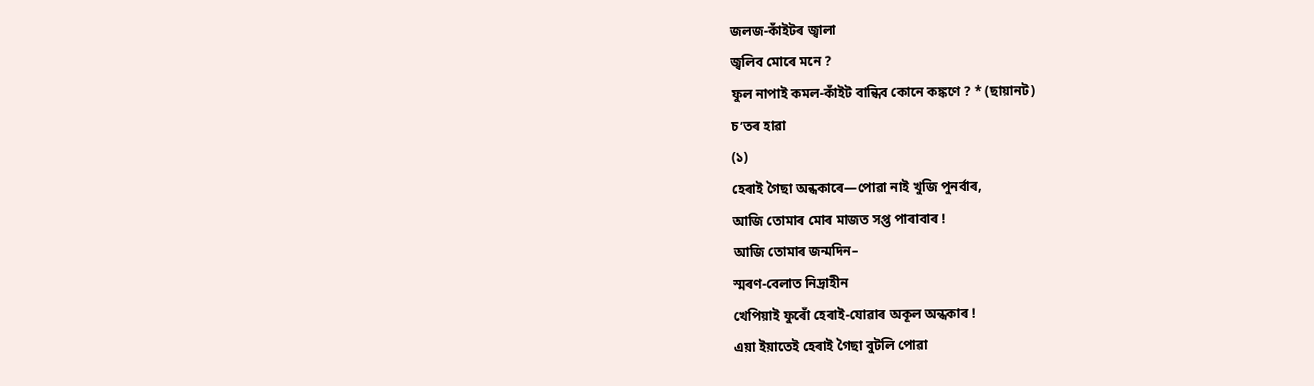জলজ-কাঁইটৰ জ্বালা
জ্বলিব মোৰে মনে ?
ফুল নাপাই কমল-কাঁইট বান্ধিব কোনে কঙ্কণে ? * (ছায়ানট)
চ’তৰ হাৱা
(১)
হেৰাই গৈছা অন্ধকাৰে—পোৱা নাই খুজি পুনৰ্বাৰ,
আজি তোমাৰ মোৰ মাজত সপ্ত পাৰাবাৰ !
আজি তোমাৰ জন্মদিন–
স্মৰণ-বেলাত নিদ্ৰাহীন
খেপিয়াই ফুৰোঁ হেৰাই-যোৱাৰ অকূল অন্ধকাৰ !
এয়া ইয়াতেই হেৰাই গৈছা বুটলি পোৱা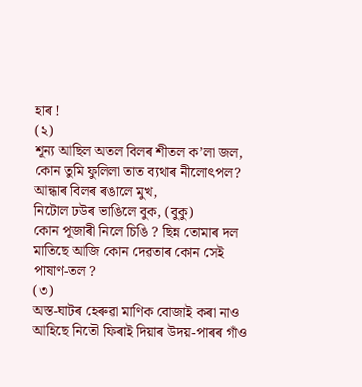হাৰ !
(২)
শূন্য আছিল অতল বিলৰ শীতল ক’লা জল,
কোন তুমি ফুলিলা তাত ব্যথাৰ নীলোৎপল?
আন্ধাৰ বিলৰ ৰঙালে মুখ,
নিটোল ঢউৰ ভাঙিলে বুক, (বুকু)
কোন পূজাৰী নিলে চিঙি ? ছিন্ন তোমাৰ দল
মাতিছে আজি কোন দেৱতাৰ কোন সেই পাষাণ-তল ?
(৩)
অস্ত-ঘাটৰ হেৰুৱা মাণিক বোজাই কৰা নাও
আহিছে নিতৌ ফিৰাই দিয়াৰ উদয়-পাৰৰ গাঁও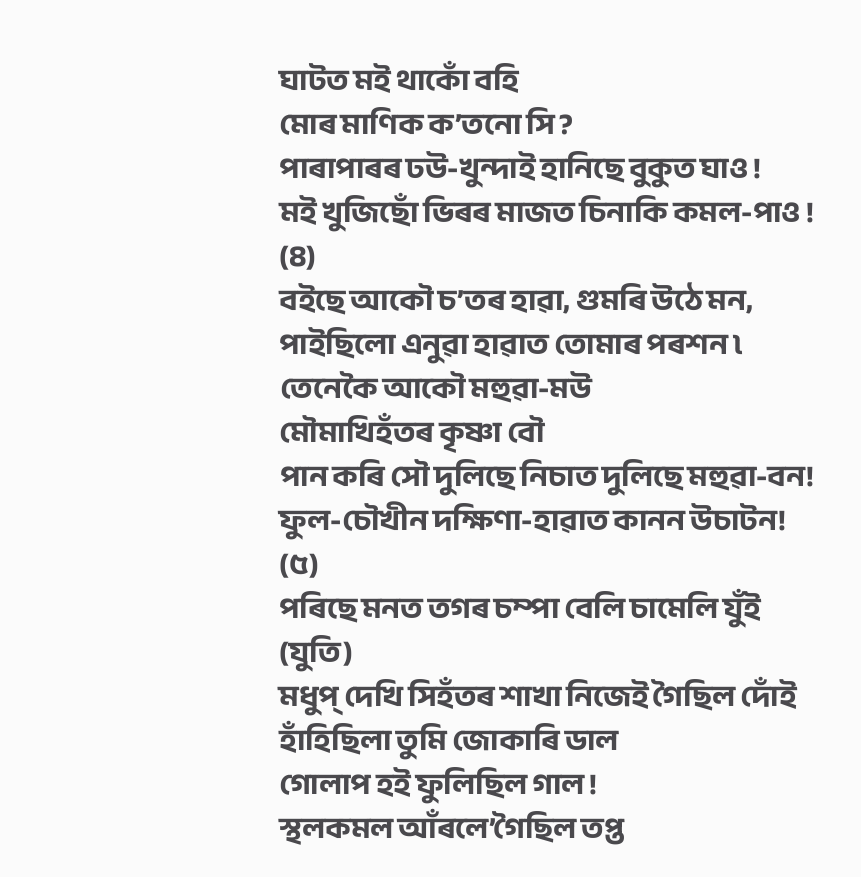ঘাটত মই থাকোঁ বহি
মোৰ মাণিক ক’তনো সি ?
পাৰাপাৰৰ ঢউ-খুন্দাই হানিছে বুকুত ঘাও !
মই খুজিছোঁ ভিৰৰ মাজত চিনাকি কমল-পাও !
(8)
বইছে আকৌ চ’তৰ হাৱা, গুমৰি উঠে মন,
পাইছিলো এনুৱা হাৱাত তোমাৰ পৰশন ৷
তেনেকৈ আকৌ মহুৱা-মউ
মৌমাখিহঁতৰ কৃষ্ণা বৌ
পান কৰি সৌ দুলিছে নিচাত দুলিছে মহুৱা-বন!
ফুল-চৌখীন দক্ষিণা-হাৱাত কানন উচাটন!
(৫)
পৰিছে মনত তগৰ চম্পা বেলি চামেলি যুঁই (যুতি)
মধুপ্ দেখি সিহঁতৰ শাখা নিজেই গৈছিল দোঁই
হাঁহিছিলা তুমি জোকাৰি ডাল
গোলাপ হই ফুলিছিল গাল !
স্থলকমল আঁৰলে’গৈছিল তপ্ত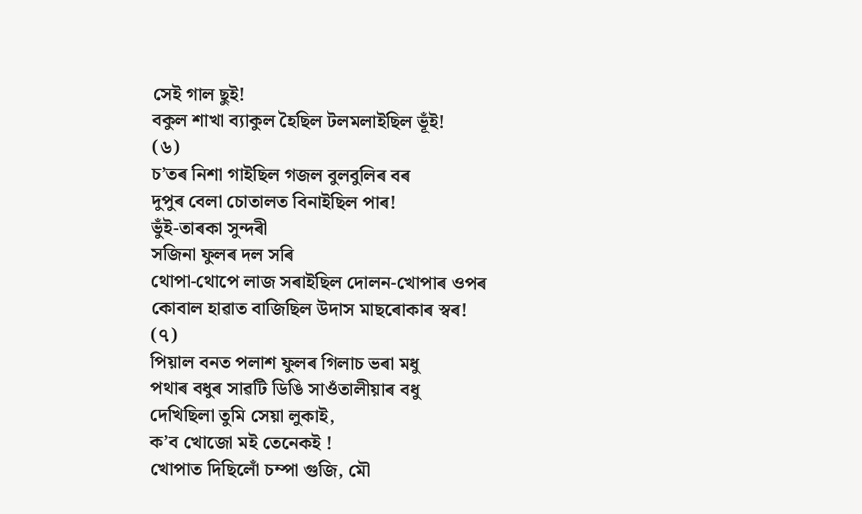সেই গাল ছুই!
বকুল শাখা ব্যাকুল হৈছিল টলমলাইছিল ভূঁই!
(৬)
চ’তৰ নিশা গাইছিল গজল বুলবুলিৰ বৰ
দুপুৰ বেলা চোতালত বিনাইছিল পাৰ!
ভুঁই-তাৰকা সুন্দৰী
সজিনা ফুলৰ দল সৰি
থোপা-থোপে লাজ সৰাইছিল দোলন-খোপাৰ ওপৰ
কোবাল হাৱাত বাজিছিল উদাস মাছৰোকাৰ স্বৰ!
(৭)
পিয়াল বনত পলাশ ফুলৰ গিলাচ ভৰা মধু
পথাৰ বধুৰ সাৱটি ডিঙি সাওঁতালীয়াৰ বধু
দেখিছিলা তুমি সেয়া লুকাই,
ক’ব খোজো মই তেনেকই !
খোপাত দিছিলোঁ চম্পা গুজি, মৌ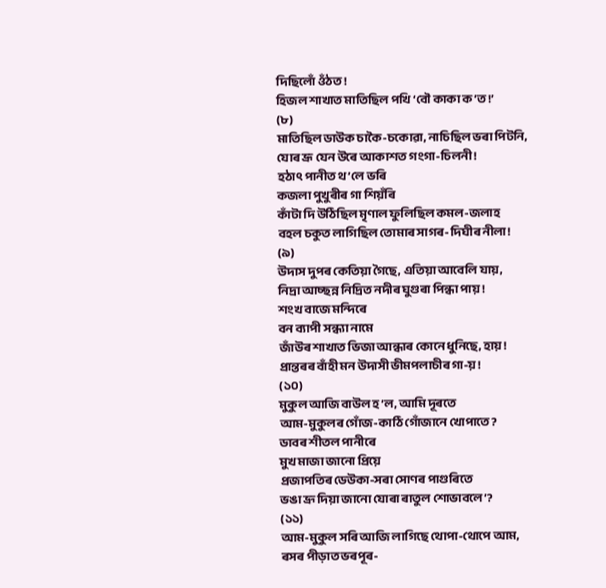দিছিলোঁ ওঁঠত!
হিজল শাখাত মাতিছিল পখি ‘বৌ কাকা ক’ত!’
(৮)
মাতিছিল ডাউক চাকৈ-চকোৱা, নাচিছিল ভৰা পিটনি,
যোৰ ভ্ৰূ যেন উৰে আকাশত গংগা-চিলনী!
হঠাৎ পানীত থ’লে ভৰি
কজলা পুখুৰীৰ গা শিয়ঁৰি
কাঁটা দি উঠিছিল মৃণাল ফুলিছিল কমল-জলাহ
বহল চকুত লাগিছিল তোমাৰ সাগৰ-দিঘীৰ নীলা!
(৯)
উদাস দুপৰ কেতিয়া গৈছে, এতিয়া আবেলি যায়,
নিদ্ৰা আচ্ছন্ন নিদ্রিত নদীৰ ঘুগুৰা পিন্ধা পায় !
শংখ বাজে মন্দিৰে
বন ব্যাপী সন্ধ্যা নামে
জাঁউৰ শাখাত ভিজা আন্ধাৰ কোনে ধুনিছে, হায় !
প্ৰান্তৰৰ বাঁহী মন উদাসী ভীমপলাচীৰ গা-য় !
(১০)
মুকুল আজি বাউল হ’ল, আমি দূৰতে
আম-মুকুলৰ গোঁজ-কাঠি গোঁজানে খোপাতে?
ডাবৰ শীতল পানীৰে
মুখ মাজা জানো প্রিয়ে
প্রজাপতিৰ ডেউকা-সৰা সোণৰ পাগুৰিতে
ভঙা ভ্রূ দিয়া জানো যোৰা ৰাতুল শোভাবলে’?
(১১)
আম-মুকুল সৰি আজি লাগিছে থোপা-থোপে আম,
ৰসৰ পীড়াত ভৰপূৰ-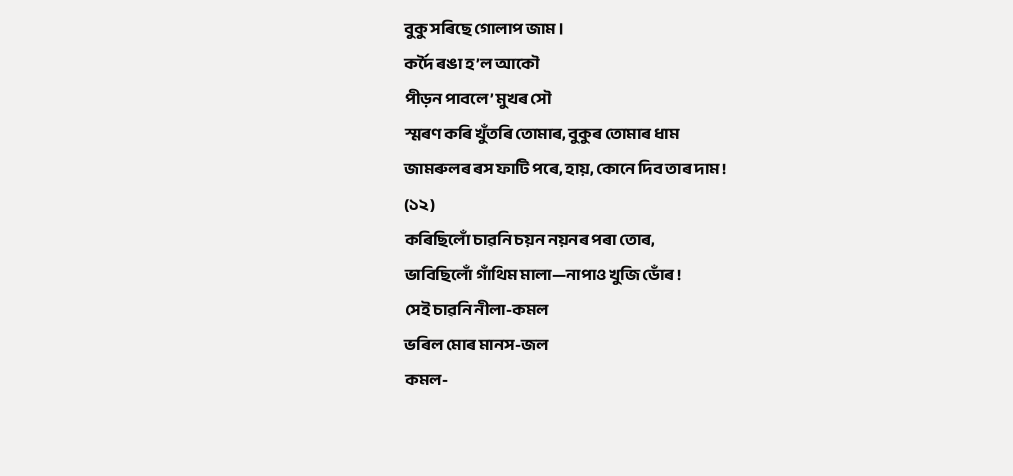বুকু সৰিছে গোলাপ জাম ।
কৰ্দৈ ৰঙা হ’ল আকৌ
পীড়ন পাবলে’ মুখৰ সৌ
স্মৰণ কৰি খুঁতৰি তোমাৰ, বুকুৰ তোমাৰ ধাম
জামৰুলৰ ৰস ফাটি পৰে, হায়, কোনে দিব তাৰ দাম !
(১২)
কৰিছিলোঁ চাৱনি চয়ন নয়নৰ পৰা তোৰ,
ভাবিছিলোঁ গাঁথিম মালা—নাপাও খুজি ডোঁৰ !
সেই চাৱনি নীলা-কমল
ভৰিল মোৰ মানস-জল
কমল-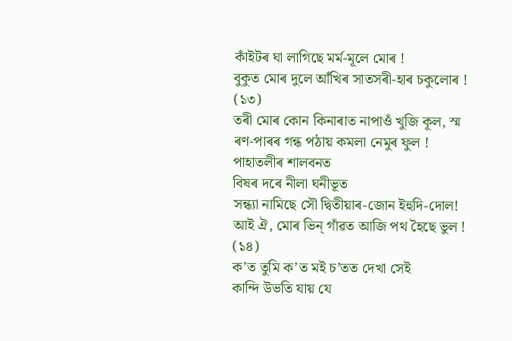কাঁইটৰ ঘা লাগিছে মৰ্ম-মূলে মোৰ !
বুকুত মোৰ দুলে আঁখিৰ সাতসৰী-হাৰ চকুলোৰ !
(১৩)
তৰী মোৰ কোন কিনাৰাত নাপাওঁ খুজি কূল, স্ম
ৰণ-পাৰৰ গন্ধ পঠায় কমলা নেমুৰ ফুল !
পাহাতলীৰ শালবনত
বিষৰ দৰে নীলা ঘনীভূত
সন্ধ্যা নামিছে সৌ দ্বিতীয়াৰ-জোন ইহুদি-দোল!
আই ঐ, মোৰ ভিন্ গাঁৱত আজি পথ হৈছে ভুল !
(১৪)
ক’ত তুমি ক’ত মই চ’তত দেখা সেই
কান্দি উভতি যায় যে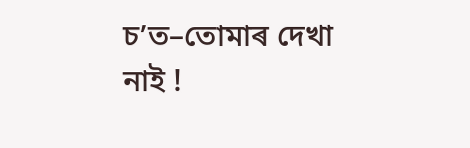চ’ত–তোমাৰ দেখা নাই !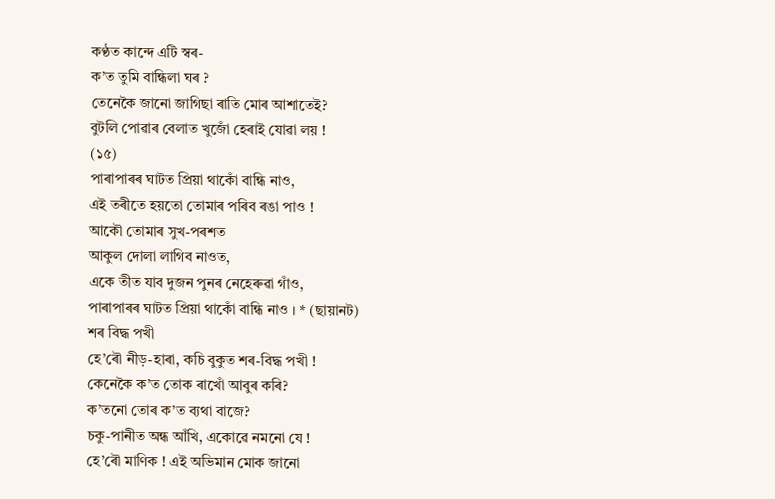কণ্ঠত কান্দে এটি স্বৰ-
ক’ত তুমি বান্ধিলা ঘৰ ?
তেনেকৈ জানো জাগিছা ৰাতি মোৰ আশাতেই?
বুটলি পোৱাৰ বেলাত খুজোঁ হেৰাই যোৱা লয় !
(১৫)
পাৰাপাৰৰ ঘাটত প্ৰিয়া থাকোঁ বান্ধি নাও,
এই তৰীতে হয়তো তোমাৰ পৰিব ৰঙা পাও !
আকৌ তোমাৰ সুখ-পৰশত
আকুল দোলা লাগিব নাওত,
একে তীত যাব দুজন পুনৰ নেহেৰুৱা গাঁও,
পাৰাপাৰৰ ঘাটত প্ৰিয়া থাকোঁ বান্ধি নাও । * (ছায়ানট)
শৰ বিদ্ধ পখী
হে’ৰৌ নীড়-হাৰা, কচি বুকুত শৰ-বিদ্ধ পখী !
কেনেকৈ ক’ত তোক ৰাখোঁ আবুৰ কৰি?
ক’তনো তোৰ ক’ত ব্যথা বাজে?
চকু-পানীত অন্ধ আঁখি, একোৱে নমনো যে !
হে’ৰৌ মাণিক ! এই অভিমান মোক জানো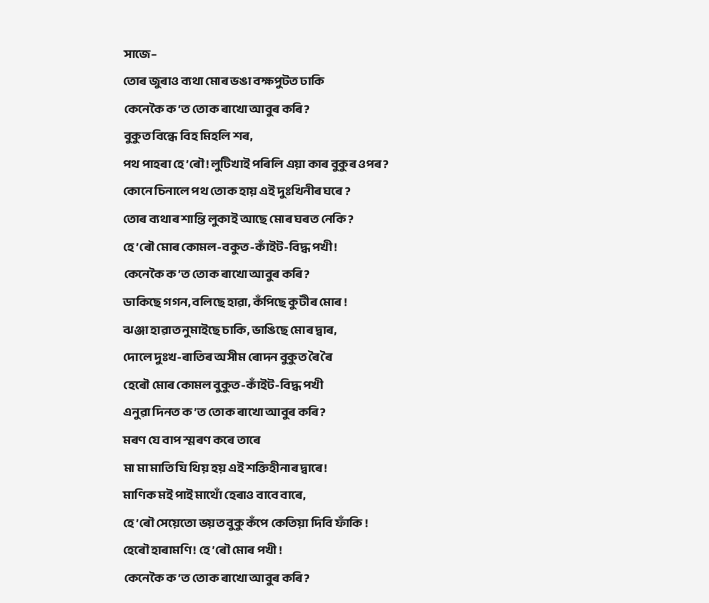সাজে–
তোৰ জুৰাও ব্যথা মোৰ ভঙা বক্ষপুটত ঢাকি
কেনেকৈ ক’ত তোক ৰাখো আবুৰ কৰি?
বুকুত বিন্ধে বিহ মিহলি শৰ,
পথ পাহৰা হে’ৰৌ ! লুটিখাই পৰিলি এয়া কাৰ বুকুৰ ওপৰ ?
কোনে চিনালে পথ তোক হায় এই দুঃখিনীৰ ঘৰে ?
তোৰ ব্যথাৰ শান্তি লুকাই আছে মোৰ ঘৰত নেকি ?
হে’ৰৌ মোৰ কোমল-বকুত-কাঁইট-বিদ্ধ পখী !
কেনেকৈ ক’ত তোক ৰাখো আবুৰ কৰি?
ডাকিছে গগন, বলিছে হাৱা, কঁপিছে কুটীৰ মোৰ !
ঝঞ্জা হাৱাত নুমাইছে চাকি, ভাঙিছে মোৰ দ্বাৰ,
দোলে দুঃখ-ৰাতিৰ অসীম ৰোদন বুকুত ৰৈ ৰৈ
হেৰৌ মোৰ কোমল বুকুত-কাঁইট-বিদ্ধ পখী
এনুৱা দিনত ক’ত তোক ৰাখো আবুৰ কৰি?
মৰণ যে বাপ স্মৰণ কৰে তাৰে
মা মা মাতি যি থিয় হয় এই শক্তিহীনাৰ দ্বাৰে!
মাণিক মই পাই মাথোঁ হেৰাও বাবে বাৰে,
হে’ৰৌ সেয়েতো ভয়ত বুকু কঁপে কেতিয়া দিবি ফাঁকি !
হেৰৌ হাৰামণি ! হে’ৰৌ মোৰ পখী !
কেনেকৈ ক’ত তোক ৰাখো আবুৰ কৰি?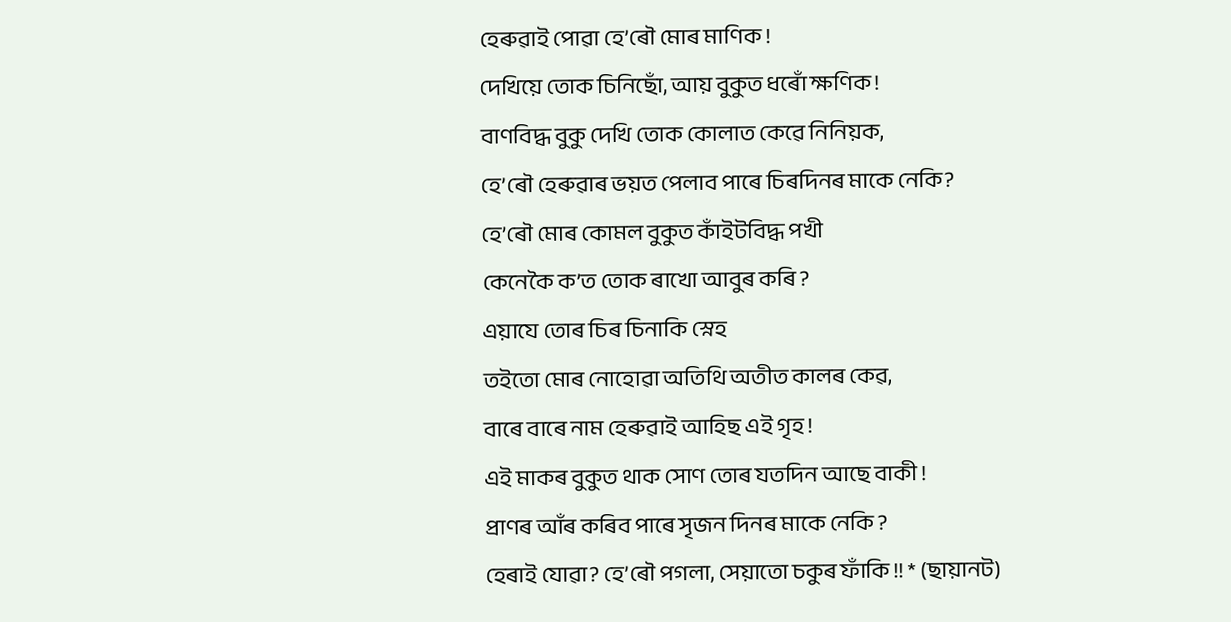হেৰুৱাই পোৱা হে’ৰৌ মোৰ মাণিক !
দেখিয়ে তোক চিনিছোঁ, আয় বুকুত ধৰোঁ ক্ষণিক !
বাণবিদ্ধ বুকু দেখি তোক কোলাত কেৱে নিনিয়ক,
হে’ৰৌ হেৰুৱাৰ ভয়ত পেলাব পাৰে চিৰদিনৰ মাকে নেকি?
হে’ৰৌ মোৰ কোমল বুকুত কাঁইটবিদ্ধ পখী
কেনেকৈ ক’ত তোক ৰাখো আবুৰ কৰি ?
এয়াযে তোৰ চিৰ চিনাকি স্নেহ
তইতো মোৰ নোহোৱা অতিথি অতীত কালৰ কেৱ,
বাৰে বাৰে নাম হেৰুৱাই আহিছ এই গৃহ !
এই মাকৰ বুকুত থাক সোণ তোৰ যতদিন আছে বাকী !
প্ৰাণৰ আঁৰ কৰিব পাৰে সৃজন দিনৰ মাকে নেকি ?
হেৰাই যোৱা? হে’ৰৌ পগলা, সেয়াতো চকুৰ ফাঁকি !! * (ছায়ানট)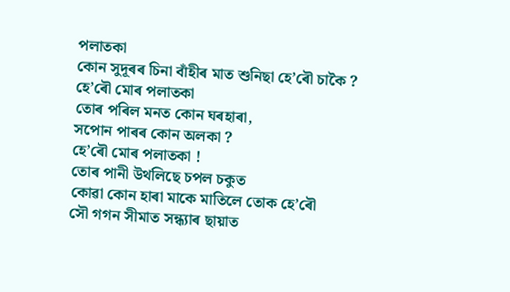পলাতকা
কোন সুদূৰৰ চিনা বাঁহীৰ মাত শুনিছা হে’ৰৌ চাকৈ ?
হে’ৰৌ মোৰ পলাতকা
তোৰ পৰিল মনত কোন ঘৰহাৰা,
সপোন পাৰৰ কোন অলকা ?
হে’ৰৌ মোৰ পলাতকা !
তোৰ পানী উথলিছে চপল চকুত
কোৱা কোন হাৰা মাকে মাতিলে তোক হে’ৰৌ
সৌ গগন সীমাত সন্ধ্যাৰ ছায়াত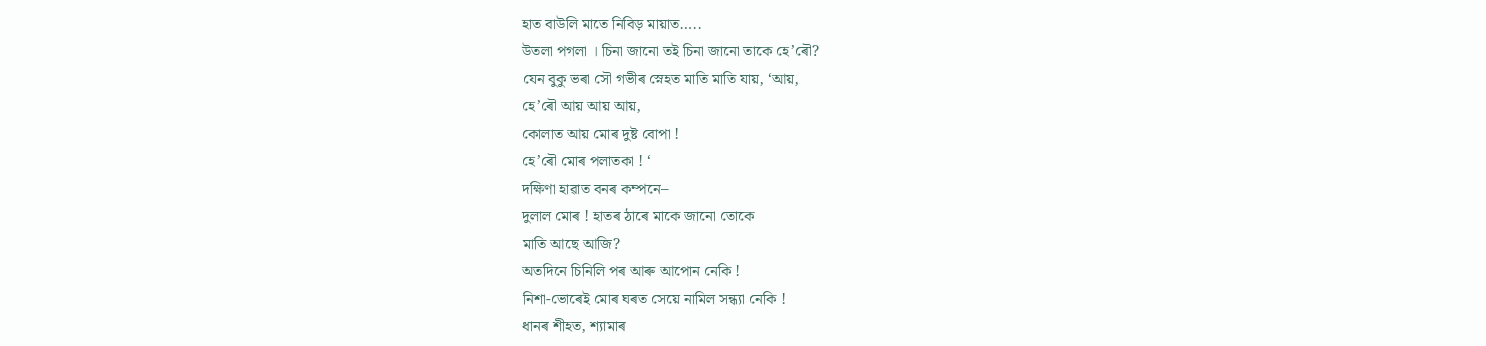হাত বাউলি মাতে নিবিড় মায়াত…..
উতলা পগলা । চিনা জানো তই চিনা জানো তাকে হে’ৰৌ?
যেন বুকু ভৰা সৌ গভীৰ স্নেহত মাতি মাতি যায়, ‘আয়,
হে’ৰৌ আয় আয় আয়,
কোলাত আয় মোৰ দুষ্ট বোপা !
হে’ৰৌ মোৰ পলাতকা ! ‘
দক্ষিণা হাৱাত বনৰ কম্পনে–
দুলাল মোৰ ! হাতৰ ঠাৰে মাকে জানো তোকে
মাতি আছে আজি?
অতদিনে চিনিলি পৰ আৰু আপোন নেকি !
নিশা-ভোৰেই মোৰ ঘৰত সেয়ে নামিল সন্ধ্যা নেকি !
ধানৰ শীহত, শ্যামাৰ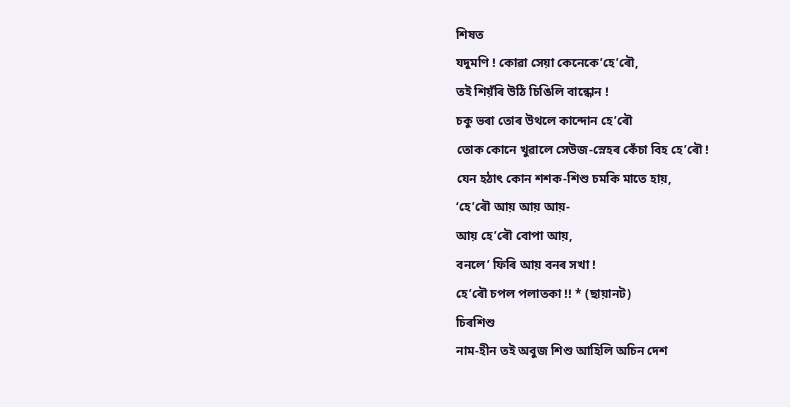শিষত
যদুমণি ! কোৱা সেয়া কেনেকে’হে’ৰৌ,
তই শিয়ঁৰি উঠি চিঙিলি বান্ধোন !
চকু ভৰা তোৰ উথলে কান্দোন হে’ৰৌ
তোক কোনে খুৱালে সেউজ-স্নেহৰ কেঁচা বিহ হে’ৰৌ !
যেন হঠাৎ কোন শশক-শিশু চমকি মাতে হায়,
‘হে’ৰৌ আয় আয় আয়-
আয় হে’ৰৌ বোপা আয়,
বনলে’ ফিৰি আয় বনৰ সখা !
হে’ৰৌ চপল পলাতকা !! * (ছায়ানট)
চিৰশিশু
নাম-হীন তই অবুজ শিশু আহিলি অচিন দেশ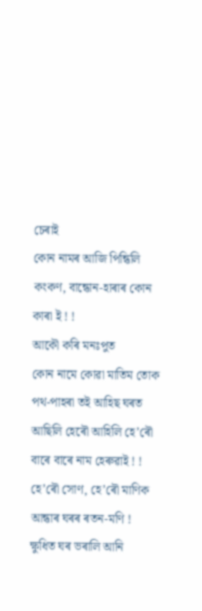চেৰাই
কোন নামৰ আজি পিন্ধিলি কংকণ, বান্ধোন-হাৰাৰ কোন কাৰা ই ! !
আকৌ কৰি মনঃপুত
কোন নামে কোৱা মাতিম তোক
পথ-পাহৰা তই আহিছ ঘৰত
আছিলি হেৰৌ আহিলি হে’ৰৌ
বাৰে বাৰে নাম হেৰুৱাই ! !
হে’ৰৌ সোণ, হে’ৰৌ মাণিক আন্ধাৰ ঘৰৰ ৰতন-মণি !
ক্ষুধিত ঘৰ ভৰালি আনি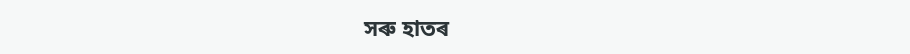সৰু হাতৰ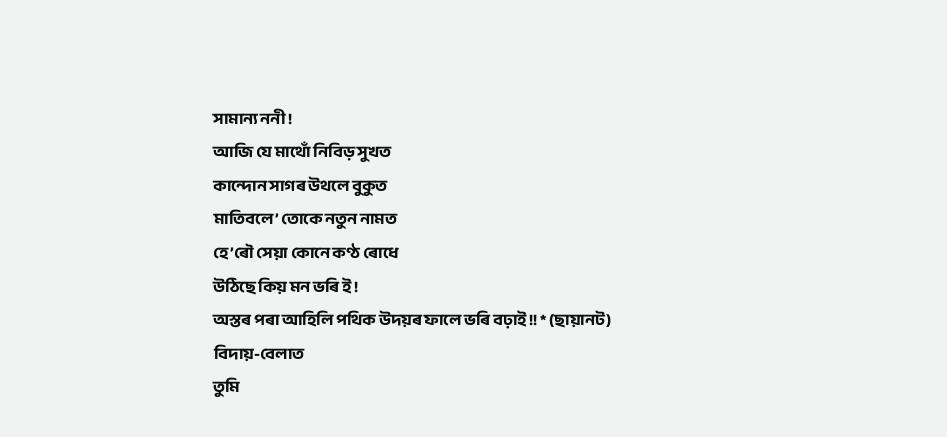সামান্য ননী !
আজি যে মাথোঁ নিবিড় সুখত
কান্দোন সাগৰ উথলে বুকুত
মাতিবলে’ তোকে নতুন নামত
হে’ৰৌ সেয়া কোনে কণ্ঠ ৰোধে
উঠিছে কিয় মন ভৰি ই !
অস্তৰ পৰা আহিলি পথিক উদয়ৰ ফালে ভৰি বঢ়াই !! * (ছায়ানট)
বিদায়-বেলাত
তুমি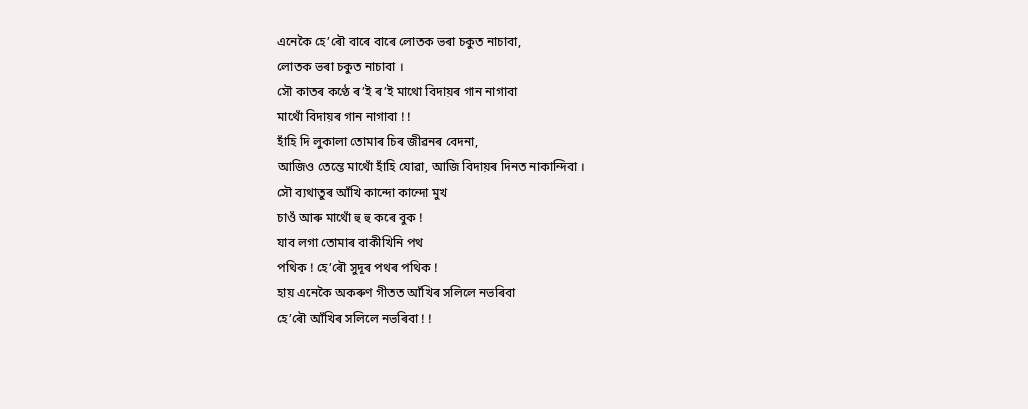এনেকৈ হে’ৰৌ বাৰে বাৰে লোতক ভৰা চকুত নাচাবা,
লোতক ভৰা চকুত নাচাবা ।
সৌ কাতৰ কণ্ঠে ৰ’ই ৰ’ই মাথো বিদায়ৰ গান নাগাবা
মাথোঁ বিদায়ৰ গান নাগাবা ! !
হাঁহি দি লুকালা তোমাৰ চিৰ জীৱনৰ বেদনা,
আজিও তেন্তে মাথোঁ হাঁহি যোৱা, আজি বিদায়ৰ দিনত নাকান্দিবা ।
সৌ ব্যথাতুৰ আঁখি কান্দো কান্দো মুখ
চাওঁ আৰু মাথোঁ হু হু কৰে বুক !
যাব লগা তোমাৰ বাকীখিনি পথ
পথিক ! হে’ৰৌ সুদূৰ পথৰ পথিক !
হায় এনেকৈ অকৰুণ গীতত আঁখিৰ সলিলে নভৰিবা
হে’ৰৌ আঁখিৰ সলিলে নভৰিবা ! !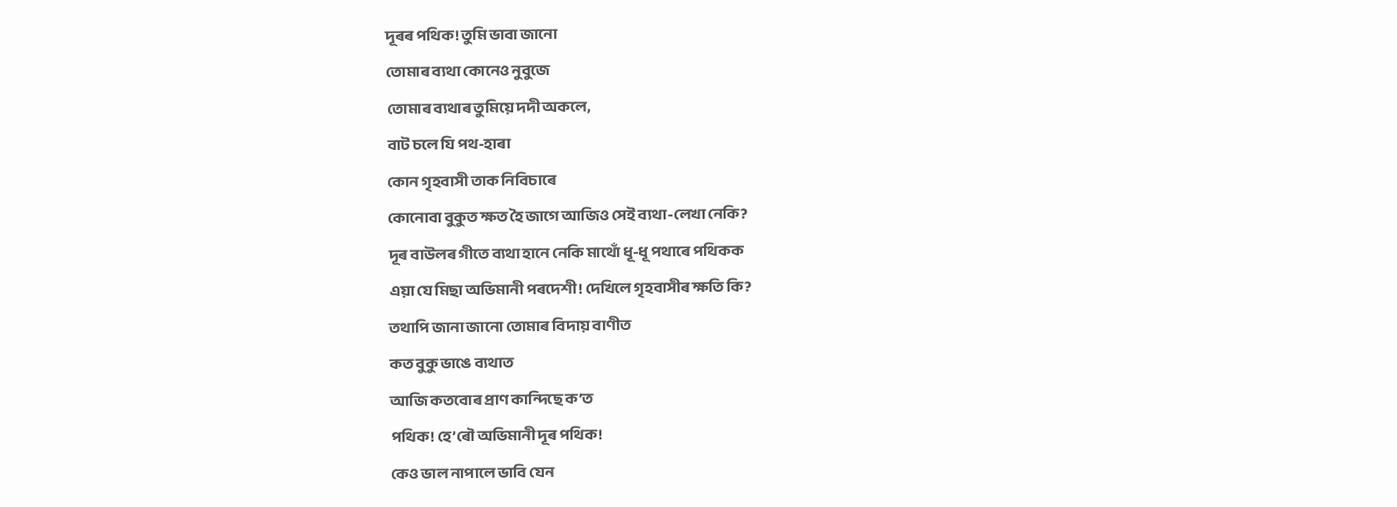দূৰৰ পথিক! তুমি ভাবা জানো
তোমাৰ ব্যথা কোনেও নুবুজে
তোমাৰ ব্যথাৰ তুমিয়ে দদী অকলে,
বাট চলে যি পথ-হাৰা
কোন গৃহবাসী তাক নিবিচাৰে
কোনোবা বুকুত ক্ষত হৈ জাগে আজিও সেই ব্যথা-লেখা নেকি?
দূৰ বাউলৰ গীতে ব্যথা হানে নেকি মাথোঁ ধূ-ধূ পথাৰে পথিকক
এয়া যে মিছা অভিমানী পৰদেশী! দেখিলে গৃহবাসীৰ ক্ষতি কি?
তথাপি জানা জানো তোমাৰ বিদায় বাণীত
কত বুকু ভাঙে ব্যথাত
আজি কতবোৰ প্ৰাণ কান্দিছে ক’ত
পথিক! হে’ৰৌ অভিমানী দূৰ পথিক!
কেও ভাল নাপালে ভাবি যেন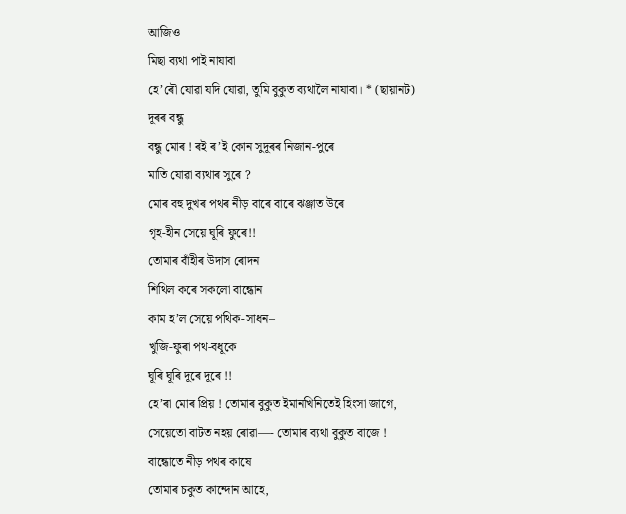আজিও
মিছা ব্যথা পাই নাযাবা
হে’ৰৌ যোৱা যদি যোৱা, তুমি বুকুত ব্যথালৈ নাযাবা। * (ছায়ানট)
দূৰৰ বন্ধু
বন্ধু মোৰ ! ৰই ৰ’ই কোন সুদূৰৰ নিজান-পুৰে
মাতি যোৱা ব্যথাৰ সুৰে ?
মোৰ বহু দুখৰ পথৰ নীড় বাৰে বাৰে ঝঞ্জাত উৰে
গৃহ-হীন সেয়ে ঘূৰি ফুৰে!!
তোমাৰ বাঁহীৰ উদাস ৰোদন
শিথিল কৰে সকলো বান্ধোন
কাম হ’ল সেয়ে পথিক-সাধন–
খুজি-ফুৰা পথ-বধূকে
ঘূৰি ঘূৰি দূৰে দূৰে !!
হে’ৰা মোৰ প্ৰিয় ! তোমাৰ বুকুত ইমানখিনিতেই হিংসা জাগে,
সেয়েতো বাটত নহয় ৰোৱা—- তোমাৰ ব্যথা বুকুত বাজে !
বান্ধোতে নীড় পথৰ কাষে
তোমাৰ চকুত কান্দোন আহে,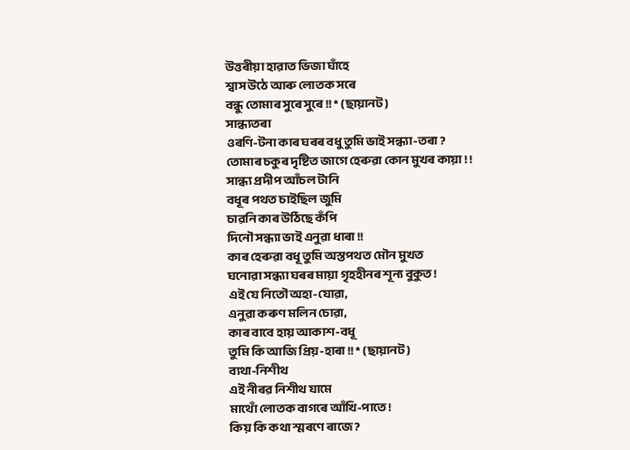উত্তৰীয়া হাৱাত ভিজা ঘাঁহে
শ্বাস উঠে আৰু লোতক সৰে
বন্ধু তোমাৰ সুৰে সুৰে !! * (ছায়ানট)
সান্ধ্যতৰা
ওৰণি-টনা কাৰ ঘৰৰ বধু তুমি ভাই সন্ধ্যা-তৰা ?
তোমাৰ চকুৰ দৃষ্টিত জাগে হেৰুৱা কোন মুখৰ কায়া ! !
সান্ধ্য প্রদীপ আঁচল টানি
বধূৰ পথত চাইছিল জুমি
চাৱনি কাৰ উঠিছে কঁপি
দিনৌ সন্ধ্যা ভাই এনুৱা ধাৰা !!
কাৰ হেৰুৱা বধূ তুমি অস্তপথত মৌন মুখত
ঘনোৱা সন্ধ্যা ঘৰৰ মায়া গৃহহীনৰ শূন্য বুকুত !
এই যে নিতৌ অহা-যোৱা,
এনুৱা কৰুণ মলিন চোৱা,
কাৰ বাবে হায় আকাশ-বধূ
তুমি কি আজি প্ৰিয়-হাৰা !! * (ছায়ানট)
ব্যথা-নিশীথ
এই নীৰৱ নিশীথ যামে
মাথোঁ লোতক বাগৰে আঁখি-পাতে !
কিয় কি কথা স্মৰণে ৰাজে ?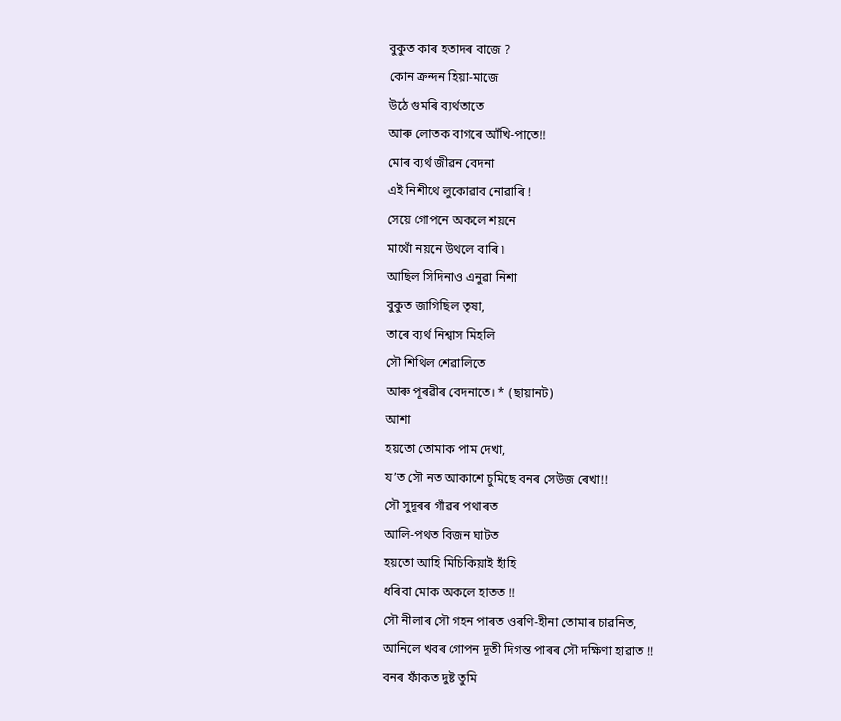বুকুত কাৰ হতাদৰ বাজে ?
কোন ক্রন্দন হিয়া-মাজে
উঠে গুমৰি ব্যৰ্থতাতে
আৰু লোতক বাগৰে আঁখি-পাতে!!
মোৰ ব্যর্থ জীৱন বেদনা
এই নিশীথে লুকোৱাব নোৱাৰি !
সেয়ে গোপনে অকলে শয়নে
মাথোঁ নয়নে উথলে বাৰি ৷
আছিল সিদিনাও এনুৱা নিশা
বুকুত জাগিছিল তৃষা,
তাৰে ব্যর্থ নিশ্বাস মিহলি
সৌ শিথিল শেৱালিতে
আৰু পূৰৱীৰ বেদনাতে। * (ছায়ানট)
আশা
হয়তো তোমাক পাম দেখা,
য’ত সৌ নত আকাশে চুমিছে বনৰ সেউজ ৰেখা!!
সৌ সুদূৰৰ গাঁৱৰ পথাৰত
আলি-পথত বিজন ঘাটত
হয়তো আহি মিচিকিয়াই হাঁহি
ধৰিবা মোক অকলে হাতত !!
সৌ নীলাৰ সৌ গহন পাৰত ওৰণি-হীনা তোমাৰ চাৱনিত,
আনিলে খবৰ গোপন দূতী দিগন্ত পাৰৰ সৌ দক্ষিণা হাৱাত !!
বনৰ ফাঁকত দুষ্ট তুমি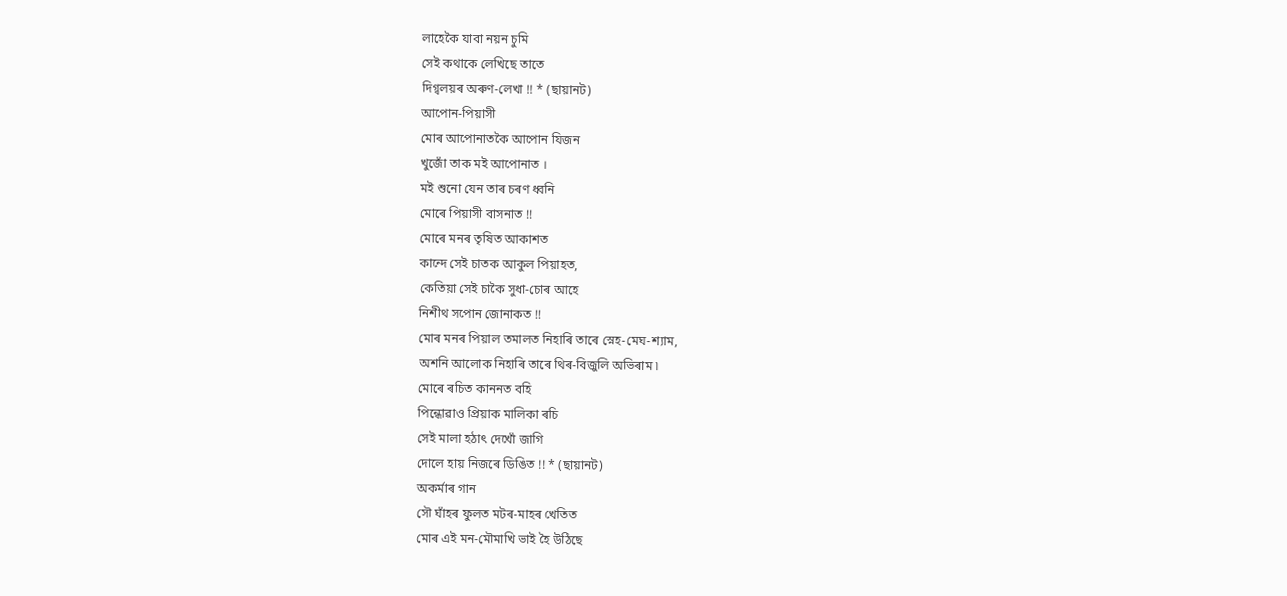লাহেকৈ যাবা নয়ন চুমি
সেই কথাকে লেখিছে তাতে
দিগ্বলয়ৰ অৰুণ-লেখা !! * (ছায়ানট)
আপোন-পিয়াসী
মোৰ আপোনাতকৈ আপোন যিজন
খুজোঁ তাক মই আপোনাত ।
মই শুনো যেন তাৰ চৰণ ধ্বনি
মোৰে পিয়াসী বাসনাত !!
মোৰে মনৰ তৃষিত আকাশত
কান্দে সেই চাতক আকুল পিয়াহত,
কেতিয়া সেই চাকৈ সুধা-চোৰ আহে
নিশীথ সপোন জোনাকত !!
মোৰ মনৰ পিয়াল তমালত নিহাৰি তাৰে স্নেহ-মেঘ-শ্যাম,
অশনি আলোক নিহাৰি তাৰে থিৰ-বিজুলি অভিৰাম ৷
মোৰে ৰচিত কাননত বহি
পিন্ধোৱাও প্ৰিয়াক মালিকা ৰচি
সেই মালা হঠাৎ দেখোঁ জাগি
দোলে হায় নিজৰে ডিঙিত !! * (ছায়ানট)
অকৰ্মাৰ গান
সৌ ঘাঁহৰ ফুলত মটৰ-মাহৰ খেতিত
মোৰ এই মন-মৌমাখি ভাই হৈ উঠিছে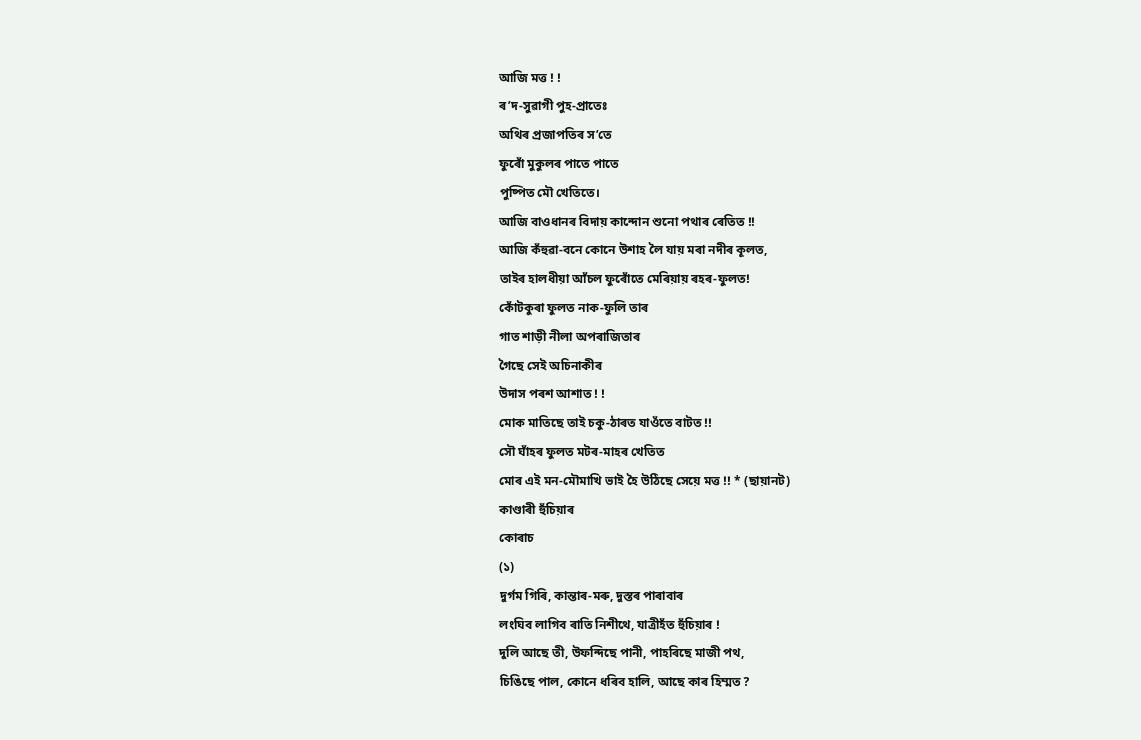আজি মত্ত ! !
ৰ’দ-সুৱাগী পুহ-প্রাতেঃ
অথিৰ প্ৰজাপতিৰ স’তে
ফুৰোঁ মুকুলৰ পাতে পাতে
পুষ্পিত মৌ খেতিতে।
আজি বাওধানৰ বিদায় কান্দোন শুনো পথাৰ ৰেতিত !!
আজি কঁহুৱা-বনে কোনে উশাহ লৈ যায় মৰা নদীৰ কূলত,
তাইৰ হালধীয়া আঁচল ফুৰোঁতে মেৰিয়ায় ৰহৰ-ফুলত!
কোঁটকুৰা ফুলত নাক-ফুলি তাৰ
গাত শাড়ী নীলা অপৰাজিতাৰ
গৈছে সেই অচিনাকীৰ
উদাস পৰশ আশাত ! !
মোক মাতিছে তাই চকু-ঠাৰত যাওঁতে বাটত !!
সৌ ঘাঁহৰ ফুলত মটৰ-মাহৰ খেতিত
মোৰ এই মন-মৌমাখি ভাই হৈ উঠিছে সেয়ে মত্ত !! * (ছায়ানট)
কাণ্ডাৰী হুঁচিয়াৰ
কোৰাচ
(১)
দুর্গম গিৰি, কান্তাৰ-মৰু, দুস্তৰ পাৰাবাৰ
লংঘিব লাগিব ৰাতি নিশীথে, যাত্ৰীহঁত হুঁচিয়াৰ !
দুলি আছে তী, উফন্দিছে পানী, পাহৰিছে মাজী পথ,
চিঙিছে পাল, কোনে ধৰিব হালি, আছে কাৰ হিম্মত ?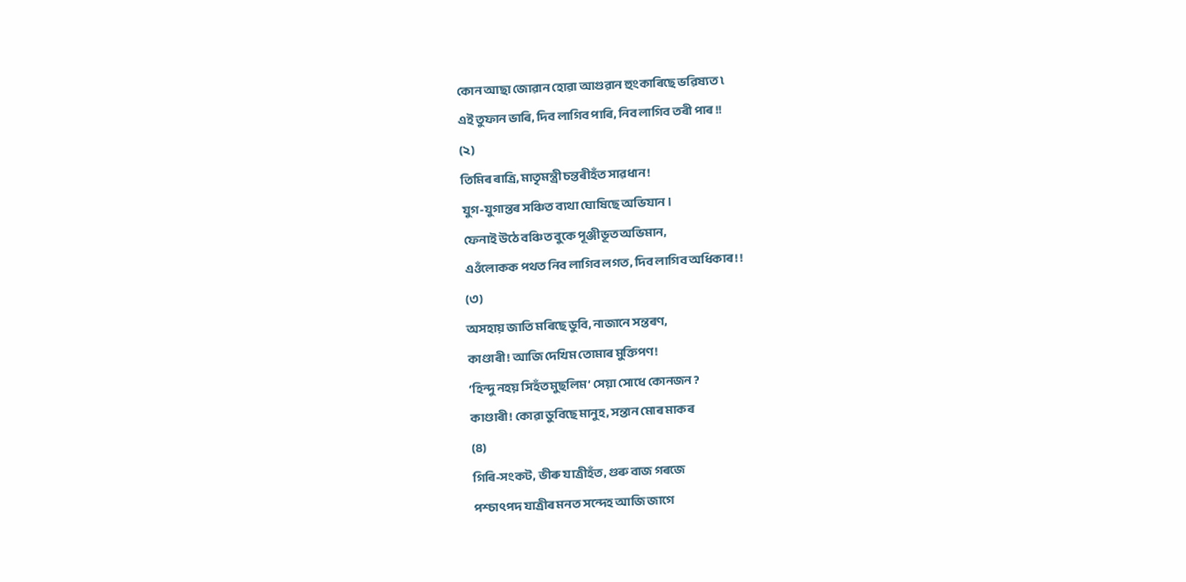কোন আছা জোৱান হোৱা আগুৱান হুংকাৰিছে ভৱিষ্যত ৷
এই তুফান ভাৰি, দিব লাগিব পাৰি, নিব লাগিব তৰী পাৰ !!
(২)
তিমিৰ ৰাত্রি, মাতৃমন্ত্ৰী চন্তৰীহঁত সাৱধান !
যুগ-যুগান্তৰ সঞ্চিত ব্যথা ঘোষিছে অভিযান ।
ফেনাই উঠে বঞ্চিত বুকে পূঞ্জীভূত অভিমান,
এওঁলোকক পথত নিব লাগিব লগত, দিব লাগিব অধিকাৰ ! !
(৩)
অসহায় জাতি মৰিছে ডুবি, নাজানে সন্তৰণ,
কাণ্ডাৰী ! আজি দেখিম তোমাৰ মুক্তিপণ!
‘হিন্দু নহয় সিহঁত মুছলিম’ সেয়া সোধে কোনজন ?
কাণ্ডাৰী! কোৱা ডুবিছে মানুহ, সন্তান মোৰ মাকৰ
(8)
গিৰি-সংকট, ভীৰু যাত্ৰীহঁত, গুৰু বাজ গৰজে
পশ্চাৎপদ যাত্ৰীৰ মনত সন্দেহ আজি জাগে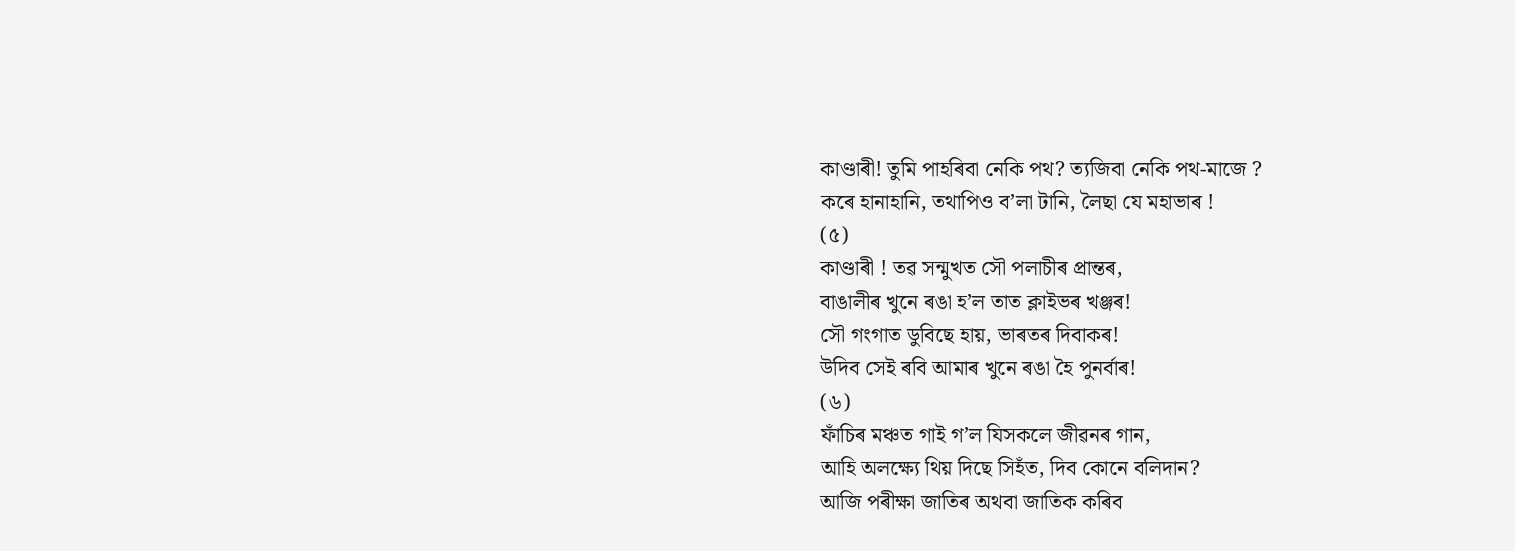কাণ্ডাৰী! তুমি পাহৰিবা নেকি পথ? ত্যজিবা নেকি পথ-মাজে ?
কৰে হানাহানি, তথাপিও ব’লা টানি, লৈছা যে মহাভাৰ !
(৫)
কাণ্ডাৰী ! তৱ সন্মুখত সৌ পলাচীৰ প্ৰান্তৰ,
বাঙালীৰ খুনে ৰঙা হ’ল তাত ক্লাইভৰ খঞ্জৰ!
সৌ গংগাত ডুবিছে হায়, ভাৰতৰ দিবাকৰ!
উদিব সেই ৰবি আমাৰ খুনে ৰঙা হৈ পুনৰ্বাৰ!
(৬)
ফাঁচিৰ মঞ্চত গাই গ’ল যিসকলে জীৱনৰ গান,
আহি অলক্ষ্যে থিয় দিছে সিহঁত, দিব কোনে বলিদান?
আজি পৰীক্ষা জাতিৰ অথবা জাতিক কৰিব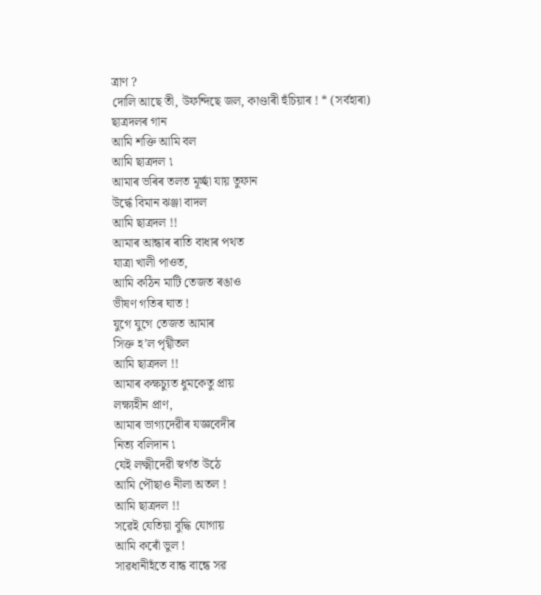ত্ৰাণ ?
দোলি আছে তী, উফন্দিছে জল, কাণ্ডাৰী হুঁচিয়াৰ ! * (সৰ্বহাৰা)
ছাত্রদলৰ গান
আমি শক্তি আমি বল
আমি ছাত্রদল ৷
আমাৰ ভৰিৰ তলত মূৰ্চ্ছা যায় তুফান
উর্দ্ধে বিমান ঝঞ্জা বাদল
আমি ছাত্রদল !!
আমাৰ আন্ধাৰ ৰাতি বাধাৰ পথত
যাত্রা খালী পাওত,
আমি কঠিন মাটি তেজত ৰঙাও
ভীষণ গতিৰ ঘাত !
যুগে যুগে তেজত আমাৰ
সিক্ত হ’ল পৃথ্বীতল
আমি ছাত্রদল !!
আমাৰ কক্ষচ্যুত ধুমকেতু প্রায়
লক্ষ্যহীন প্রাণ,
আমাৰ ভাগ্যদেৱীৰ যজ্ঞবেদীৰ
নিত্য বলিদান ৷
যেই লক্ষ্মীদেৱী স্বৰ্গত উঠে
আমি পৌছাও নীলা অতল !
আমি ছাত্রদল !!
সৱেই যেতিয়া বুদ্ধি যোগায়
আমি কৰোঁ ভুল !
সাৱধানীহঁতে বান্ধ বান্ধে সৱ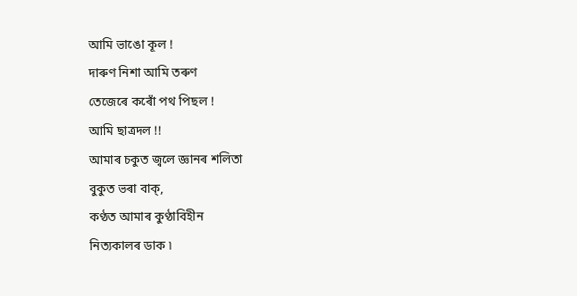আমি ভাঙো কূল !
দাৰুণ নিশা আমি তৰুণ
তেজেৰে কৰোঁ পথ পিছল !
আমি ছাত্রদল !!
আমাৰ চকুত জ্বলে জ্ঞানৰ শলিতা
বুকুত ভৰা বাক্,
কণ্ঠত আমাৰ কুণ্ঠাবিহীন
নিত্যকালৰ ডাক ৷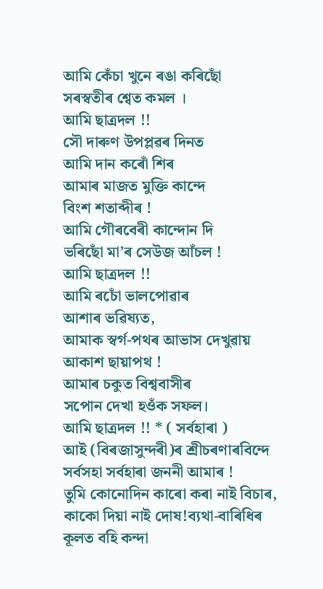আমি কেঁচা খুনে ৰঙা কৰিছোঁ
সৰস্বতীৰ শ্বেত কমল ।
আমি ছাত্রদল !!
সৌ দাৰুণ উপপ্লৱৰ দিনত
আমি দান কৰোঁ শিৰ
আমাৰ মাজত মুক্তি কান্দে
বিংশ শতাব্দীৰ !
আমি গৌৰবেৰী কান্দোন দি
ভৰিছোঁ মা’ৰ সেউজ আঁচল !
আমি ছাত্রদল !!
আমি ৰচোঁ ভালপোৱাৰ
আশাৰ ভৱিষ্যত,
আমাক স্বৰ্গ-পথৰ আভাস দেখুৱায়
আকাশ ছায়াপথ !
আমাৰ চকুত বিশ্ববাসীৰ
সপোন দেখা হওঁক সফল।
আমি ছাত্রদল !! * ( সৰ্বহাৰা )
আই (বিৰজাসুন্দৰী)ৰ শ্ৰীচৰণাৰবিন্দে
সৰ্বসহা সৰ্বহাৰা জননী আমাৰ !
তুমি কোনোদিন কাৰো কৰা নাই বিচাৰ,
কাকো দিয়া নাই দোষ!ব্যথা-বাৰিধিৰ
কূলত বহি কন্দা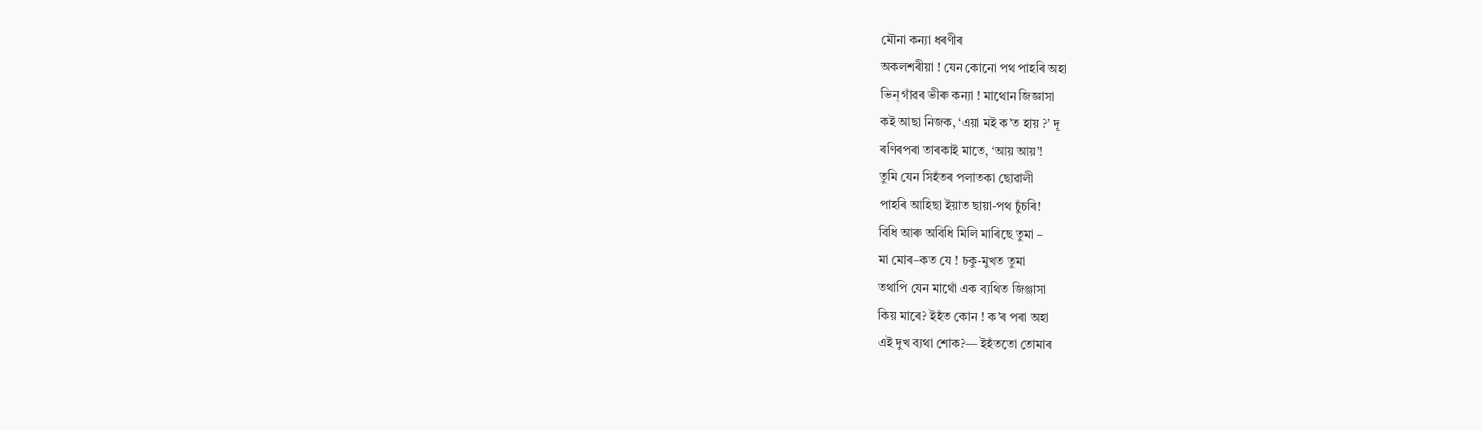মৌনা কন্যা ধৰণীৰ
অকলশৰীয়া ! যেন কোনো পথ পাহৰি অহা
ভিন্ গাঁৱৰ ভীৰু কন্যা ! মাথোন জিজ্ঞাসা
কই আছা নিজক, ‘এয়া মই ক’ত হায় ?’ দূ
ৰণিৰপৰা তাৰকাই মাতে, ‘আয় আয়’!
তুমি যেন সিহঁতৰ পলাতকা ছোৱালী
পাহৰি আহিছা ইয়াত ছায়া-পথ চুঁচৰি!
বিধি আৰু অবিধি মিলি মাৰিছে তুমা –
মা মোৰ–কত যে ! চকু-মুখত তুমা
তথাপি যেন মাথোঁ এক ব্যথিত জিঞ্জাসা
কিয় মাৰে? ইহঁত কোন ! ক’ৰ পৰা অহা
এই দুখ ব্যথা শোক?— ইহঁততো তোমাৰ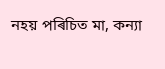নহয় পৰিচিত মা, কন্যা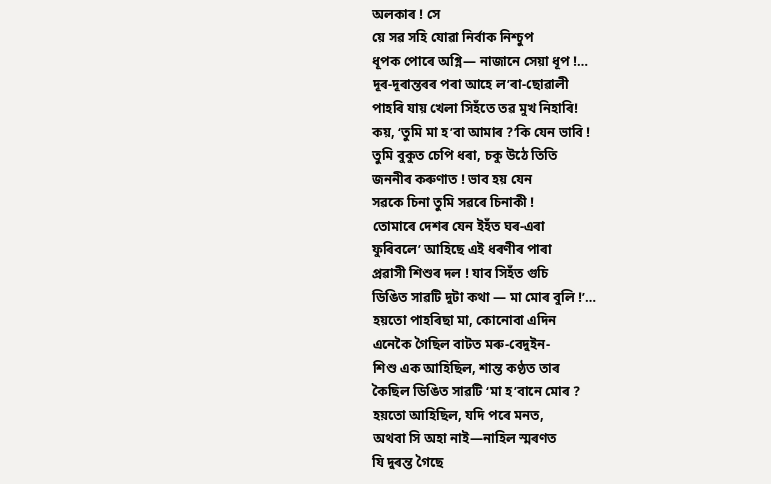অলকাৰ ! সে
য়ে সৱ সহি যোৱা নিৰ্বাক নিশ্চুপ
ধূপক পোৰে অগ্নি— নাজানে সেয়া ধূপ !…
দূৰ-দূৰান্তৰৰ পৰা আহে ল’ৰা-ছোৱালী
পাহৰি যায় খেলা সিহঁতে তৱ মুখ নিহাৰি!
কয়, ‘তুমি মা হ’বা আমাৰ ?’কি যেন ভাবি !
তুমি বুকুত চেপি ধৰা, চকু উঠে তিতি
জননীৰ কৰুণাত ! ভাব হয় যেন
সৱকে চিনা তুমি সৱৰে চিনাকী !
তোমাৰে দেশৰ যেন ইহঁত ঘৰ-এৰা
ফুৰিবলে’ আহিছে এই ধৰণীৰ পাৰা
প্ৰৱাসী শিশুৰ দল ! যাব সিহঁত গুচি
ডিঙিত সাৱটি দুটা কথা — মা মোৰ বুলি !’…
হয়তো পাহৰিছা মা, কোনোবা এদিন
এনেকৈ গৈছিল বাটত মৰু-বেদুইন-
শিশু এক আহিছিল, শান্ত কণ্ঠত তাৰ
কৈছিল ডিঙিত সাৱটি ‘মা হ’বানে মোৰ ?
হয়তো আহিছিল, যদি পৰে মনত,
অথবা সি অহা নাই—নাহিল স্মৰণত
যি দুৰন্ত গৈছে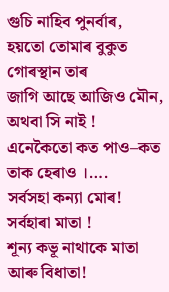গুচি নাহিব পুনৰ্বাৰ,
হয়তো তোমাৰ বুকুত গোৰস্থান তাৰ
জাগি আছে আজিও মৌন, অথবা সি নাই !
এনেকৈতো কত পাও–কত তাক হেৰাও ।….
সৰ্বসহা কন্যা মোৰ! সৰ্বহাৰা মাতা !
শূন্য কভূ নাথাকে মাতা আৰু বিধাতা!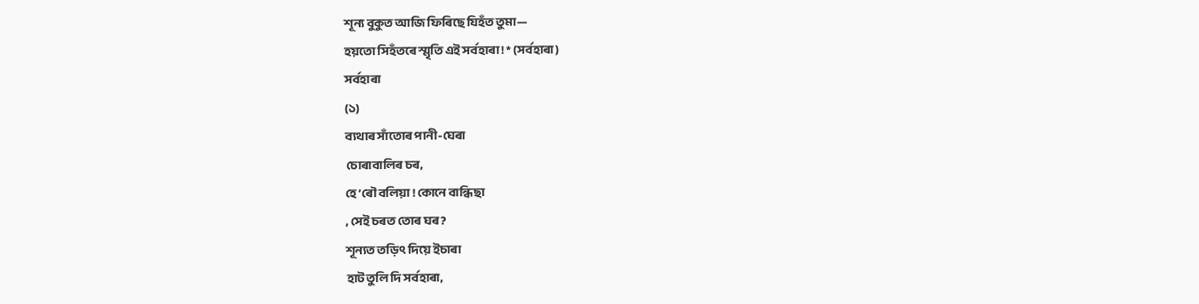শূন্য বুকুত আজি ফিৰিছে যিহঁত তুমা—
হয়তো সিহঁতৰে স্মৃতি এই সৰ্বহাৰা ! * (সৰ্বহাৰা)
সৰ্বহাৰা
(১)
ব্যথাৰ সাঁতোৰ পানী-ঘেৰা
চোৰাবালিৰ চৰ,
হে’ৰৌ বলিয়া ! কোনে বান্ধিছা
, সেই চৰত তোৰ ঘৰ ?
শূন্যত তড়িৎ দিয়ে ইচাৰা
হাট তুলি দি সৰ্বহাৰা,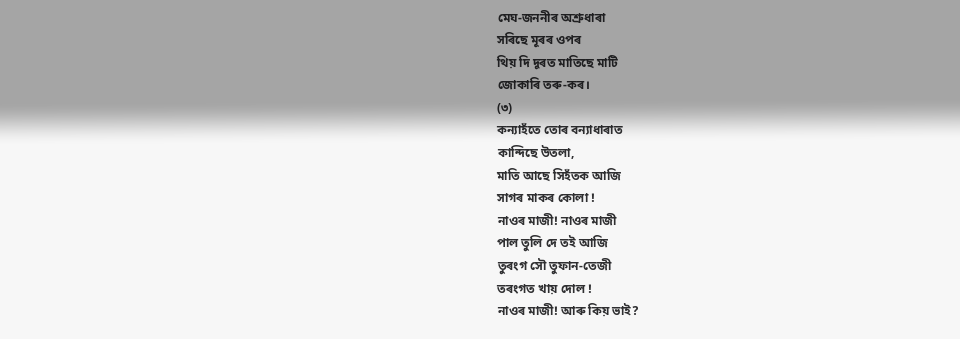মেঘ-জননীৰ অশ্রুধাৰা
সৰিছে মূৰৰ ওপৰ
থিয় দি দূৰত মাতিছে মাটি
জোকাৰি তৰু-কৰ।
(৩)
কন্যাহঁতে তোৰ বন্যাধাৰাত
কান্দিছে উতলা,
মাতি আছে সিহঁতক আজি
সাগৰ মাকৰ কোলা !
নাওৰ মাজী! নাওৰ মাজী
পাল তুলি দে তই আজি
তুৰংগ সৌ তুফান-তেজী
তৰংগত খায় দোল !
নাওৰ মাজী! আৰু কিয় ভাই?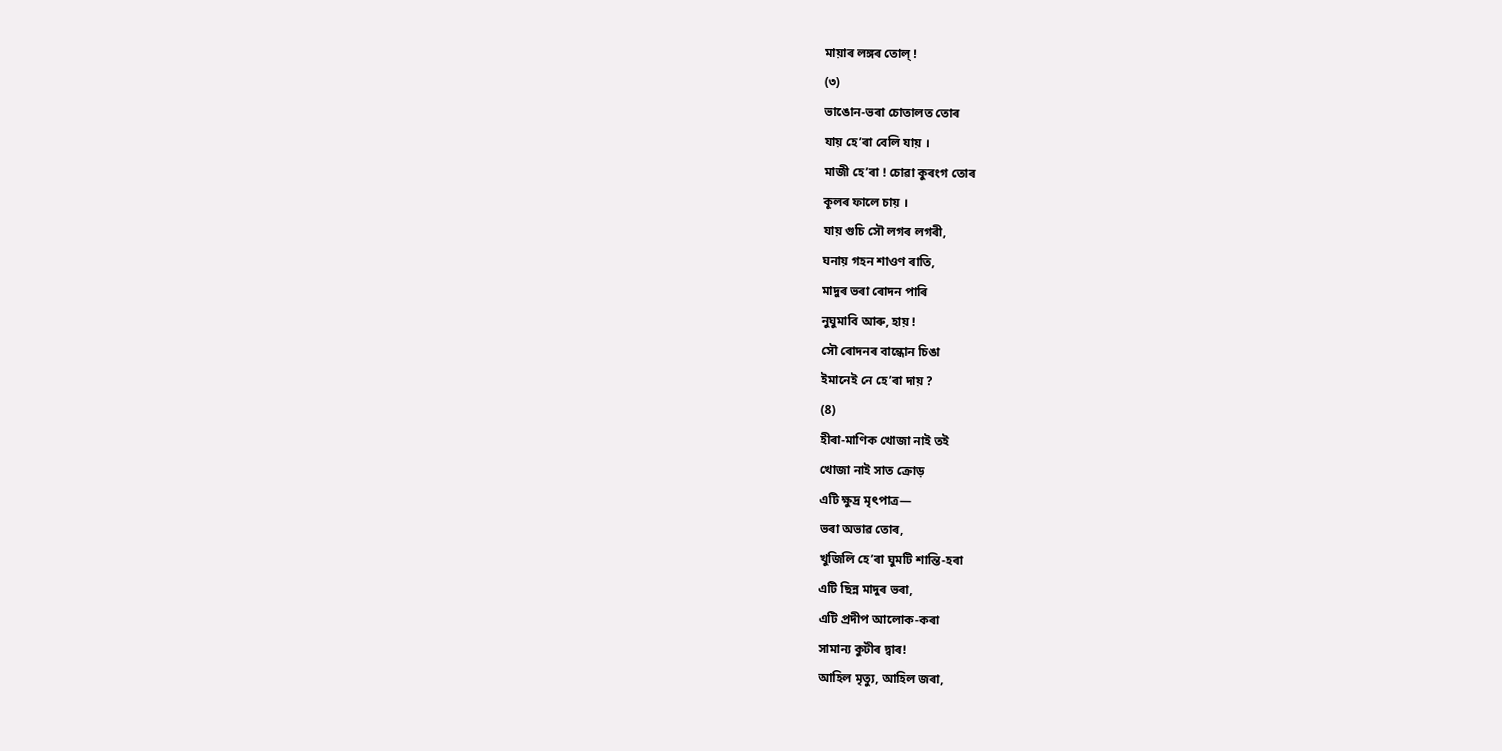মায়াৰ লঙ্গৰ তোল্ !
(৩)
ভাঙোন-ভৰা চোতালত তোৰ
যায় হে’ৰা বেলি যায় ।
মাজী হে’ৰা ! চোৱা কুৰংগ তোৰ
কূলৰ ফালে চায় ।
যায় গুচি সৌ লগৰ লগৰী,
ঘনায় গহন শাওণ ৰাতি,
মাদুৰ ভৰা ৰোদন পাৰি
নুঘুমাবি আৰু, হায় !
সৌ ৰোদনৰ বান্ধোন চিঙা
ইমানেই নে হে’ৰা দায় ?
(8)
হীৰা-মাণিক খোজা নাই তই
খোজা নাই সাত ক্রোড়
এটি ক্ষুদ্র মৃৎপাত্র—
ভৰা অভাৱ তোৰ,
খুজিলি হে’ৰা ঘুমটি শান্তি-হৰা
এটি ছিন্ন মাদুৰ ভৰা,
এটি প্রদীপ আলোক-কৰা
সামান্য কুটীৰ দ্বাৰ!
আহিল মৃত্যু, আহিল জৰা,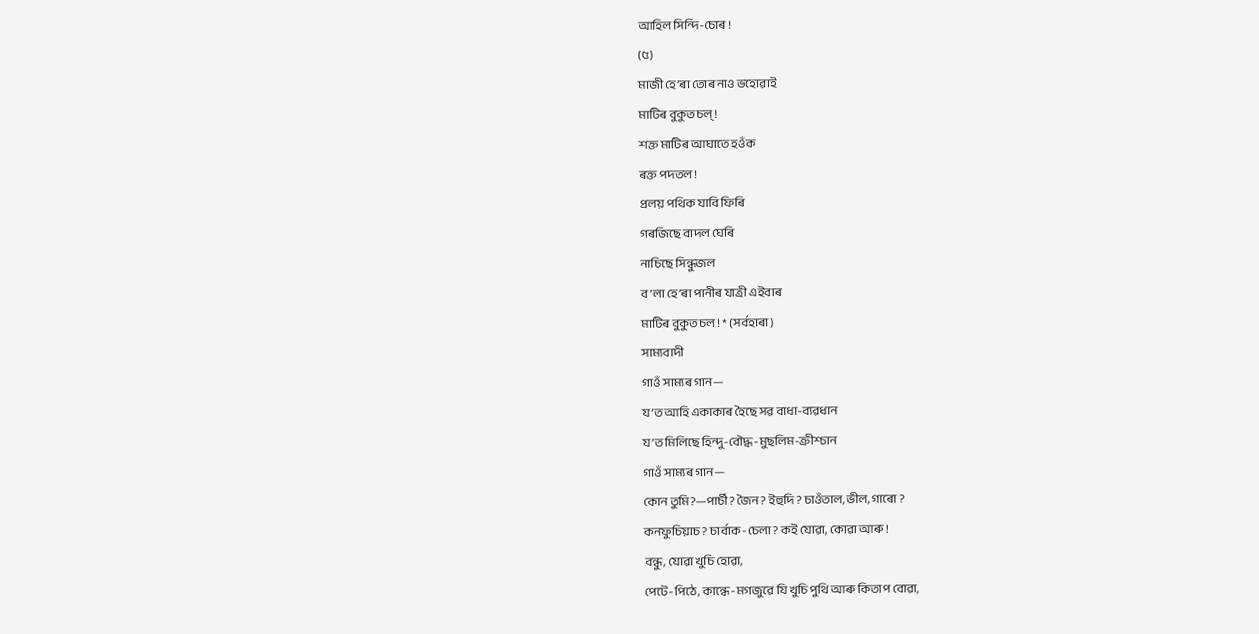আহিল সিন্দি-চোৰ !
(৫)
মাজী হে’ৰা তোৰ নাও ভহোৱাই
মাটিৰ বুকুত চল্ !
শক্ত মাটিৰ আঘাতে হওঁক
ৰক্ত পদতল !
প্রলয় পথিক যাবি ফিৰি
গৰজিছে বাদল ঘেৰি
নাচিছে সিন্ধুজল
ব’লা হে’ৰা পানীৰ যাত্ৰী এইবাৰ
মাটিৰ বুকুত চল ! * (সৰ্বহাৰা)
সাম্যবাদী
গাওঁ সাম্যৰ গান—
য’ত আহি একাকাৰ হৈছে সৱ বাধা-ব্যৱধান
য’ত মিলিছে হিন্দু-বৌদ্ধ-মুছলিম-ক্রীশ্চান
গাওঁ সাম্যৰ গান—
কোন তুমি?—পাৰ্চী? জৈন? ইহুদি ? চাওঁতাল, ভীল, গাৰো ?
কনফুচিয়াচ? চার্বাক-চেলা? কই যোৱা, কোৱা আৰু !
বন্ধু, যোৱা খুচি হোৱা,
পেটে-পিঠে, কান্ধে-মগজুৱে যি খুচি পুথি আৰু কিতাপ বোৱা,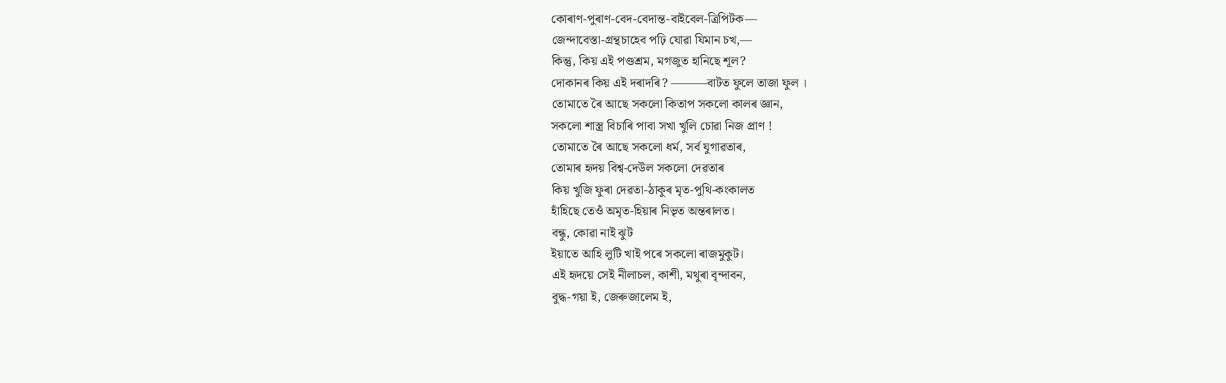কোৰাণ-পুৰাণ-বেদ-বেদান্ত-বাইবেল-ত্রিপিটক—
জেন্দাবেস্তা-গ্রন্থচাহেব পঢ়ি যোৱা যিমান চখ,—
কিন্তু, কিয় এই পণ্ডশ্রম, মগজুত হানিছে শূল?
দোকানৰ কিয় এই দৰাদৰি? ———বাটত ফুলে তাজা ফুল ।
তোমাতে ৰৈ আছে সকলো কিতাপ সকলো কালৰ জ্ঞান,
সকলো শাস্ত্ৰ বিচাৰি পাবা সখা খুলি চোৱা নিজ প্ৰাণ !
তোমাতে ৰৈ আছে সকলো ধৰ্ম, সৰ্ব যুগাৱতাৰ,
তোমাৰ হৃদয় বিশ্ব-দেউল সকলো দেৱতাৰ
কিয় খুজি ফুৰা দেৱতা-ঠাকুৰ মৃত-পুথি-কংকালত
হাঁহিছে তেওঁ অমৃত-হিয়াৰ নিভৃত অন্তৰালত।
বন্ধু, কোৱা নাই ঝুট
ইয়াতে আহি লুটি খাই পৰে সকলো ৰাজমুকুট।
এই হৃদয়ে সেই নীলাচল, কাশী, মথুৰা বৃন্দাবন,
বুদ্ধ-গয়া ই, জেৰুজালেম ই,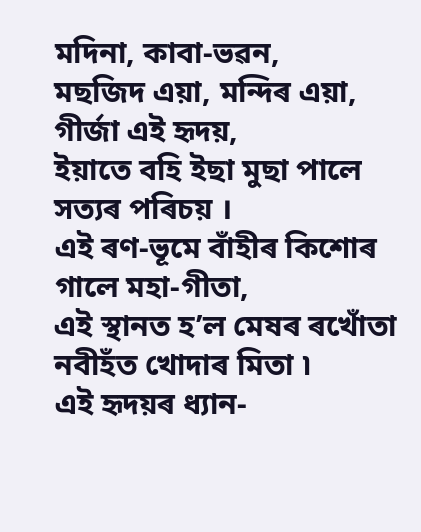মদিনা, কাবা-ভৱন,
মছজিদ এয়া, মন্দিৰ এয়া, গীর্জা এই হৃদয়,
ইয়াতে বহি ইছা মুছা পালে সত্যৰ পৰিচয় ।
এই ৰণ-ভূমে বাঁহীৰ কিশোৰ গালে মহা-গীতা,
এই স্থানত হ’ল মেষৰ ৰখোঁতা নবীহঁত খোদাৰ মিতা ৷
এই হৃদয়ৰ ধ্যান-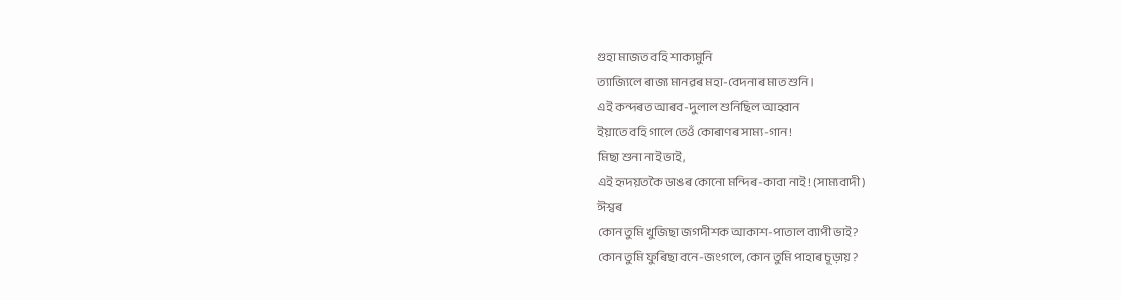গুহা মাজত বহি শাক্যমুনি
ত্যাজ্যিলে ৰাজ্য মানৱৰ মহা-বেদনাৰ মাত শুনি।
এই কন্দৰত আৰব-দুলাল শুনিছিল আহ্বান
ইয়াতে বহি গালে তেওঁ কোৰাণৰ সাম্য-গান !
মিছা শুনা নাই ভাই,
এই হৃদয়তকৈ ডাঙৰ কোনো মন্দিৰ-কাবা নাই ! (সাম্যবাদী)
ঈশ্বৰ
কোন তুমি খুজিছা জগদীশক আকাশ-পাতাল ব্যাপী ভাই?
কোন তুমি ফুৰিছা বনে-জংগলে, কোন তুমি পাহাৰ চূড়ায় ?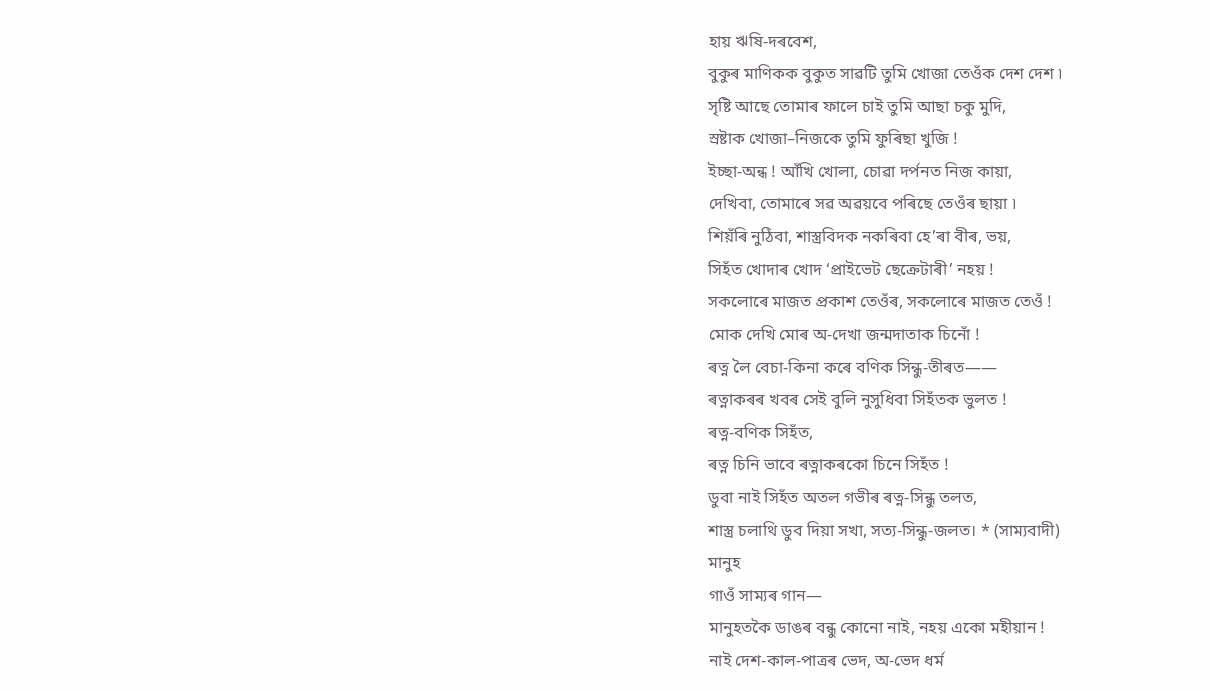হায় ঋষি-দৰবেশ,
বুকুৰ মাণিকক বুকুত সাৱটি তুমি খোজা তেওঁক দেশ দেশ ৷
সৃষ্টি আছে তোমাৰ ফালে চাই তুমি আছা চকু মুদি,
স্রষ্টাক খোজা–নিজকে তুমি ফুৰিছা খুজি !
ইচ্ছা-অন্ধ ! আঁখি খোলা, চোৱা দৰ্পনত নিজ কায়া,
দেখিবা, তোমাৰে সৱ অৱয়বে পৰিছে তেওঁৰ ছায়া ৷
শিয়ঁৰি নুঠিবা, শাস্ত্ৰবিদক নকৰিবা হে’ৰা বীৰ, ভয়,
সিহঁত খোদাৰ খোদ ‘প্রাইভেট ছেক্ৰেটাৰী’ নহয় !
সকলোৰে মাজত প্ৰকাশ তেওঁৰ, সকলোৰে মাজত তেওঁ !
মোক দেখি মোৰ অ-দেখা জন্মদাতাক চিনোঁ !
ৰত্ন লৈ বেচা-কিনা কৰে বণিক সিন্ধু-তীৰত——
ৰত্নাকৰৰ খবৰ সেই বুলি নুসুধিবা সিহঁতক ভুলত !
ৰত্ন-বণিক সিহঁত,
ৰত্ন চিনি ভাবে ৰত্নাকৰকো চিনে সিহঁত !
ডুবা নাই সিহঁত অতল গভীৰ ৰত্ন-সিন্ধু তলত,
শাস্ত্ৰ চলাথি ডুব দিয়া সখা, সত্য-সিন্ধু-জলত। * (সাম্যবাদী)
মানুহ
গাওঁ সাম্যৰ গান—
মানুহতকৈ ডাঙৰ বন্ধু কোনো নাই, নহয় একো মহীয়ান !
নাই দেশ-কাল-পাত্ৰৰ ভেদ, অ-ভেদ ধৰ্ম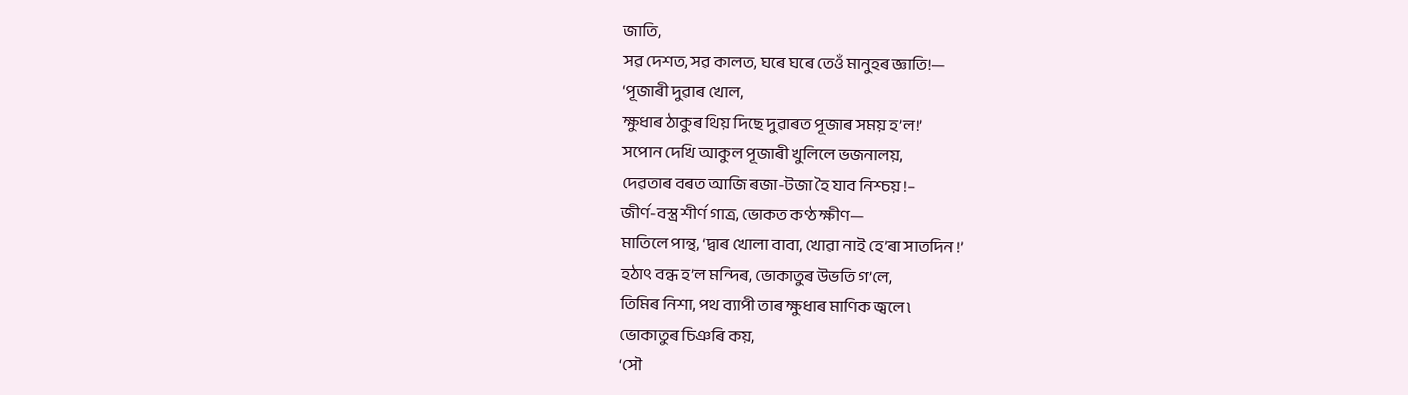জাতি,
সৱ দেশত, সৱ কালত, ঘৰে ঘৰে তেওঁ মানুহৰ জ্ঞাতি!—
‘পূজাৰী দুৱাৰ খোল,
ক্ষুধাৰ ঠাকুৰ থিয় দিছে দুৱাৰত পূজাৰ সময় হ’ল!’
সপোন দেখি আকুল পূজাৰী খুলিলে ভজনালয়,
দেৱতাৰ বৰত আজি ৰজা-টজা হৈ যাব নিশ্চয় !–
জীর্ণ-বস্ত্র শীর্ণ গাত্র, ভোকত কণ্ঠ ক্ষীণ—
মাতিলে পান্থ, ‘দ্বাৰ খোলা বাবা, খোৱা নাই হে’ৰা সাতদিন !’
হঠাৎ বন্ধ হ’ল মন্দিৰ, ভোকাতুৰ উভতি গ’লে,
তিমিৰ নিশা, পথ ব্যাপী তাৰ ক্ষুধাৰ মাণিক জ্বলে ৷
ভোকাতুৰ চিঞৰি কয়,
‘সৌ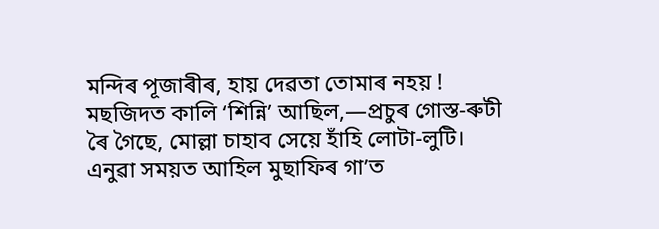মন্দিৰ পূজাৰীৰ, হায় দেৱতা তোমাৰ নহয় !
মছজিদত কালি ‘শিন্নি’ আছিল,—প্ৰচুৰ গোস্ত-ৰুটী
ৰৈ গৈছে, মোল্লা চাহাব সেয়ে হাঁহি লোটা-লুটি।
এনুৱা সময়ত আহিল মুছাফিৰ গা’ত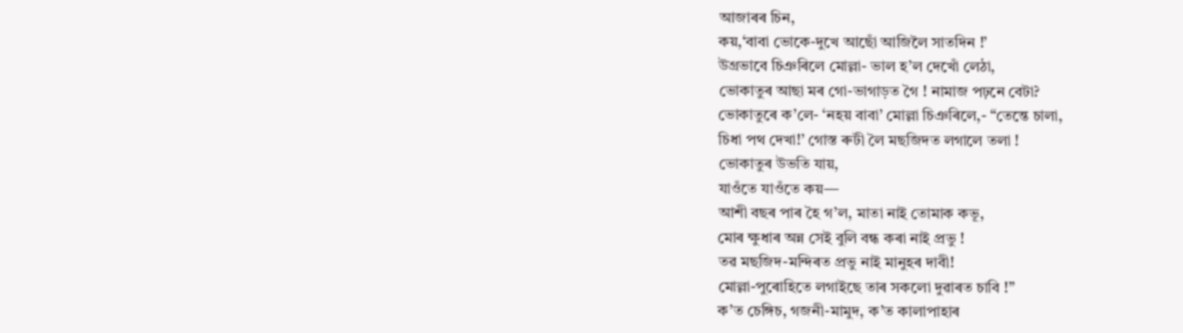আজাৰৰ চিন,
কয়,‘বাবা ভোকে-দুখে আছোঁ আজিলৈ সাতদিন !’
উগ্রভাবে চিঞৰিলে মোল্লা- ভাল হ’ল দেখোঁ লেঠা,
ভোকাতুৰ আছা মৰ গো-ভাগাড়ত গৈ ! নামাজ পঢ়নে বেটা?
ভোকাতুৰে ক’লে- ‘নহয় বাবা’ মোল্লা চিঞৰিলে,- “তেন্তে চালা,
চিধা পথ দেখা!’ গোস্ত ৰুটী লৈ মছজিদত লগালে তলা !
ভোকাতুৰ উভতি যায়,
যাওঁতে যাওঁতে কয়—
আশী বছৰ পাৰ হৈ গ’ল, মাতা নাই তোমাক কভূ,
মোৰ ক্ষুধাৰ অন্ন সেই বুলি বন্ধ কৰা নাই প্ৰভু !
তৱ মছজিদ-মন্দিৰত প্ৰভু নাই মানুহৰ দাবী!
মোল্লা-পুৰোহিতে লগাইছে তাৰ সকলো দুৱাৰত চাবি !”
ক’ত চেঙ্গিচ, গজনী-মামুদ, ক’ত কালাপাহাৰ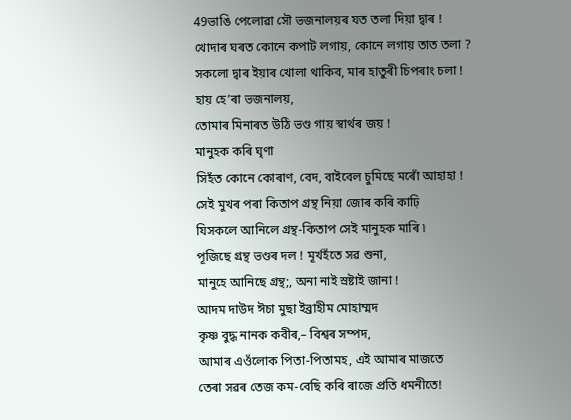49ভাঙি পেলোৱা সৌ ভজনালয়ৰ যত তলা দিয়া দ্বাৰ !
খোদাৰ ঘৰত কোনে কপাট লগায়, কোনে লগায় তাত তলা ?
সকলো দ্বাৰ ইয়াৰ খোলা থাকিব, মাৰ হাতুৰী চিপৰাং চলা !
হায় হে’ৰা ভজনালয়,
তোমাৰ মিনাৰত উঠি ভণ্ড গায় স্বাৰ্থৰ জয় !
মানুহক কৰি ঘৃণা
সিহঁত কোনে কোৰাণ, বেদ, বাইবেল চুমিছে মৰোঁ আহাহা !
সেই মুখৰ পৰা কিতাপ গ্ৰন্থ নিয়া জোৰ কৰি কাঢ়ি
যিসকলে আনিলে গ্রন্থ-কিতাপ সেই মানুহক মাৰি ৷
পূজিছে গ্রন্থ ভণ্ডৰ দল ! মূর্খহঁতে সৱ শুনা,
মানুহে আনিছে গ্রন্থ;, অনা নাই স্রষ্টাই জানা !
আদম দাউদ ঈচা মুছা ইব্রাহীম মোহাম্মদ
কৃষ্ণ বুদ্ধ নানক কবীৰ,– বিশ্বৰ সম্পদ,
আমাৰ এওঁলোক পিতা-পিতামহ, এই আমাৰ মাজতে
তেৰা সৱৰ তেজ কম-বেছি কৰি ৰাজে প্রতি ধমনীতে!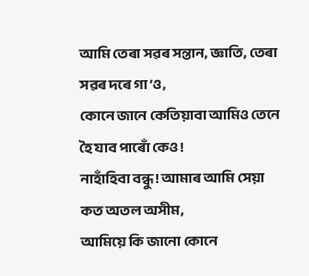আমি তেৰা সৱৰ সন্তান, জ্ঞাতি, তেৰা সৱৰ দৰে গা’ও,
কোনে জানে কেতিয়াবা আমিও তেনে হৈ যাব পাৰোঁ কেও !
নাহাঁহিবা বন্ধু ! আমাৰ আমি সেয়া কত অতল অসীম,
আমিয়ে কি জানো কোনে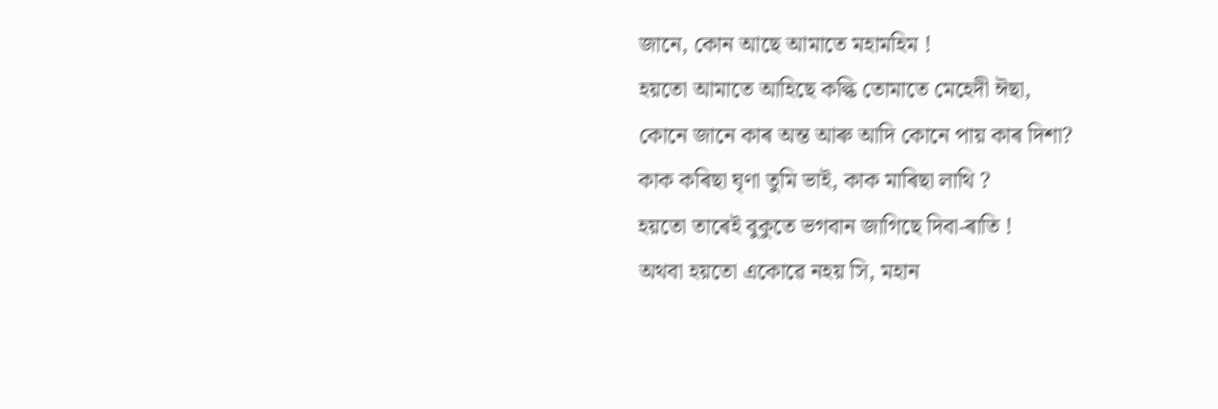জানে, কোন আছে আমাতে মহামহিম !
হয়তো আমাতে আহিছে কল্কি তোমাতে মেহেদী ঈছা,
কোনে জানে কাৰ অন্ত আৰু আদি কোনে পায় কাৰ দিশা?
কাক কৰিছা ঘৃণা তুমি ভাই, কাক মাৰিছা লাথি ?
হয়তো তাৰেই বুকুতে ভগবান জাগিছে দিবা-ৰাতি !
অথবা হয়তো একোৱে নহয় সি, মহান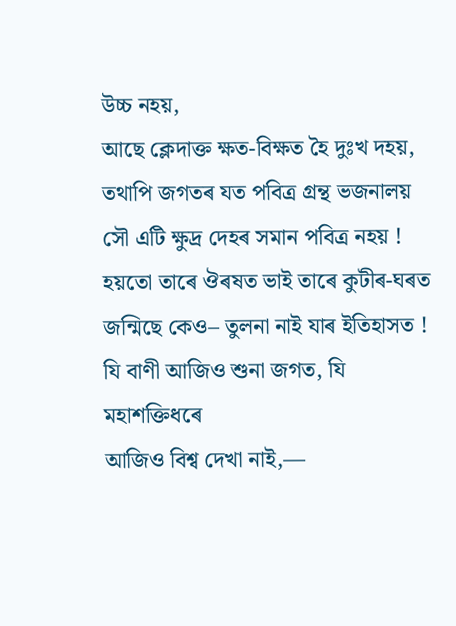উচ্চ নহয়,
আছে ক্লেদাক্ত ক্ষত-বিক্ষত হৈ দুঃখ দহয়,
তথাপি জগতৰ যত পবিত্র গ্রন্থ ভজনালয়
সৌ এটি ক্ষুদ্ৰ দেহৰ সমান পবিত্ৰ নহয় !
হয়তো তাৰে ঔৰষত ভাই তাৰে কুটীৰ-ঘৰত
জন্মিছে কেও– তুলনা নাই যাৰ ইতিহাসত !
যি বাণী আজিও শুনা জগত, যি মহাশক্তিধৰে
আজিও বিশ্ব দেখা নাই,—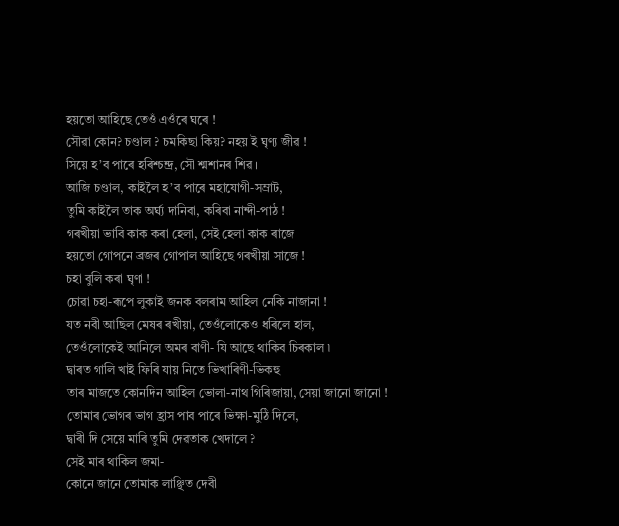হয়তো আহিছে তেওঁ এওঁৰে ঘৰে !
সৌৱা কোন? চণ্ডাল ? চমকিছা কিয়? নহয় ই ঘৃণ্য জীৱ !
সিয়ে হ’ব পাৰে হৰিশ্চন্দ্ৰ, সৌ শ্মশানৰ শিৱ ।
আজি চণ্ডাল, কাইলৈ হ’ব পাৰে মহাযোগী-সম্রাট,
তুমি কাইলৈ তাক অৰ্ঘ্য দানিবা, কৰিবা নান্দী-পাঠ !
গৰখীয়া ভাবি কাক কৰা হেলা, সেই হেলা কাক ৰাজে
হয়তো গোপনে ব্ৰজৰ গোপাল আহিছে গৰখীয়া সাজে !
চহা বুলি কৰা ঘৃণা !
চোৱা চহা-ৰূপে লুকাই জনক বলৰাম আহিল নেকি নাজানা !
যত নবী আছিল মেষৰ ৰখীয়া, তেওঁলোকেও ধৰিলে হাল,
তেওঁলোকেই আনিলে অমৰ বাণী- যি আছে থাকিব চিৰকাল ৷
দ্বাৰত গালি খাই ফিৰি যায় নিতে ভিখাৰিণী-ভিকহু
তাৰ মাজতে কোনদিন আহিল ভোলা-নাথ গিৰিজায়া, সেয়া জানো জানো !
তোমাৰ ভোগৰ ভাগ হ্রাস পাব পাৰে ভিক্ষা-মুঠি দিলে,
দ্বাৰী দি সেয়ে মাৰি তুমি দেৱতাক খেদালে ?
সেই মাৰ থাকিল জমা-
কোনে জানে তোমাক লাঞ্ছিত দেবী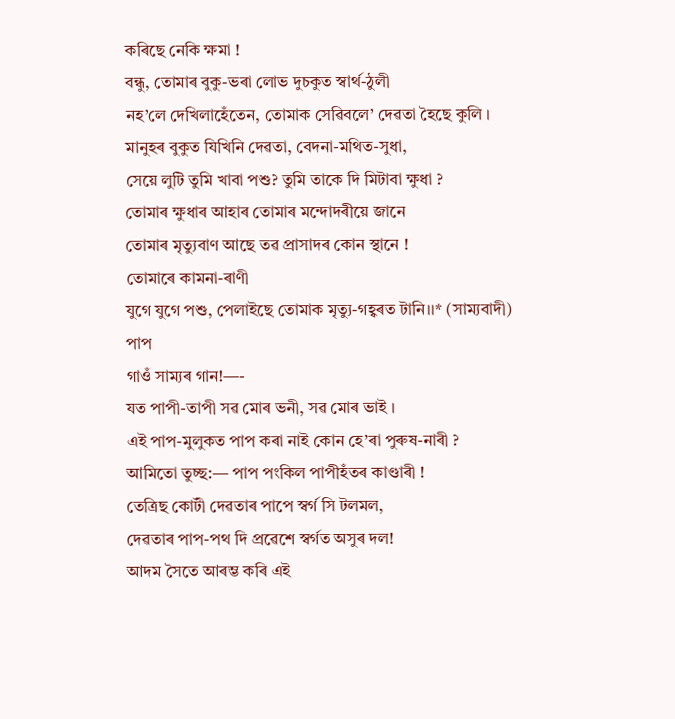কৰিছে নেকি ক্ষমা !
বন্ধু, তোমাৰ বুকু-ভৰা লোভ দুচকুত স্বার্থ-ঠুলী
নহ’লে দেখিলাহেঁতেন, তোমাক সেৱিবলে’ দেৱতা হৈছে কুলি ।
মানুহৰ বুকুত যিখিনি দেৱতা, বেদনা-মথিত-সুধা,
সেয়ে লুটি তুমি খাবা পশু? তুমি তাকে দি মিটাবা ক্ষুধা ?
তোমাৰ ক্ষুধাৰ আহাৰ তোমাৰ মন্দোদৰীয়ে জানে
তোমাৰ মৃত্যুবাণ আছে তৱ প্রাসাদৰ কোন স্থানে !
তোমাৰে কামনা-ৰাণী
যুগে যুগে পশু, পেলাইছে তোমাক মৃত্যু-গহ্বৰত টানি।।* (সাম্যবাদী)
পাপ
গাওঁ সাম্যৰ গান!—-
যত পাপী-তাপী সৱ মোৰ ভনী, সৱ মোৰ ভাই ।
এই পাপ-মুলুকত পাপ কৰা নাই কোন হে’ৰা পুৰুষ-নাৰী ?
আমিতো তুচ্ছ:— পাপ পংকিল পাপীহঁতৰ কাণ্ডাৰী !
তেত্ৰিছ কোটী দেৱতাৰ পাপে স্বৰ্গ সি টলমল,
দেৱতাৰ পাপ-পথ দি প্ৰৱেশে স্বৰ্গত অসুৰ দল!
আদম সৈতে আৰম্ভ কৰি এই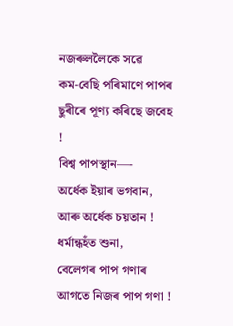নজৰুললৈকে সৱে
কম-বেছি পৰিমাণে পাপৰ ছুৰীৰে পূণ্য কৰিছে জবেহ !
বিশ্ব পাপস্থান—-
অর্ধেক ইয়াৰ ভগবান, আৰু অর্ধেক চয়তান !
ধর্মান্ধহঁত শুনা,
বেলেগৰ পাপ গণাৰ আগতে নিজৰ পাপ গণা !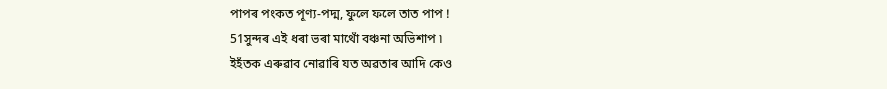পাপৰ পংকত পূণ্য-পদ্ম, ফুলে ফলে তাত পাপ !
51সুন্দৰ এই ধৰা ভৰা মাথোঁ বঞ্চনা অভিশাপ ৷
ইহঁতক এৰুৱাব নোৱাৰি যত অৱতাৰ আদি কেও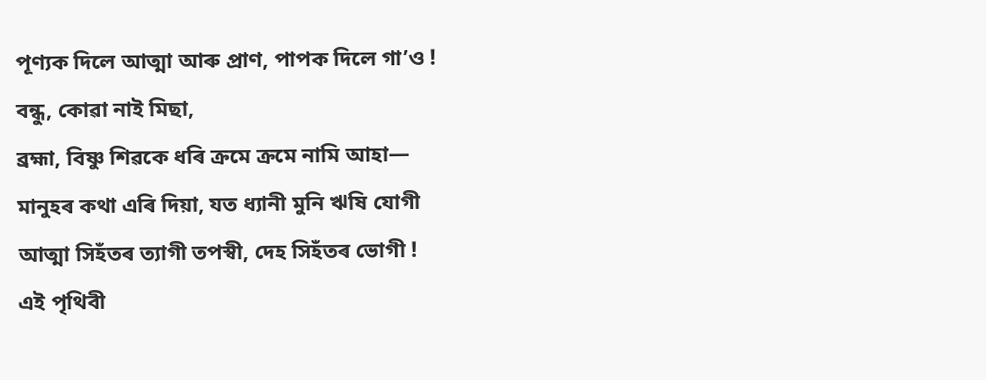পূণ্যক দিলে আত্মা আৰু প্ৰাণ, পাপক দিলে গা’ও !
বন্ধু, কোৱা নাই মিছা,
ব্ৰহ্মা, বিষ্ণু শিৱকে ধৰি ক্ৰমে ক্ৰমে নামি আহা—
মানুহৰ কথা এৰি দিয়া, যত ধ্যানী মুনি ঋষি যোগী
আত্মা সিহঁতৰ ত্যাগী তপস্বী, দেহ সিহঁতৰ ভোগী !
এই পৃথিবী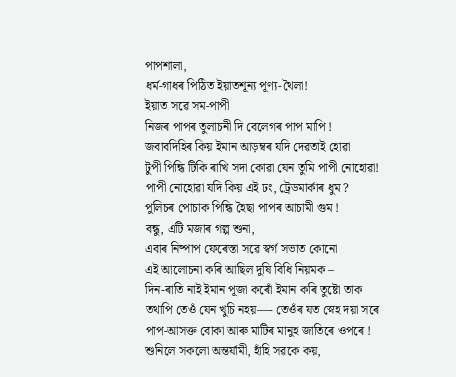পাপশালা,
ধৰ্ম-গাধৰ পিঠিত ইয়াতশূন্য পূণ্য-থৈলা!
ইয়াত সৱে সম-পাপী
নিজৰ পাপৰ তুলাচনী দি বেলেগৰ পাপ মাপি !
জবাবদিহিৰ কিয় ইমান আড়ম্বৰ যদি দেৱতাই হোৱা
টুপী পিন্ধি টিকি ৰাখি সদা কোৱা যেন তুমি পাপী নোহোৱা!
পাপী নোহোৱা যদি কিয় এই ঢং, ট্রেডমার্কাৰ ধুম ?
পুলিচৰ পোচাক পিন্ধি হৈছা পাপৰ আচামী গুম !
বন্ধু, এটি মজাৰ গল্প শুনা,
এবাৰ নিষ্পাপ ফেৰেস্তা সৱে স্বৰ্গ সভাত কোনো
এই আলোচনা কৰি আছিল দুষি বিধি নিয়মক –
দিন-ৰাতি নাই ইমান পূজা কৰোঁ ইমান কৰি তুষ্টো তাক
তথাপি তেওঁ যেন খুচি নহয়—- তেওঁৰ যত স্নেহ দয়া সৰে
পাপ-আসক্ত বোকা আৰু মাটিৰ মানুহ জাতিৰে ওপৰে !
শুনিলে সকলো অন্তর্যামী, হাঁহি সৱকে কয়,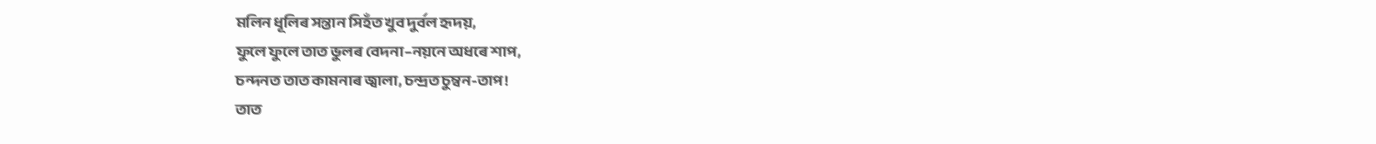মলিন ধূলিৰ সন্তান সিহঁত খুব দুর্বল হৃদয়,
ফুলে ফুলে তাত ভুলৰ বেদনা–নয়নে অধৰে শাপ,
চন্দনত তাত কামনাৰ জ্বালা, চন্দ্ৰত চুম্বন-তাপ!
তাত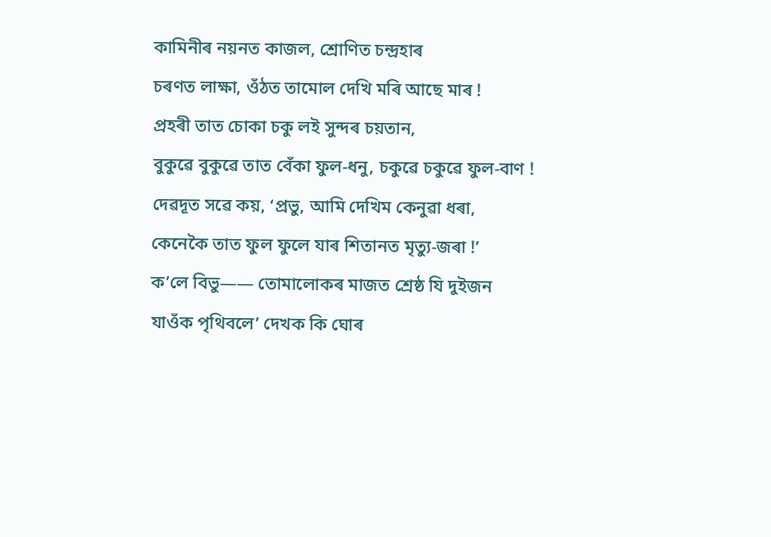কামিনীৰ নয়নত কাজল, শ্রোণিত চন্দ্ৰহাৰ
চৰণত লাক্ষা, ওঁঠত তামোল দেখি মৰি আছে মাৰ !
প্ৰহৰী তাত চোকা চকু লই সুন্দৰ চয়তান,
বুকুৱে বুকুৱে তাত বেঁকা ফুল-ধনু, চকুৱে চকুৱে ফুল-বাণ !
দেৱদূত সৱে কয়, ‘প্ৰভু, আমি দেখিম কেনুৱা ধৰা,
কেনেকৈ তাত ফুল ফুলে যাৰ শিতানত মৃত্যু-জৰা !’
ক’লে বিভু—— তোমালোকৰ মাজত শ্রেষ্ঠ যি দুইজন
যাওঁক পৃথিবলে’ দেখক কি ঘোৰ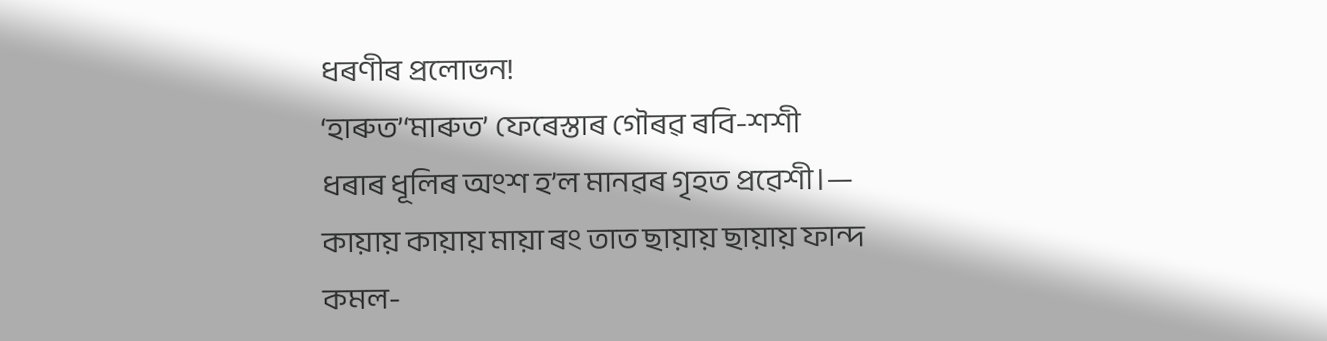ধৰণীৰ প্রলোভন!
‘হাৰুত’‘মাৰুত’ ফেৰেস্তাৰ গৌৰৱ ৰবি-শশী
ধৰাৰ ধূলিৰ অংশ হ’ল মানৱৰ গৃহত প্ৰৱেশী।—
কায়ায় কায়ায় মায়া ৰং তাত ছায়ায় ছায়ায় ফান্দ
কমল-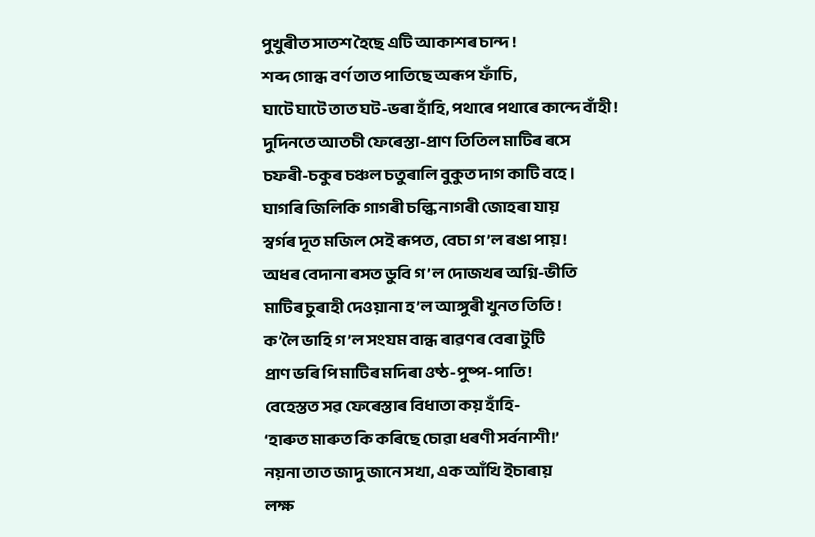পুখুৰীত সাতশ হৈছে এটি আকাশৰ চান্দ !
শব্দ গোন্ধ বর্ণ তাত পাতিছে অৰূপ ফাঁচি,
ঘাটে ঘাটে তাত ঘট-ভৰা হাঁহি, পথাৰে পথাৰে কান্দে বাঁহী !
দুদিনতে আতচী ফেৰেস্তা-প্ৰাণ তিতিল মাটিৰ ৰসে
চফৰী-চকুৰ চঞ্চল চতুৰালি বুকুত দাগ কাটি বহে ।
ঘাগৰি জিলিকি গাগৰী চল্কি নাগৰী জোহৰা যায়
স্বৰ্গৰ দূত মজিল সেই ৰূপত, বেচা গ’ল ৰঙা পায় !
অধৰ বেদানা ৰসত ডুবি গ’ল দোজখৰ অগ্নি-ভীতি
মাটিৰ চুৰাহী দেওয়ানা হ’ল আঙ্গুৰী খুনত তিতি !
ক’লৈ ভাহি গ’ল সংযম বান্ধ ৰাৱণৰ বেৰা টুটি
প্ৰাণ ভৰি পি মাটিৰ মদিৰা ওষ্ঠ-পুষ্প-পাতি!
বেহেস্তত সৱ ফেৰেস্তাৰ বিধাতা কয় হাঁহি-
‘হাৰুত মাৰুত কি কৰিছে চোৱা ধৰণী সৰ্বনাশী!’
নয়না তাত জাদু জানে সখা, এক আঁখি ইচাৰায়
লক্ষ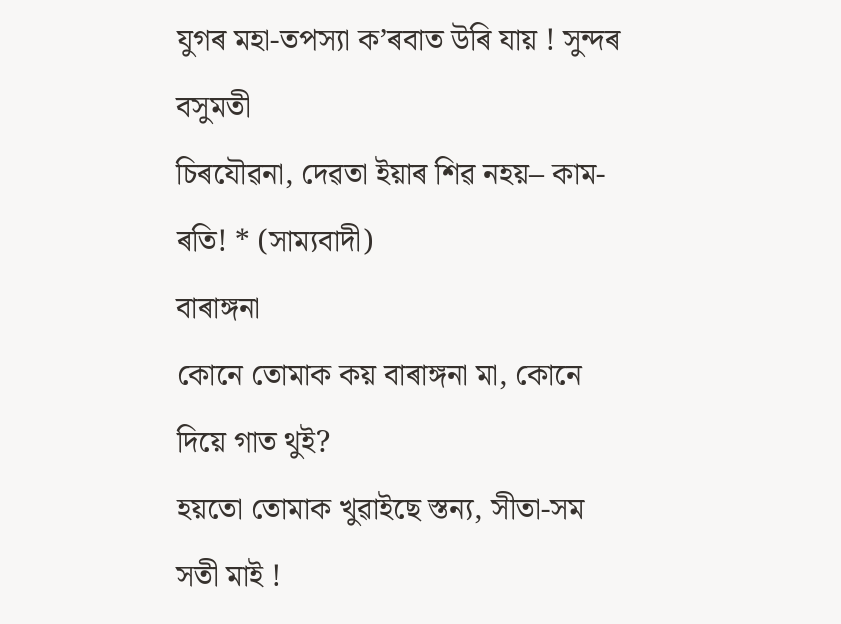যুগৰ মহা-তপস্যা ক’ৰবাত উৰি যায় ! সুন্দৰ বসুমতী
চিৰযৌৱনা, দেৱতা ইয়াৰ শিৱ নহয়– কাম-ৰতি! * (সাম্যবাদী)
বাৰাঙ্গনা
কোনে তোমাক কয় বাৰাঙ্গনা মা, কোনে দিয়ে গাত থুই?
হয়তো তোমাক খুৱাইছে স্তন্য, সীতা-সম সতী মাই !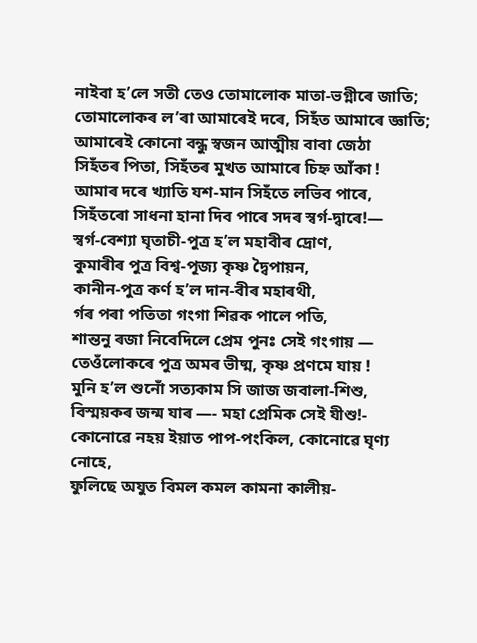নাইবা হ’লে সতী তেও তোমালোক মাতা-ভগ্নীৰে জাতি;
তোমালোকৰ ল’ৰা আমাৰেই দৰে, সিহঁত আমাৰে জ্ঞাতি;
আমাৰেই কোনো বন্ধু স্বজন আত্মীয় বাবা জেঠা
সিহঁতৰ পিতা, সিহঁতৰ মুখত আমাৰে চিহ্ন আঁকা !
আমাৰ দৰে খ্যাতি যশ-মান সিহঁতে লভিব পাৰে,
সিহঁতৰো সাধনা হানা দিব পাৰে সদৰ স্বৰ্গ-দ্বাৰে!—
স্বৰ্গ-বেশ্যা ঘৃতাচী-পুত্ৰ হ’ল মহাবীৰ দ্ৰোণ,
কুমাৰীৰ পুত্ৰ বিশ্ব-পূজ্য কৃষ্ণ দ্বৈপায়ন,
কানীন-পুত্ৰ কৰ্ণ হ’ল দান-বীৰ মহাৰথী,
ৰ্গৰ পৰা পতিতা গংগা শিৱক পালে পতি,
শান্তনু ৰজা নিবেদিলে প্রেম পুনঃ সেই গংগায় —
তেওঁলোকৰে পুত্ৰ অমৰ ভীষ্ম, কৃষ্ণ প্ৰণমে যায় !
মুনি হ’ল শুনোঁ সত্যকাম সি জাজ জবালা-শিশু,
বিস্ময়কৰ জন্ম যাৰ —- মহা প্রেমিক সেই যীশু!-
কোনোৱে নহয় ইয়াত পাপ-পংকিল, কোনোৱে ঘৃণ্য নোহে,
ফুলিছে অযুত বিমল কমল কামনা কালীয়-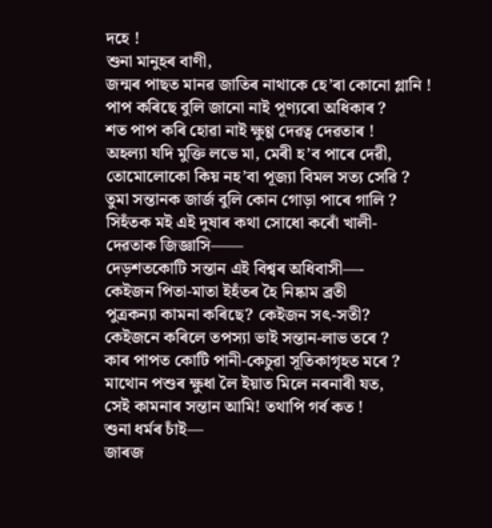দহে !
শুনা মানুহৰ বাণী,
জন্মৰ পাছত মানৱ জাতিৰ নাথাকে হে’ৰা কোনো গ্লানি !
পাপ কৰিছে বুলি জানো নাই পূণ্যৰো অধিকাৰ ?
শত পাপ কৰি হোৱা নাই ক্ষুণ্ণ দেৱত্ব দেৱতাৰ !
অহল্যা যদি মুক্তি লভে মা, মেৰী হ’ব পাৰে দেৱী,
তোমোলোকো কিয় নহ’বা পূজ্যা বিমল সত্য সেৱি ?
তুমা সন্তানক জাৰ্জ বুলি কোন গোড়া পাৰে গালি ?
সিহঁতক মই এই দুষাৰ কথা সোধো কৰোঁ খালী-
দেৱতাক জিজ্ঞাসি——
দেড়শতকোটি সন্তান এই বিশ্বৰ অধিবাসী—-
কেইজন পিতা-মাতা ইহঁতৰ হৈ নিষ্কাম ব্ৰতী
পুত্রকন্যা কামনা কৰিছে? কেইজন সৎ-সতী?
কেইজনে কৰিলে তপস্যা ভাই সন্তান-লাভ তৰে ?
কাৰ পাপত কোটি পানী-কেচুৱা সূতিকাগৃহত মৰে ?
মাথোন পশুৰ ক্ষুধা লৈ ইয়াত মিলে নৰনাৰী যত,
সেই কামনাৰ সন্তান আমি! তথাপি গৰ্ব কত !
শুনা ধৰ্মৰ চাঁই—
জাৰজ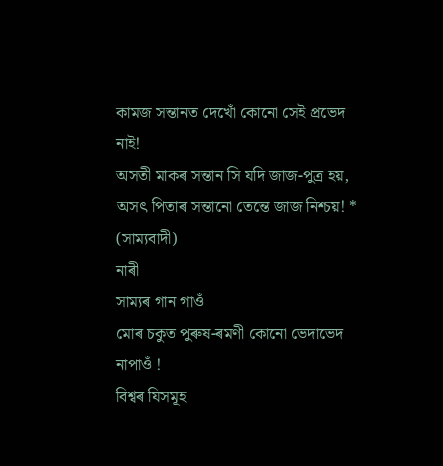কামজ সন্তানত দেখোঁ কোনো সেই প্রভেদ নাই!
অসতী মাকৰ সন্তান সি যদি জাজ-পুত্ৰ হয়,
অসৎ পিতাৰ সন্তানো তেন্তে জাজ নিশ্চয়! * (সাম্যবাদী)
নাৰী
সাম্যৰ গান গাওঁ
মোৰ চকুত পুৰুষ-ৰমণী কোনো ভেদাভেদ নাপাওঁ !
বিশ্বৰ যিসমূহ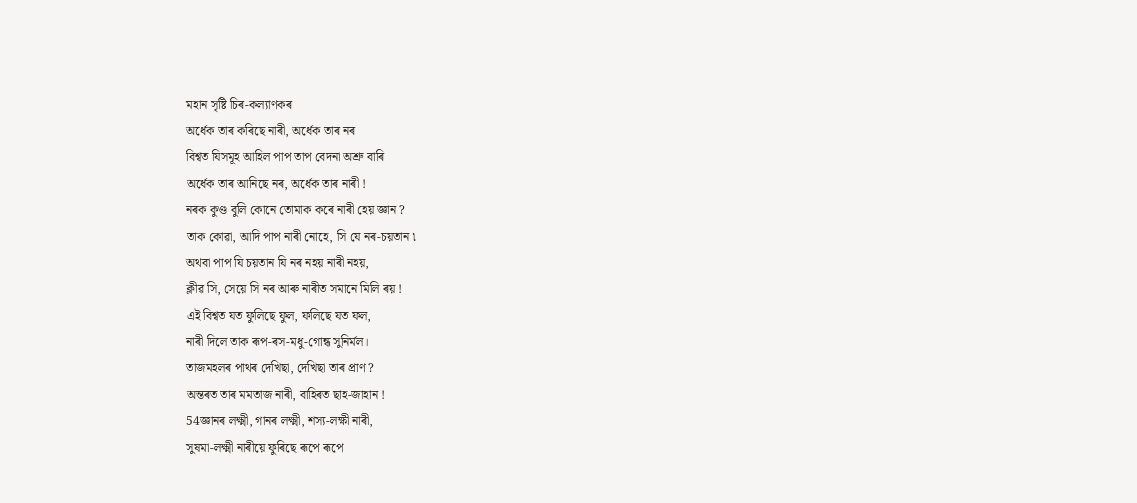মহান সৃষ্টি চিৰ-কল্যাণকৰ
অর্ধেক তাৰ কৰিছে নাৰী, অর্ধেক তাৰ নৰ
বিশ্বত যিসমূহ আহিল পাপ তাপ বেদনা অশ্রু বাৰি
অর্ধেক তাৰ আনিছে নৰ, অর্ধেক তাৰ নাৰী !
নৰক কুণ্ড বুলি কোনে তোমাক কৰে নাৰী হেয় জ্ঞান ?
তাক কোৱা, আদি পাপ নাৰী নোহে, সি যে নৰ-চয়তান ৷
অথবা পাপ যি চয়তান যি নৰ নহয় নাৰী নহয়,
ক্লীৱ সি, সেয়ে সি নৰ আৰু নাৰীত সমানে মিলি ৰয় !
এই বিশ্বত যত ফুলিছে ফুল, ফলিছে যত ফল,
নাৰী দিলে তাক ৰূপ-ৰস-মধু-গোন্ধ সুনির্মল।
তাজমহলৰ পাথৰ দেখিছা, দেখিছা তাৰ প্ৰাণ ?
অন্তৰত তাৰ মমতাজ নাৰী, বাহিৰত ছাহ-জাহান !
54জ্ঞানৰ লক্ষ্মী, গানৰ লক্ষ্মী, শস্য-লক্ষী নাৰী,
সুষমা-লক্ষ্মী নাৰীয়ে ফুৰিছে ৰূপে ৰূপে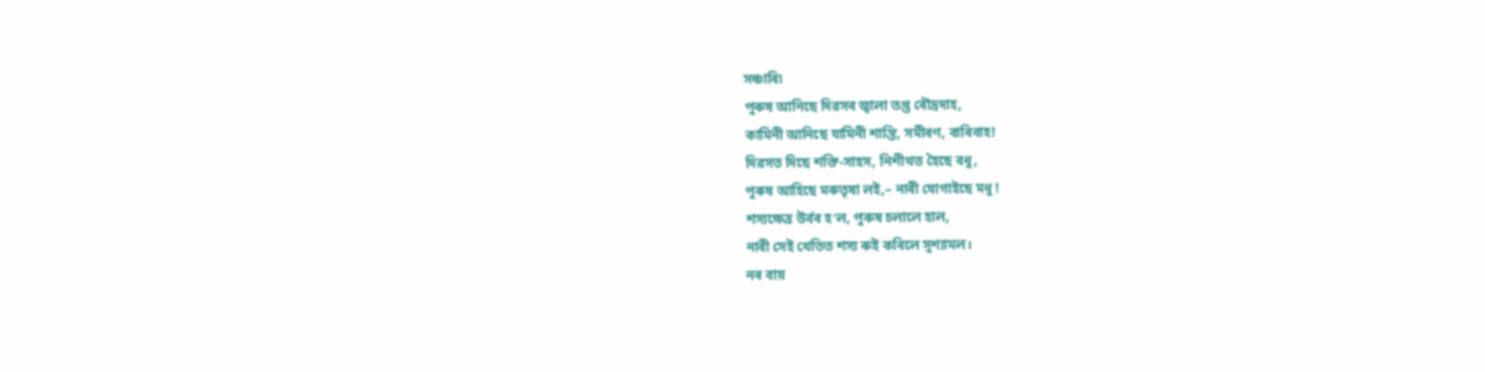সঞ্চাৰি৷
পুৰুষ আনিছে দিৱসৰ জ্বালা তপ্ত ৰৌদ্ৰদাহ,
কামিনী আনিছে যামিনী শান্তি, সমীৰণ, বাৰিবাহ!
দিৱসত দিছে শক্তি-সাহস, নিশীথত হৈছে বধু,
পুৰুষ আহিছে মৰুতৃষা লই,– নাৰী যোগাইছে মধু !
শস্যক্ষেত্ৰ উৰ্বৰ হ’ল, পুৰুষ চলালে হাল,
নাৰী সেই খেতিত শস্য ৰুই কৰিলে সুশ্যামল।
নৰ বায়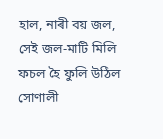হাল, নাৰী বয় জল, সেই জল-মাটি মিলি
ফচল হৈ ফুলি উঠিল সোণালী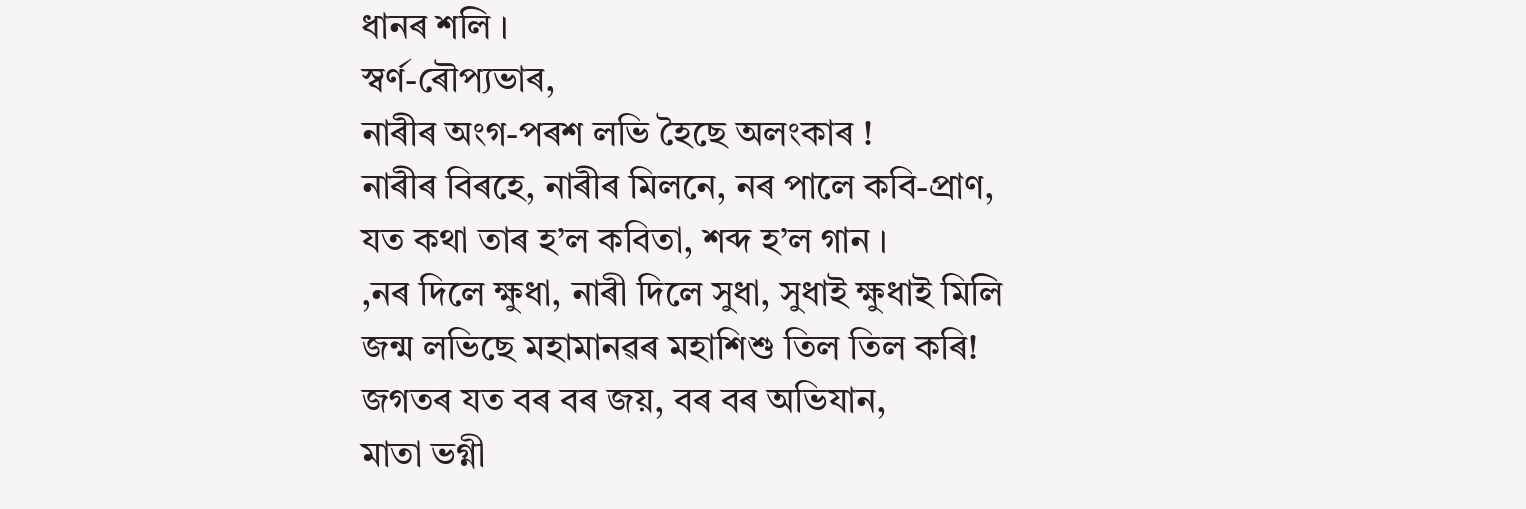ধানৰ শলি ।
স্বৰ্ণ-ৰৌপ্যভাৰ,
নাৰীৰ অংগ-পৰশ লভি হৈছে অলংকাৰ !
নাৰীৰ বিৰহে, নাৰীৰ মিলনে, নৰ পালে কবি-প্ৰাণ,
যত কথা তাৰ হ’ল কবিতা, শব্দ হ’ল গান ।
,নৰ দিলে ক্ষুধা, নাৰী দিলে সুধা, সুধাই ক্ষুধাই মিলি
জন্ম লভিছে মহামানৱৰ মহাশিশু তিল তিল কৰি!
জগতৰ যত বৰ বৰ জয়, বৰ বৰ অভিযান,
মাতা ভগ্নী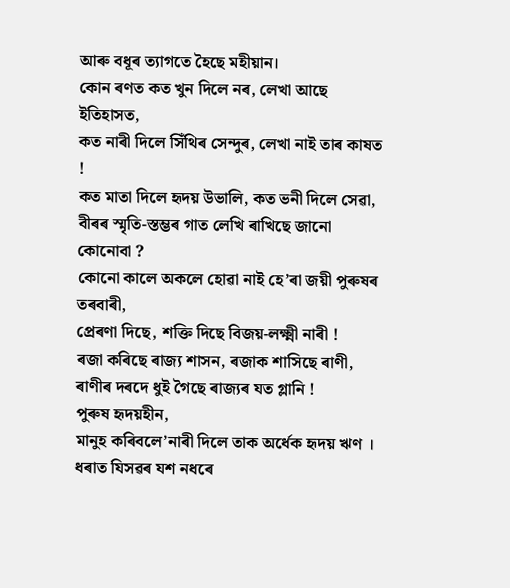আৰু বধূৰ ত্যাগতে হৈছে মহীয়ান।
কোন ৰণত কত খুন দিলে নৰ, লেখা আছে ইতিহাসত,
কত নাৰী দিলে সিঁথিৰ সেন্দুৰ, লেখা নাই তাৰ কাষত !
কত মাতা দিলে হৃদয় উভালি, কত ভনী দিলে সেৱা,
বীৰৰ স্মৃতি-স্তম্ভৰ গাত লেখি ৰাখিছে জানো কোনোবা ?
কোনো কালে অকলে হোৱা নাই হে’ৰা জয়ী পুৰুষৰ তৰবাৰী,
প্ৰেৰণা দিছে, শক্তি দিছে বিজয়-লক্ষ্মী নাৰী !
ৰজা কৰিছে ৰাজ্য শাসন, ৰজাক শাসিছে ৰাণী,
ৰাণীৰ দৰদে ধুই গৈছে ৰাজ্যৰ যত গ্লানি !
পুৰুষ হৃদয়হীন,
মানুহ কৰিবলে’নাৰী দিলে তাক অর্ধেক হৃদয় ঋণ ।
ধৰাত যিসৱৰ যশ নধৰে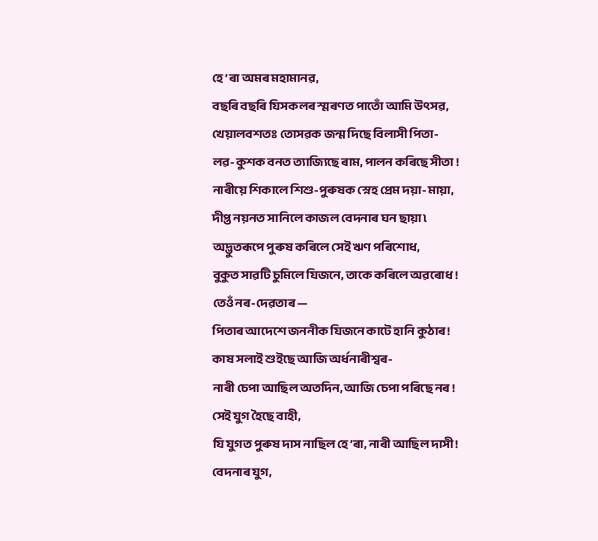হে’ৰা অমৰ মহামানৱ,
বছৰি বছৰি যিসকলৰ স্মৰণত পাতোঁ আমি উৎসৱ,
খেয়ালবশতঃ তোসৱক জন্ম দিছে বিলাসী পিতা-
লৱ-কুশক বনত ত্যাজ্যিছে ৰাম, পালন কৰিছে সীতা !
নাৰীয়ে শিকালে শিশু-পুৰুষক স্নেহ প্রেম দয়া-মায়া,
দীপ্ত নয়নত সানিলে কাজল বেদনাৰ ঘন ছায়া ৷
অদ্ভুতৰূপে পুৰুষ কৰিলে সেই ঋণ পৰিশোধ,
বুকুত সাৱটি চুমিলে যিজনে, তাকে কৰিলে অৱৰোধ !
তেওঁ নৰ-দেৱতাৰ —
পিতাৰ আদেশে জননীক যিজনে কাটে হানি কুঠাৰ!
কাষ সলাই শুইছে আজি অৰ্ধনাৰীশ্বৰ-
নাৰী চেপা আছিল অতদিন, আজি চেপা পৰিছে নৰ !
সেই যুগ হৈছে বাহী,
যি যুগত পুৰুষ দাস নাছিল হে’ৰা, নাৰী আছিল দাসী!
বেদনাৰ যুগ,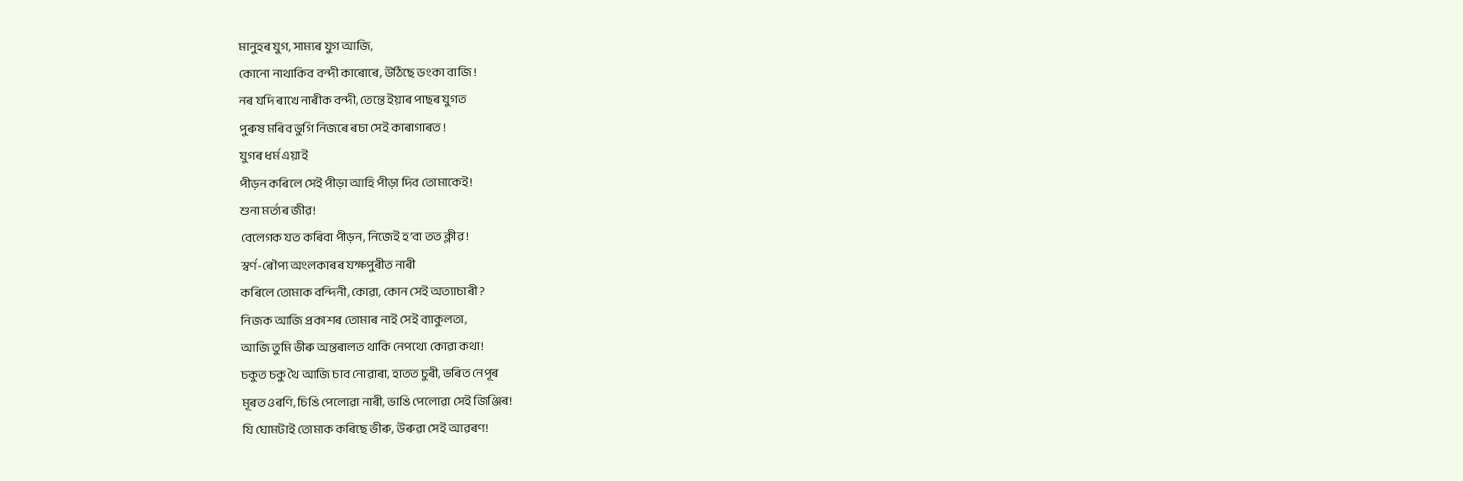মানুহৰ যুগ, সাম্যৰ যুগ আজি,
কোনো নাথাকিব বন্দী কাৰোৰে, উঠিছে ডংকা বাজি !
নৰ যদি ৰাখে নাৰীক বন্দী, তেন্তে ইয়াৰ পাছৰ যুগত
পুৰুষ মৰিব ভুগি নিজৰে ৰচা সেই কাৰাগাৰত !
যুগৰ ধৰ্ম এয়াই
পীড়ন কৰিলে সেই পীড়া আহি পীড়া দিব তোমাকেই!
শুনা মৰ্ত্যৰ জীৱ!
বেলেগক যত কৰিবা পীড়ন, নিজেই হ’বা তত ক্লীৱ !
স্বৰ্ণ-ৰৌপ্য অংলকাৰৰ যক্ষপুৰীত নাৰী
কৰিলে তোমাক বন্দিনী, কোৱা, কোন সেই অত্যাচাৰী ?
নিজক আজি প্ৰকাশৰ তোমাৰ নাই সেই ব্যাকুলতা,
আজি তুমি ভীৰু অন্তৰালত থাকি নেপথ্যে কোৱা কথা!
চকুত চকু থৈ আজি চাব নোৱাৰা, হাতত চুৰী, ভৰিত নেপূৰ
মূৰত ওৰণি, চিঙি পেলোৱা নাৰী, ভাঙি পেলোৱা সেই জিঞ্জিৰ!
যি ঘোমটাই তোমাক কৰিছে ভীৰু, উৰুৱা সেই আৱৰণ!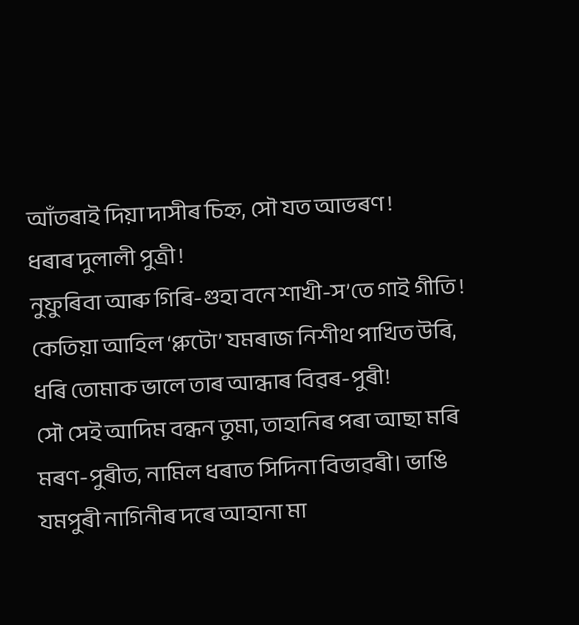আঁতৰাই দিয়া দাসীৰ চিহ্ন, সৌ যত আভৰণ !
ধৰাৰ দুলালী পুত্ৰী !
নুফুৰিবা আৰু গিৰি-গুহা বনে শাখী-স’তে গাই গীতি !
কেতিয়া আহিল ‘প্লুটো’ যমৰাজ নিশীথ পাখিত উৰি,
ধৰি তোমাক ভালে তাৰ আন্ধাৰ বিৱৰ-পুৰী!
সৌ সেই আদিম বন্ধন তুমা, তাহানিৰ পৰা আছা মৰি
মৰণ-পুৰীত, নামিল ধৰাত সিদিনা বিভাৱৰী। ভাঙি
যমপুৰী নাগিনীৰ দৰে আহানা মা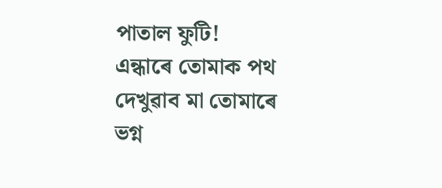পাতাল ফুটি!
এন্ধাৰে তোমাক পথ দেখুৱাব মা তোমাৰে ভগ্ন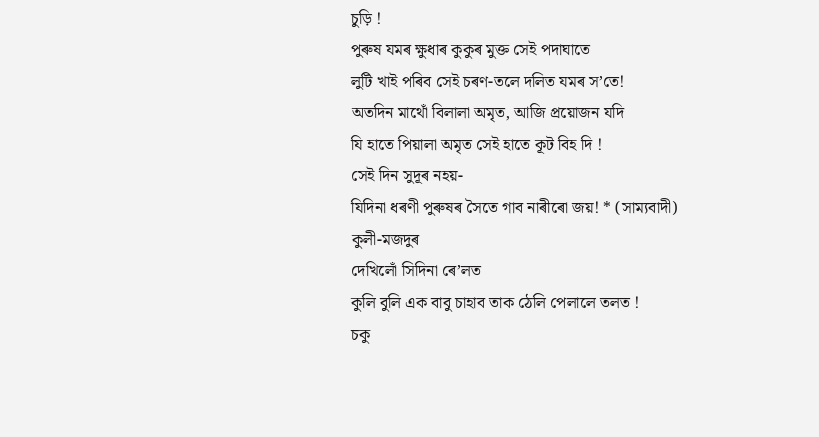চুড়ি !
পুৰুষ যমৰ ক্ষুধাৰ কুকুৰ মুক্ত সেই পদাঘাতে
লুটি খাই পৰিব সেই চৰণ-তলে দলিত যমৰ স’তে!
অতদিন মাথোঁ বিলালা অমৃত, আজি প্রয়োজন যদি
যি হাতে পিয়ালা অমৃত সেই হাতে কূট বিহ দি !
সেই দিন সুদূৰ নহয়-
যিদিনা ধৰণী পুৰুষৰ সৈতে গাব নাৰীৰো জয়! * (সাম্যবাদী)
কুলী-মজদুৰ
দেখিলোঁ সিদিনা ৰে’লত
কুলি বুলি এক বাবু চাহাব তাক ঠেলি পেলালে তলত !
চকু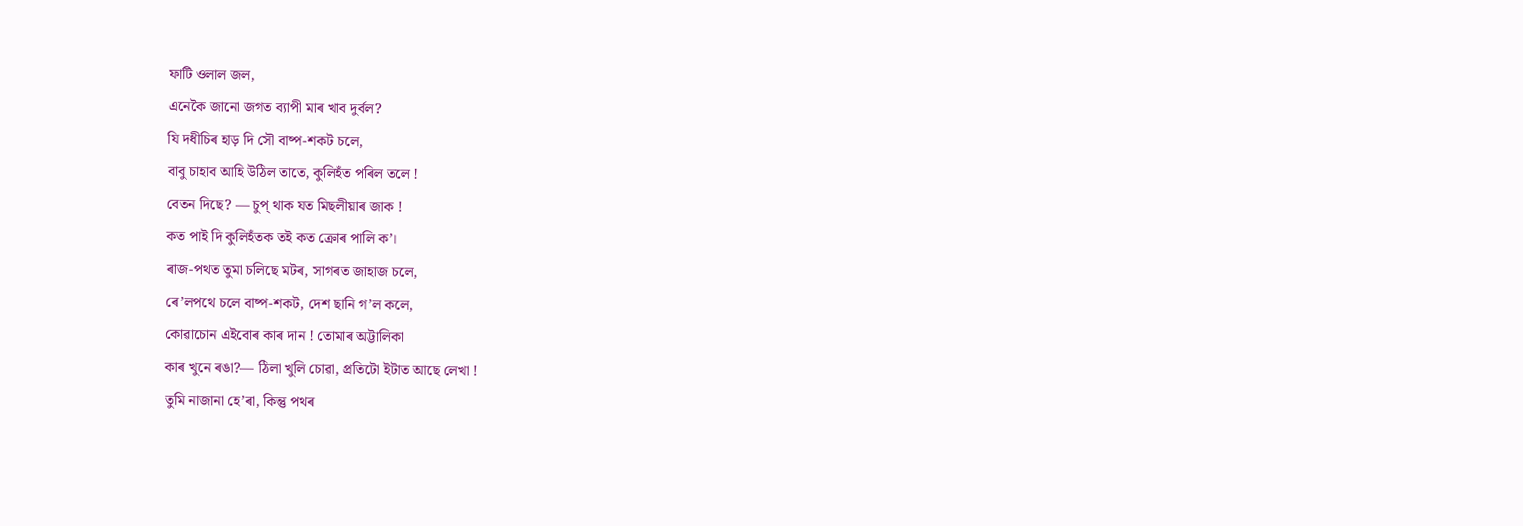ফাটি ওলাল জল,
এনেকৈ জানো জগত ব্যাপী মাৰ খাব দুৰ্বল?
যি দধীচিৰ হাড় দি সৌ বাষ্প-শকট চলে,
বাবু চাহাব আহি উঠিল তাতে, কুলিহঁত পৰিল তলে !
বেতন দিছে? — চুপ্ থাক যত মিছলীয়াৰ জাক !
কত পাই দি কুলিহঁতক তই কত ক্ৰোৰ পালি ক’।
ৰাজ-পথত তুমা চলিছে মটৰ, সাগৰত জাহাজ চলে,
ৰে’লপথে চলে বাষ্প-শকট, দেশ ছানি গ’ল কলে,
কোৱাচোন এইবোৰ কাৰ দান ! তোমাৰ অট্টালিকা
কাৰ খুনে ৰঙা?— ঠিলা খুলি চোৱা, প্ৰতিটো ইটাত আছে লেখা !
তুমি নাজানা হে’ৰা, কিন্তু পথৰ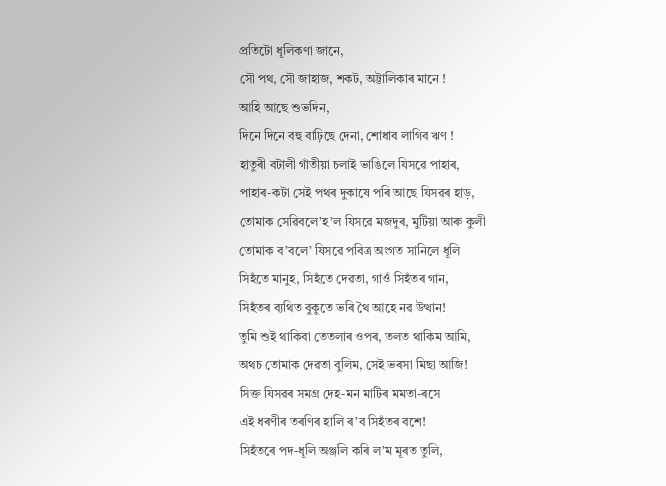প্ৰতিটো ধূলিকণা জানে,
সৌ পথ, সৌ জাহাজ, শকট, অট্টালিকাৰ মানে !
আহি আছে শুভদিন,
দিনে দিনে বহু বাঢ়িছে দেনা, শোধাব লাগিব ঋণ !
হাতুৰী বটালী গাঁতীয়া চলাই ভাঙিলে যিসৱে পাহাৰ,
পাহাৰ-কটা সেই পথৰ দুকাষে পৰি আছে যিসৱৰ হাড়,
তোমাক সেৱিবলে’হ’ল যিসৱে মজদুৰ, মুটিয়া আৰু কুলী
তোমাক ব’বলে’ যিসৱে পবিত্ৰ অংগত সানিলে ধূলি
সিহঁতে মানুহ, সিহঁতে দেৱতা, গাওঁ সিহঁতৰ গান,
সিহঁতৰ ব্যথিত বুকুতে ভৰি থৈ আহে নৱ উত্থান!
তুমি শুই থাকিবা তেতলাৰ ওপৰ, তলত থাকিম আমি,
অথচ তোমাক দেৱতা বুলিম, সেই ভৰসা মিছা আজি!
সিক্ত যিসৱৰ সমগ্ৰ দেহ-মন মাটিৰ মমতা-ৰসে
এই ধৰণীৰ তৰণিৰ হালি ৰ’ব সিহঁতৰ বশে!
সিহঁতৰে পদ-ধূলি অঞ্জলি কৰি ল’ম মূৰত তুলি,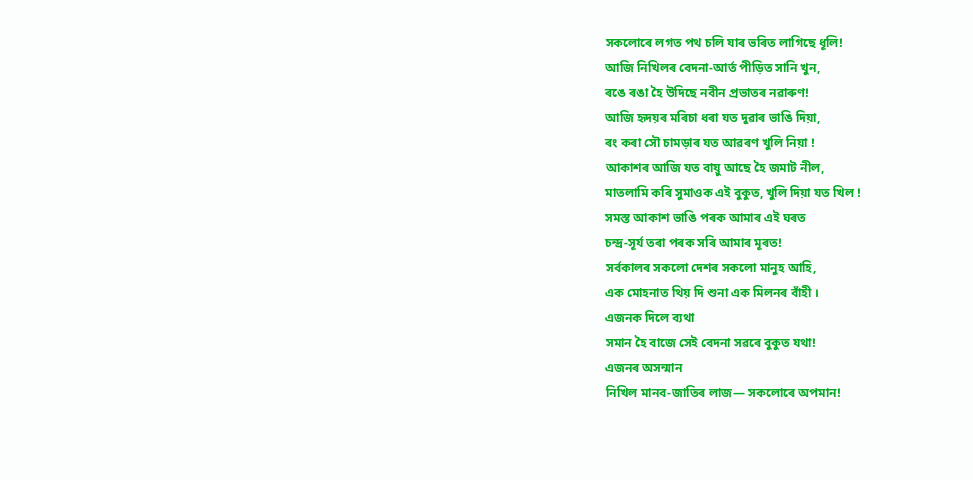সকলোৰে লগত পথ চলি যাৰ ভৰিত লাগিছে ধূলি!
আজি নিখিলৰ বেদনা-আর্ত পীড়িত সানি খুন,
ৰঙে ৰঙা হৈ উদিছে নবীন প্রভাতৰ নৱাৰুণ!
আজি হৃদয়ৰ মৰিচা ধৰা যত দুৱাৰ ভাঙি দিয়া,
ৰং কৰা সৌ চামড়াৰ যত আৱৰণ খুলি নিয়া !
আকাশৰ আজি যত বায়ু আছে হৈ জমাট নীল,
মাতলামি কৰি সুমাওক এই বুকুত, খুলি দিয়া যত খিল !
সমস্ত আকাশ ভাঙি পৰক আমাৰ এই ঘৰত
চন্দ্ৰ-সূৰ্য তৰা পৰক সৰি আমাৰ মূৰত!
সৰ্বকালৰ সকলো দেশৰ সকলো মানুহ আহি,
এক মোহনাত থিয় দি শুনা এক মিলনৰ বাঁহী ।
এজনক দিলে ব্যথা
সমান হৈ বাজে সেই বেদনা সৱৰে বুকুত যথা!
এজনৰ অসন্মান
নিখিল মানব-জাতিৰ লাজ— সকলোৰে অপমান!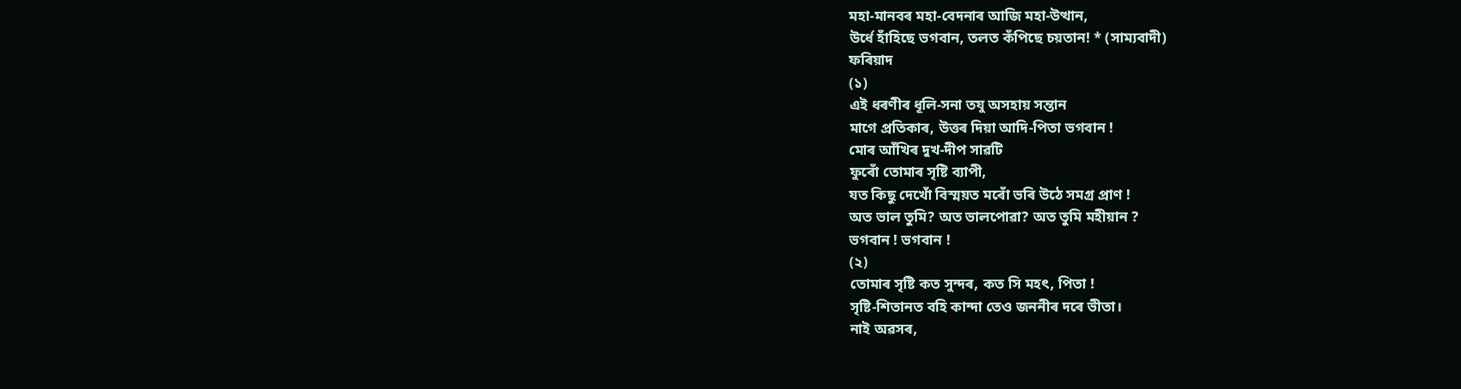মহা-মানবৰ মহা-বেদনাৰ আজি মহা-উত্থান,
উর্ধে হাঁহিছে ভগবান, তলত কঁপিছে চয়তান! * (সাম্যবাদী)
ফৰিয়াদ
(১)
এই ধৰণীৰ ধূলি-সনা তযু অসহায় সন্তান
মাগে প্ৰতিকাৰ, উত্তৰ দিয়া আদি-পিতা ভগবান !
মোৰ আঁখিৰ দুখ-দীপ সাৱটি
ফুৰোঁ তোমাৰ সৃষ্টি ব্যাপী,
যত কিছু দেখোঁ বিস্ময়ত মৰোঁ ভৰি উঠে সমগ্ৰ প্ৰাণ !
অত ভাল তুমি? অত ভালপোৱা? অত তুমি মহীয়ান ?
ভগবান ! ভগবান !
(২)
তোমাৰ সৃষ্টি কত সুন্দৰ, কত সি মহৎ, পিতা !
সৃষ্টি-শিতানত বহি কান্দা তেও জননীৰ দৰে ভীতা।
নাই অৱসৰ,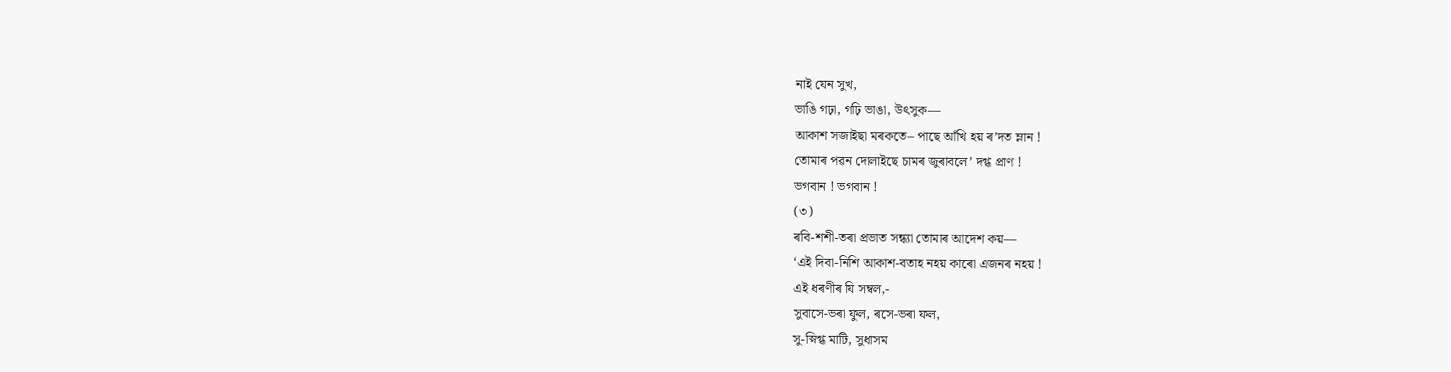নাই যেন সুখ,
ভাঙি গঢ়া, গঢ়ি ভাঙা, উৎসুক—
আকাশ সজাইছা মৰকতে– পাছে আঁখি হয় ৰ’দত ম্লান !
তোমাৰ পৱন দোলাইছে চামৰ জুৰাবলে’ দগ্ধ প্ৰাণ !
ভগবান ! ভগবান !
(৩)
ৰবি-শশী-তৰা প্ৰভাত সন্ধ্যা তোমাৰ আদেশ কয়—
‘এই দিবা-নিশি আকাশ-বতাহ নহয় কাৰো এজনৰ নহয় !
এই ধৰণীৰ যি সম্বল,-
সুবাসে-ভৰা ফুল, ৰসে-ভৰা ফল,
সু-স্নিগ্ধ মাটি, সুধাসম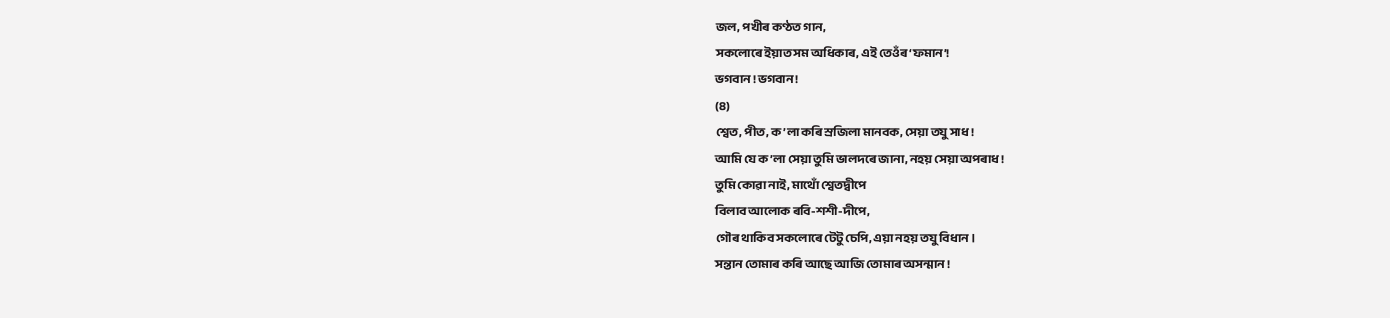জল, পখীৰ কণ্ঠত গান,
সকলোৰে ইয়াত সম অধিকাৰ, এই তেওঁৰ ‘ফমান’!
ভগবান ! ভগবান !
(8)
শ্বেত, পীত, ক’লা কৰি স্ৰজিলা মানবক, সেয়া তযু সাধ !
আমি যে ক’লা সেয়া তুমি ভালদৰে জানা, নহয় সেয়া অপৰাধ !
তুমি কোৱা নাই, মাথোঁ শ্বেতদ্বীপে
বিলাব আলোক ৰবি-শশী-দীপে,
গৌৰ থাকিব সকলোৰে টেটু চেপি, এয়া নহয় তযু বিধান ।
সন্তান তোমাৰ কৰি আছে আজি তোমাৰ অসন্মান !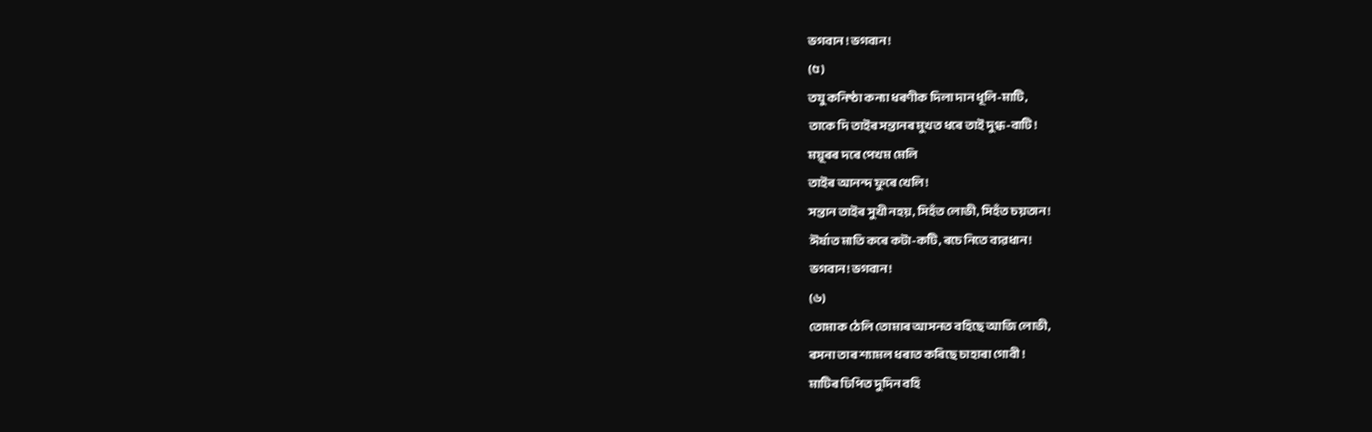ভগবান ! ভগবান !
(৫)
তযু কনিষ্ঠা কন্যা ধৰণীক দিলা দান ধূলি-মাটি,
তাকে দি তাইৰ সন্তানৰ মুখত ধৰে তাই দুগ্ধ-বাটি !
ময়ূৰৰ দৰে পেখম মেলি
তাইৰ আনন্দ ফুৰে খেলি !
সন্তান তাইৰ সুখী নহয়, সিহঁত লোভী, সিহঁত চয়তান !
ঈৰ্ষাত মাতি কৰে কটা-কটি, ৰচে নিতে ব্যৱধান !
ভগবান! ভগবান !
(৬)
তোমাক ঠেলি তোমাৰ আসনত বহিছে আজি লোভী,
ৰসনা তাৰ শ্যামল ধৰাত কৰিছে চাহাৰা গোবী !
মাটিৰ ঢিপিত দুদিন বহি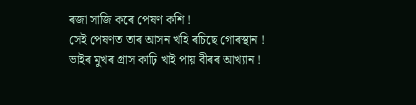ৰজা সাজি কৰে পেষণ কশি !
সেই পেষণত তাৰ আসন খহি ৰচিছে গোৰস্থান !
ভাইৰ মুখৰ গ্ৰাস কাঢ়ি খাই পায় বীৰৰ আখ্যান !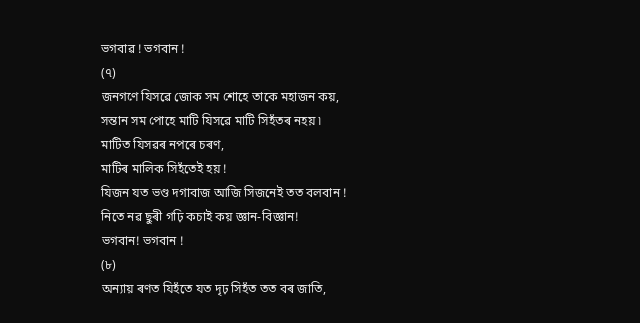ভগবাৱ ! ভগবান !
(৭)
জনগণে যিসৱে জোক সম শোহে তাকে মহাজন কয়,
সন্তান সম পোহে মাটি যিসৱে মাটি সিহঁতৰ নহয় ৷
মাটিত যিসৱৰ নপৰে চৰণ,
মাটিৰ মালিক সিহঁতেই হয় !
যিজন যত ভণ্ড দগাবাজ আজি সিজনেই তত বলবান !
নিতে নৱ ছুৰী গঢ়ি কচাই কয় জ্ঞান-বিজ্ঞান!
ভগবান! ভগবান !
(৮)
অন্যায় ৰণত যিহঁতে যত দৃঢ় সিহঁত তত বৰ জাতি,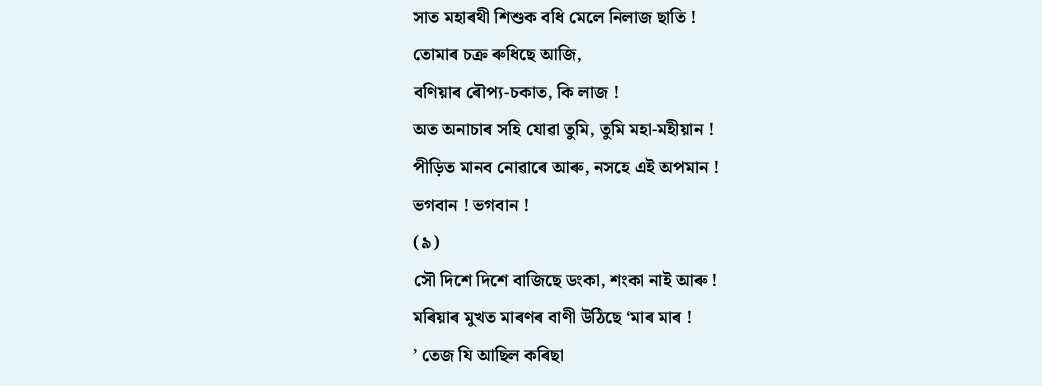সাত মহাৰথী শিশুক বধি মেলে নিলাজ ছাতি !
তোমাৰ চক্ৰ ৰুধিছে আজি,
বণিয়াৰ ৰৌপ্য-চকাত, কি লাজ !
অত অনাচাৰ সহি যোৱা তুমি, তুমি মহা-মহীয়ান !
পীড়িত মানব নোৱাৰে আৰু, নসহে এই অপমান !
ভগবান ! ভগবান !
(৯)
সৌ দিশে দিশে বাজিছে ডংকা, শংকা নাই আৰু !
মৰিয়াৰ মুখত মাৰণৰ বাণী উঠিছে ‘মাৰ মাৰ !
’ তেজ যি আছিল কৰিছা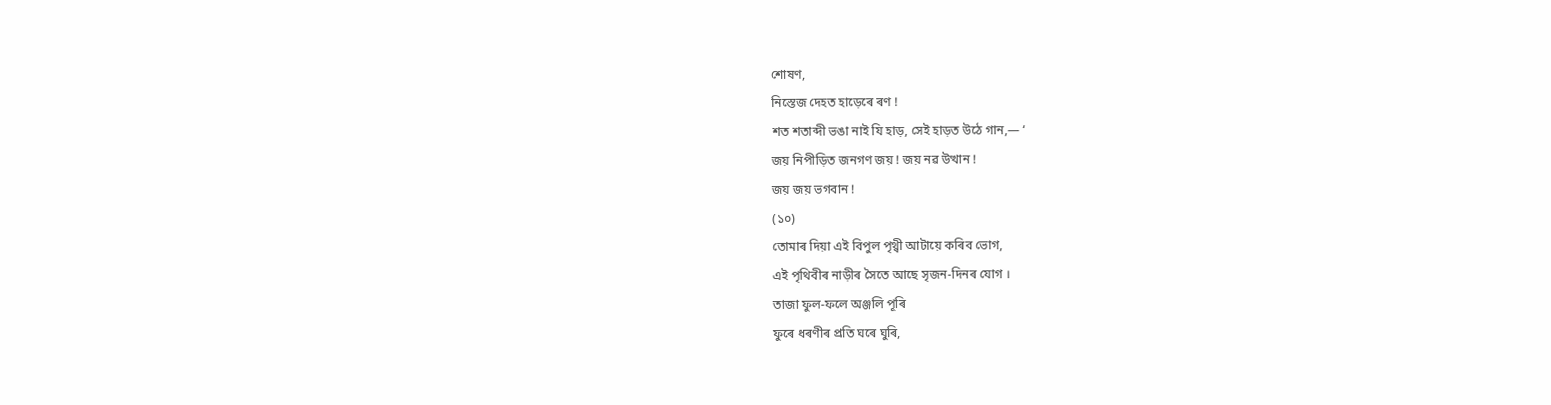শোষণ,
নিস্তেজ দেহত হাড়েৰে ৰণ !
শত শতাব্দী ভঙা নাই যি হাড়, সেই হাড়ত উঠে গান,— ‘
জয় নিপীড়িত জনগণ জয় ! জয় নৱ উত্থান !
জয় জয় ভগবান !
(১০)
তোমাৰ দিয়া এই বিপুল পৃথ্বী আটায়ে কৰিব ভোগ,
এই পৃথিবীৰ নাড়ীৰ সৈতে আছে সৃজন-দিনৰ যোগ ।
তাজা ফুল-ফলে অঞ্জলি পূৰি
ফুৰে ধৰণীৰ প্ৰতি ঘৰে ঘুৰি,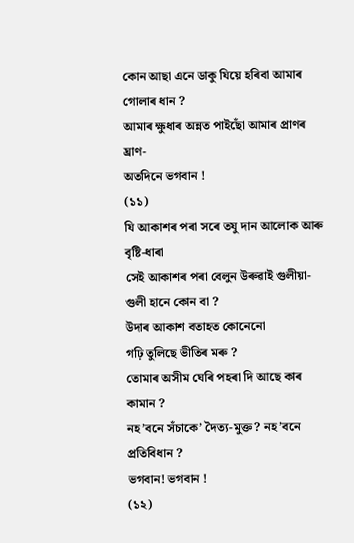কোন আছা এনে ডাকু যিয়ে হৰিবা আমাৰ গোলাৰ ধান ?
আমাৰ ক্ষুধাৰ অন্নত পাইছোঁ আমাৰ প্ৰাণৰ ঘ্রাণ-
অতদিনে ভগবান !
(১১)
যি আকাশৰ পৰা সৰে তযু দান আলোক আৰু বৃষ্টি-ধাৰা
সেই আকাশৰ পৰা বেলুন উৰুৱাই গুলীয়া-গুলী হানে কোন বা ?
উদাৰ আকাশ বতাহত কোনেনো
গঢ়ি তুলিছে ভীতিৰ মৰু ?
তোমাৰ অসীম ঘেৰি পহৰা দি আছে কাৰ কামান ?
নহ’বনে সঁচাকে’ দৈত্য-মুক্ত? নহ’বনে প্রতিবিধান ?
ভগবান! ভগবান !
(১২)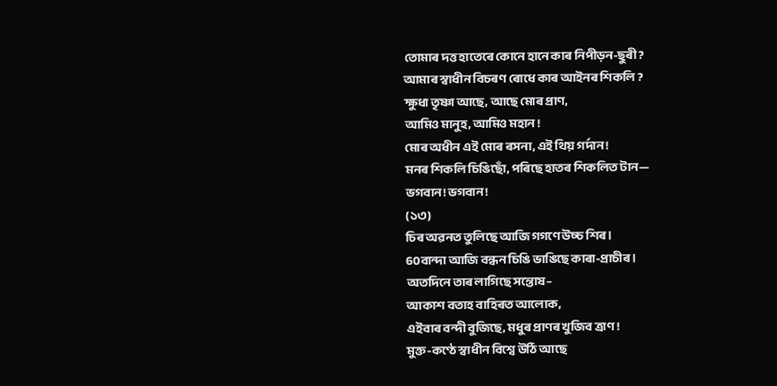তোমাৰ দত্ত হাতেৰে কোনে হানে কাৰ নিপীড়ন-ছুৰী ?
আমাৰ স্বাধীন বিচৰণ ৰোধে কাৰ আইনৰ শিকলি ?
ক্ষুধা তৃষ্ণা আছে, আছে মোৰ প্ৰাণ,
আমিও মানুহ, আমিও মহান !
মোৰ অধীন এই মোৰ ৰসনা, এই থিয় গর্দান !
মনৰ শিকলি চিঙিছোঁ, পৰিছে হাতৰ শিকলিত টান—
ভগবান! ভগবান !
(১৩)
চিৰ অৱনত তুলিছে আজি গগণে উচ্চ শিৰ ।
60বান্দা আজি বন্ধন চিঙি ভাঙিছে কাৰা-প্ৰাচীৰ ।
অতদিনে তাৰ লাগিছে সন্তোষ–
আকাশ বতাহ বাহিৰত আলোক,
এইবাৰ বন্দী বুজিছে, মধুৰ প্ৰাণৰ খুজিব ত্ৰাণ !
মুক্ত-কণ্ঠে স্বাধীন বিশ্বে উঠি আছে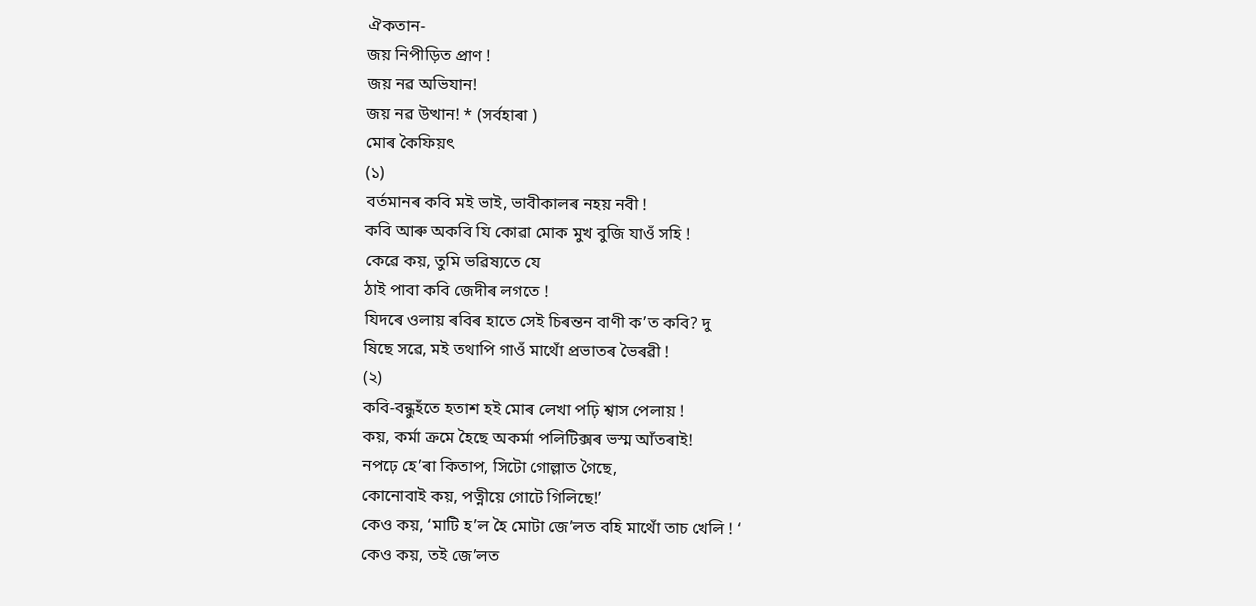ঐকতান-
জয় নিপীড়িত প্ৰাণ !
জয় নৱ অভিযান!
জয় নৱ উত্থান! * (সৰ্বহাৰা )
মোৰ কৈফিয়ৎ
(১)
বৰ্তমানৰ কবি মই ভাই, ভাবীকালৰ নহয় নবী !
কবি আৰু অকবি যি কোৱা মোক মুখ বুজি যাওঁ সহি !
কেৱে কয়, তুমি ভৱিষ্যতে যে
ঠাই পাবা কবি জেদীৰ লগতে !
যিদৰে ওলায় ৰবিৰ হাতে সেই চিৰন্তন বাণী ক’ত কবি? দু
ষিছে সৱে, মই তথাপি গাওঁ মাথোঁ প্রভাতৰ ভৈৰৱী !
(২)
কবি-বন্ধুহঁতে হতাশ হই মোৰ লেখা পঢ়ি শ্বাস পেলায় !
কয়, কৰ্মা ক্ৰমে হৈছে অকৰ্মা পলিটিক্সৰ ভস্ম আঁতৰাই!
নপঢ়ে হে’ৰা কিতাপ, সিটো গোল্লাত গৈছে,
কোনোবাই কয়, পত্নীয়ে গোটে গিলিছে!’
কেও কয়, ‘মাটি হ’ল হৈ মোটা জে’লত বহি মাথোঁ তাচ খেলি ! ‘
কেও কয়, তই জে’লত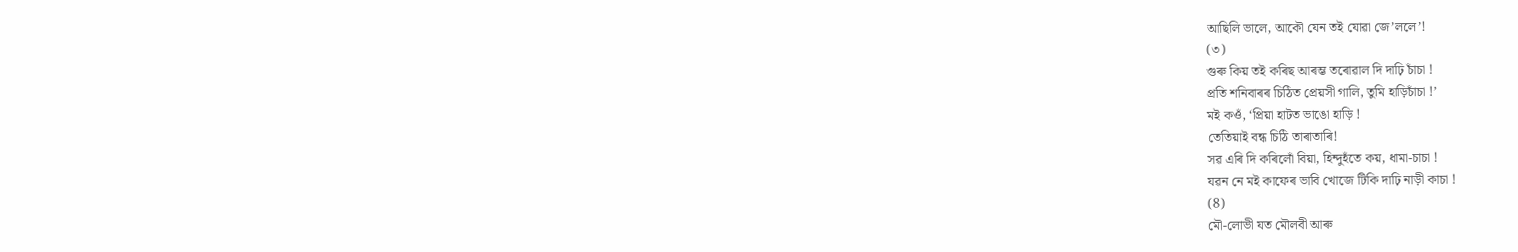আছিলি ভালে, আকৌ যেন তই যোৱা জে’ললে’!
(৩)
গুৰু কিয় তই কৰিছ আৰম্ভ তৰোৱাল দি দাঢ়ি চাঁচা !
প্রতি শনিবাৰৰ চিঠিত প্রেয়সী গালি, তুমি হাড়িচাঁচা !’
মই কওঁ, ‘প্ৰিয়া হাটত ভাঙো হাড়ি !
তেতিয়াই বন্ধ চিঠি তাৰাতাৰি!
সৱ এৰি দি কৰিলোঁ বিয়া, হিন্দুহঁতে কয়, ধামা-চাচা !
যৱন নে মই কাফেৰ ভাবি খোজে টিকি দাঢ়ি নাড়ী কাচা !
(8)
মৌ-লোভী যত মৌলবী আৰু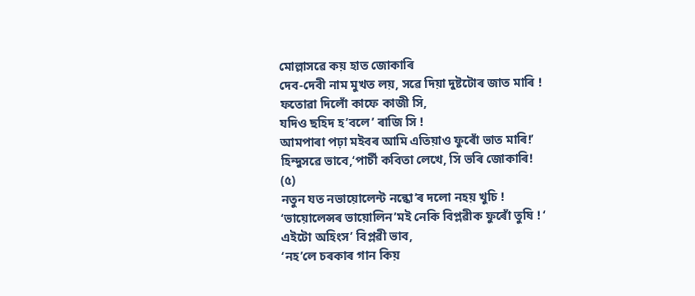মোল্লাসৱে কয় হাত জোকাৰি
দেব-দেবী নাম মুখত লয়, সৱে দিয়া দুষ্টটোৰ জাত মাৰি !
ফতোৱা দিলোঁ কাফে কাজী সি,
যদিও ছহিদ হ’বলে’ ৰাজি সি !
আমপাৰা পঢ়া মইবৰ আমি এতিয়াও ফুৰোঁ ভাত মাৰি!’
হিন্দুসৱে ভাবে,‘পাৰ্চী কবিতা লেখে, সি ভৰি জোকাৰি!
(৫)
নতুন যত নভায়োলেন্ট নন্কো’ৰ দলো নহয় খুচি !
‘ভায়োলেন্সৰ ভায়োলিন’মই নেকি বিপ্লৱীক ফুৰোঁ তুষি ! ‘
এইটো অহিংস’ বিপ্লৱী ভাব,
‘নহ’লে চৰকাৰ গান কিয়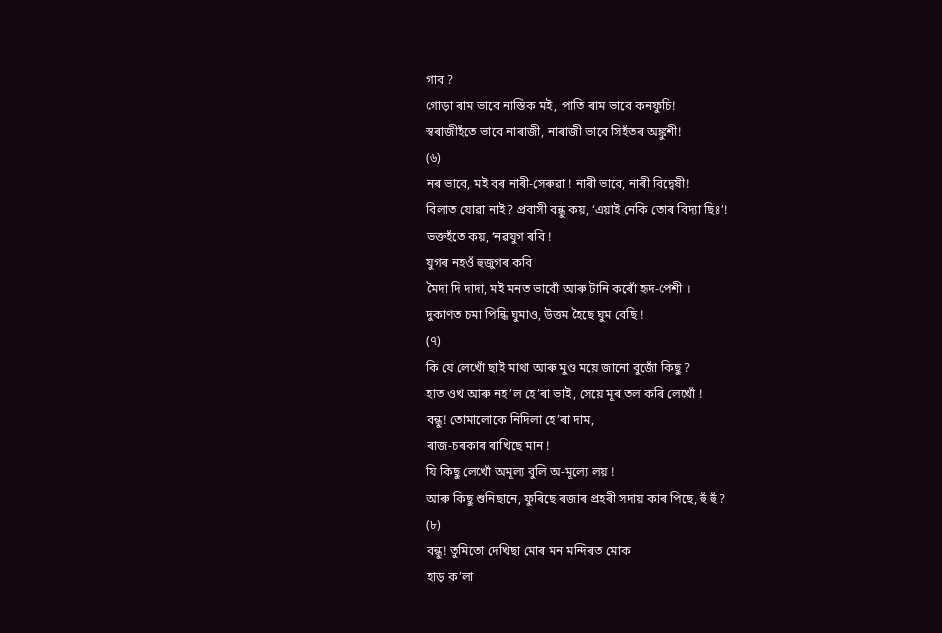গাব ?
গোড়া ৰাম ভাবে নাস্তিক মই, পাতি ৰাম ভাবে কনফুচি!
স্বৰাজীহঁতে ভাবে নাৰাজী, নাৰাজী ভাবে সিহঁতৰ অঙ্কুশী!
(৬)
নৰ ভাবে, মই বৰ নাৰী-সেৰুৱা ! নাৰী ভাবে, নাৰী বিদ্বেষী!
বিলাত যোৱা নাই? প্রবাসী বন্ধু কয়, ‘এয়াই নেকি তোৰ বিদ্যা ছিঃ’!
ভক্তহঁতে কয়, ‘নৱযুগ ৰবি !
যুগৰ নহওঁ হুজুগৰ কবি
মৈদা দি দাদা, মই মনত ভাবোঁ আৰু টানি কৰোঁ হৃদ-পেশী ।
দুকাণত চমা পিন্ধি ঘুমাও, উত্তম হৈছে ঘুম বেছি !
(৭)
কি যে লেখোঁ ছাই মাথা আৰু মুণ্ড ময়ে জানো বুজোঁ কিছু ?
হাত ওখ আৰু নহ’ল হে’ৰা ভাই, সেয়ে মূৰ তল কৰি লেখোঁ !
বন্ধু! তোমালোকে নিদিলা হে’ৰা দাম,
ৰাজ-চৰকাৰ ৰাখিছে মান !
যি কিছু লেখোঁ অমূল্য বুলি অ-মূল্যে লয় !
আৰু কিছু শুনিছানে, ফুৰিছে ৰজাৰ প্ৰহৰী সদায় কাৰ পিছে, হুঁ হুঁ ?
(৮)
বন্ধু! তুমিতো দেখিছা মোৰ মন মন্দিৰত মোক
হাড় ক’লা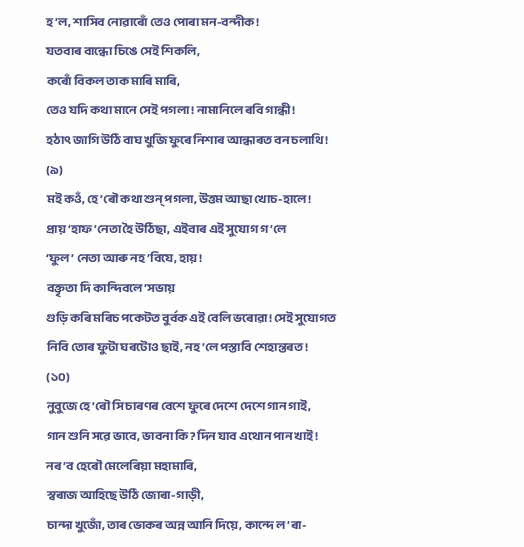হ’ল, শাসিব নোৱাৰোঁ তেও পোৰা মন-বন্দীক!
যতবাৰ বান্ধো চিঙে সেই শিকলি,
কৰোঁ বিকল তাক মাৰি মাৰি,
তেও যদি কথা মানে সেই পগলা ! নামানিলে ৰবি গান্ধী!
হঠাৎ জাগি উঠি বাঘ খুজি ফুৰে নিশাৰ আন্ধাৰত বন চলাথি !
(৯)
মই কওঁ, হে’ৰৌ কথা শুন্ পগলা, উত্তম আছা খোচ-হালে !
প্ৰায় ‘হাফ’নেতা হৈ উঠিছা, এইবাৰ এই সুযোগ গ’লে
‘ফুল’ নেতা আৰু নহ’বিযে, হায় !
বক্তৃতা দি কান্দিবলে’সভায়
গুড়ি কৰি মৰিচ পকেটত বুৰ্বক এই বেলি ভৰোৱা! সেই সুযোগত
নিবি তোৰ ফুটা ঘৰটোও ছাই, নহ’লে পস্তাবি শেহান্তৰত !
(১০)
নুবুজে হে’ৰৌ সি চাৰণৰ বেশে ফুৰে দেশে দেশে গান গাই,
গান শুনি সৱে ভাবে, ভাবনা কি? দিন যাব এথোন পান খাই!
নৰ’ব হেৰৌ মেলেৰিয়া মহামাৰি,
স্বৰাজ আহিছে উঠি জোৰা-গাড়ী,
চান্দা খুজোঁ, তাৰ ভোকৰ অন্ন আনি দিয়ে, কান্দে ল’ৰা-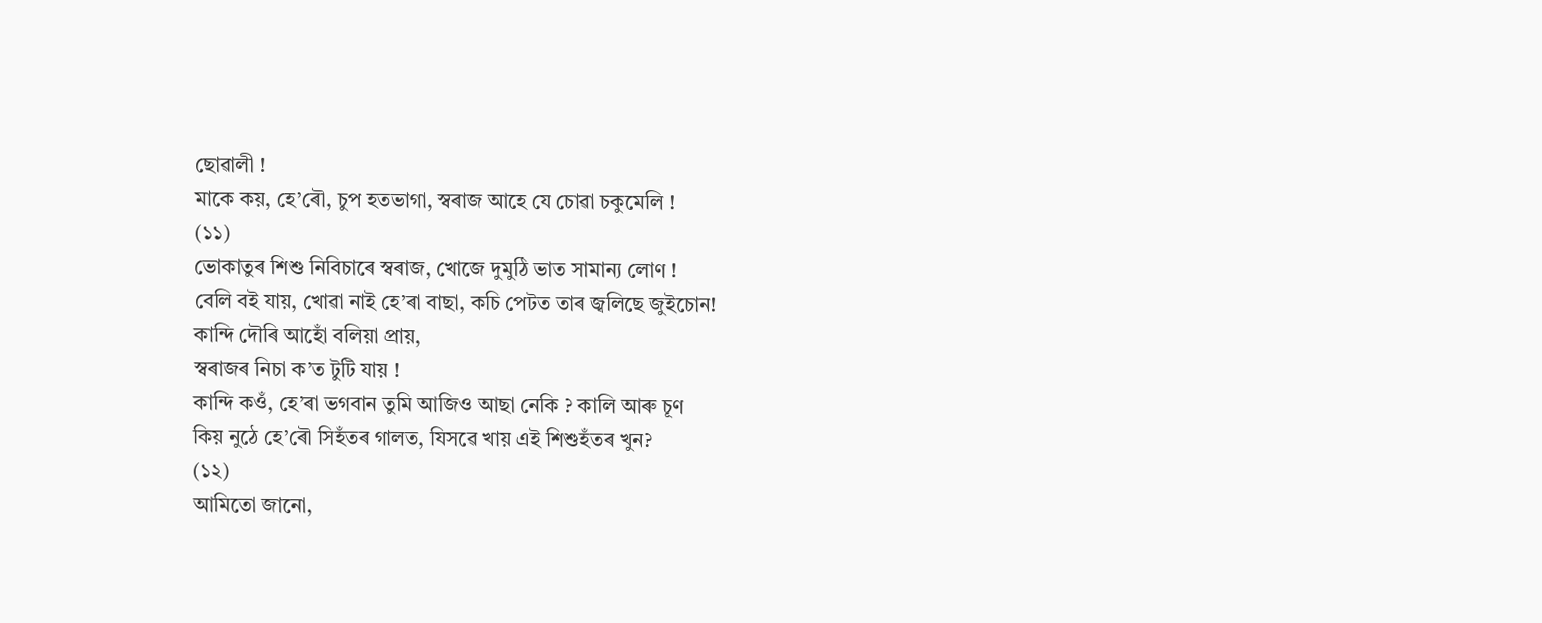ছোৱালী !
মাকে কয়, হে’ৰৌ, চুপ হতভাগা, স্বৰাজ আহে যে চোৱা চকুমেলি !
(১১)
ভোকাতুৰ শিশু নিবিচাৰে স্বৰাজ, খোজে দুমুঠি ভাত সামান্য লোণ !
বেলি বই যায়, খোৱা নাই হে’ৰা বাছা, কচি পেটত তাৰ জ্বলিছে জুইচোন!
কান্দি দৌৰি আহোঁ বলিয়া প্ৰায়,
স্বৰাজৰ নিচা ক’ত টুটি যায় !
কান্দি কওঁ, হে’ৰা ভগবান তুমি আজিও আছা নেকি ? কালি আৰু চূণ
কিয় নুঠে হে’ৰৌ সিহঁতৰ গালত, যিসৱে খায় এই শিশুহঁতৰ খুন?
(১২)
আমিতো জানো,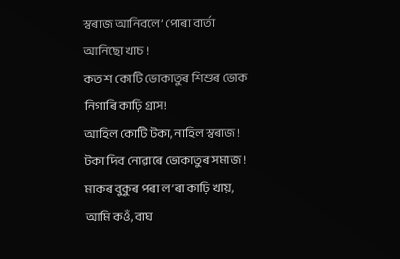স্বৰাজ আনিবলে’ পোৰা বাৰ্তা আনিছো খাচ !
কত শ কোটি ভোকাতুৰ শিশুৰ ভোক নিগাৰি কাঢ়ি গ্রাস!
আহিল কোটি টকা, নাহিল স্বৰাজ !
টকা দিব নোৱাৰে ভোকাতুৰ সমাজ !
মাকৰ বুকুৰ পৰা ল’ৰা কাঢ়ি খায়, আমি কওঁ, বাঘ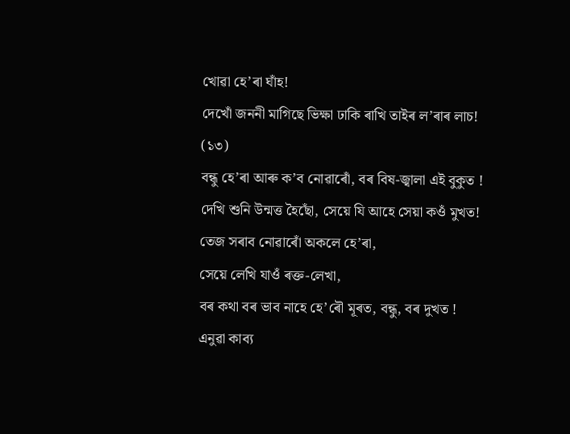খোৱা হে’ৰা ঘাঁহ!
দেখোঁ জননী মাগিছে ভিক্ষা ঢাকি ৰাখি তাইৰ ল’ৰাৰ লাচ!
(১৩)
বন্ধু হে’ৰা আৰু ক’ব নোৱাৰোঁ, বৰ বিষ-জ্বালা এই বুকুত !
দেখি শুনি উন্মত্ত হৈছোঁ, সেয়ে যি আহে সেয়া কওঁ মুখত!
তেজ সৰাব নোৱাৰোঁ অকলে হে’ৰা,
সেয়ে লেখি যাওঁ ৰক্ত-লেখা,
বৰ কথা বৰ ভাব নাহে হে’ৰৌ মূৰত, বন্ধু, বৰ দুখত !
এনুৱা কাব্য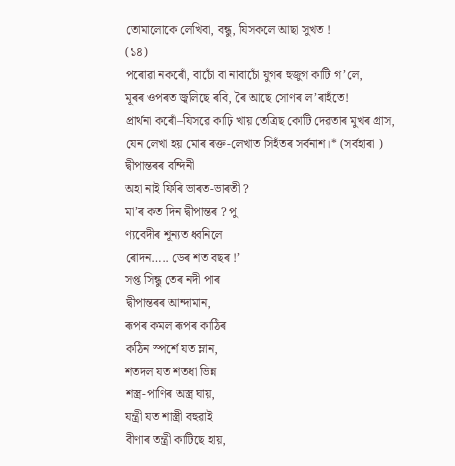তোমালোকে লেখিবা, বন্ধু, যিসকলে আছা সুখত !
(১৪)
পৰোৱা নকৰোঁ, বাচোঁ বা নাবাচোঁ যুগৰ হুজুগ কাটি গ’লে,
মূৰৰ ওপৰত জ্বলিছে ৰবি, ৰৈ আছে সোণৰ ল’ৰাহঁতে!
প্ৰাৰ্থনা কৰোঁ–যিসৱে কাঢ়ি খায় তেত্ৰিছ কোটি দেৱতাৰ মুখৰ গ্ৰাস,
যেন লেখা হয় মোৰ ৰক্ত-লেখাত সিহঁতৰ সৰ্বনাশ।* (সৰ্বহাৰা )
দ্বীপান্তৰৰ বন্দিনী
অহা নাই ফিৰি ভাৰত-ভাৰতী ?
মা’ৰ কত দিন দ্বীপান্তৰ ? পু
ণ্যবেদীৰ শূন্যত ধ্বনিলে
ৰোদন….. ডেৰ শত বছৰ !’
সপ্ত সিন্ধু তেৰ নদী পাৰ
দ্বীপান্তৰৰ আন্দামান,
ৰূপৰ কমল ৰূপৰ কাঠিৰ
কঠিন স্পর্শে যত ম্লান,
শতদল যত শতধা ভিন্ন
শস্ত্ৰ-পাণিৰ অস্ত্ৰ ঘায়,
যন্ত্ৰী যত শাস্ত্ৰী বহুৱাই
বীণাৰ তন্ত্ৰী কাটিছে হায়,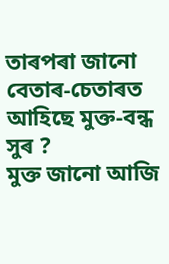তাৰপৰা জানো বেতাৰ-চেতাৰত
আহিছে মুক্ত-বন্ধ সুৰ ?
মুক্ত জানো আজি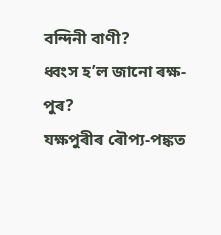বন্দিনী বাণী?
ধ্বংস হ’ল জানো ৰক্ষ-পুৰ?
যক্ষপুৰীৰ ৰৌপ্য-পঙ্কত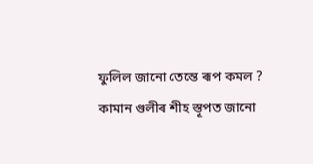ফুলিল জানো তেন্তে ৰূপ কমল ?
কামান গুলীৰ শীহ স্তূপত জানো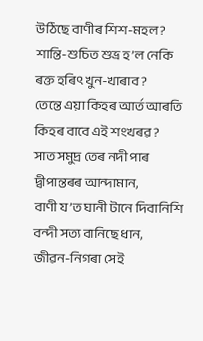উঠিছে বাণীৰ শিশ-মহল ?
শান্তি-শুচিত শুভ্ৰ হ’ল নেকি
ৰক্ত হৰিৎ খুন-খাৰাব ?
তেন্তে এয়া কিহৰ আৰ্ত আৰতি
কিহৰ বাবে এই শংখৰৱ ?
সাত সমুদ্র তেৰ নদী পাৰ
দ্বীপান্তৰৰ আন্দামান,
বাণী য’ত ঘানী টানে দিবানিশি
বন্দী সত্য বানিছে ধান,
জীৱন-নিগৰা সেই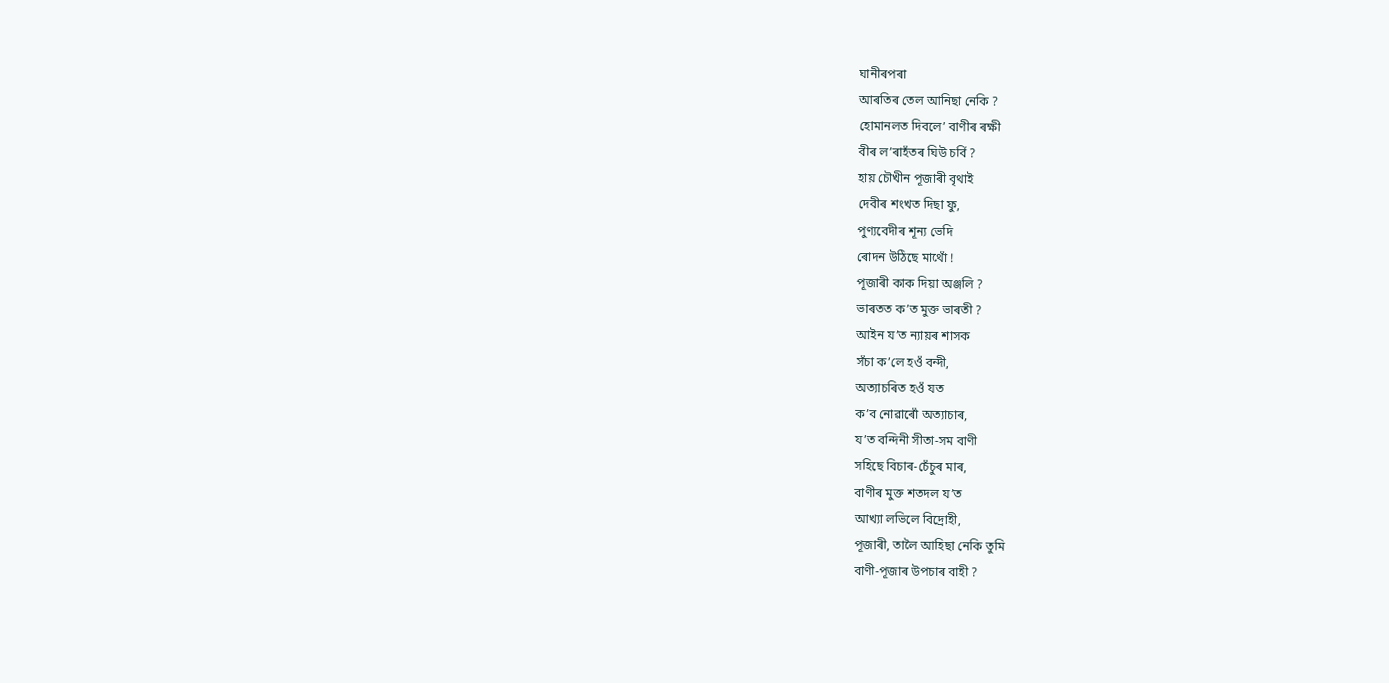ঘানীৰপৰা
আৰতিৰ তেল আনিছা নেকি ?
হোমানলত দিবলে’ বাণীৰ ৰক্ষী
বীৰ ল’ৰাহঁতৰ ঘিউ চর্বি ?
হায় চৌখীন পূজাৰী বৃথাই
দেবীৰ শংখত দিছা ফু,
পুণ্যবেদীৰ শূন্য ভেদি
ৰোদন উঠিছে মাথোঁ !
পূজাৰী কাক দিয়া অঞ্জলি ?
ভাৰতত ক’ত মুক্ত ভাৰতী ?
আইন য’ত ন্যায়ৰ শাসক
সঁচা ক’লে হওঁ বন্দী,
অত্যাচৰিত হওঁ যত
ক’ব নোৱাৰোঁ অত্যাচাৰ,
য’ত বন্দিনী সীতা-সম বাণী
সহিছে বিচাৰ-চেঁচুৰ মাৰ,
বাণীৰ মুক্ত শতদল য’ত
আখ্যা লভিলে বিদ্রোহী,
পূজাৰী, তালৈ আহিছা নেকি তুমি
বাণী-পূজাৰ উপচাৰ বাহী ?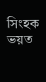সিংহক ভয়ত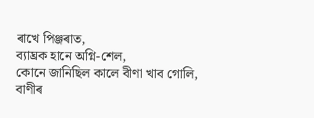ৰাখে পিঞ্জৰাত,
ব্যাঘ্রক হানে অগ্নি-শেল,
কোনে জানিছিল কালে বীণা খাব গোলি,
বাণীৰ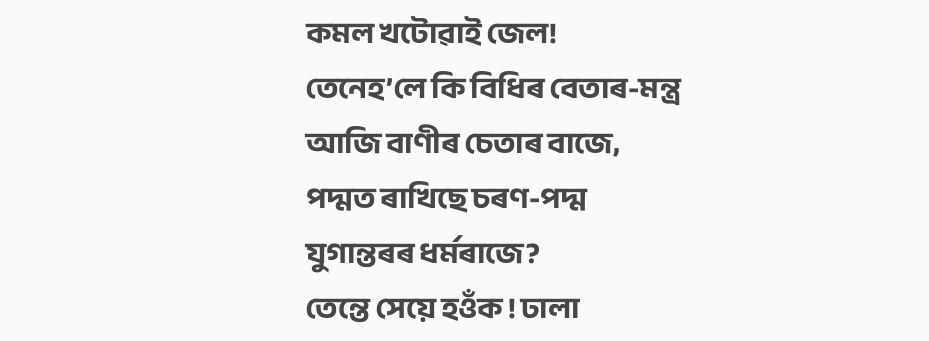কমল খটোৱাই জেল!
তেনেহ’লে কি বিধিৰ বেতাৰ-মন্ত্ৰ
আজি বাণীৰ চেতাৰ বাজে,
পদ্মত ৰাখিছে চৰণ-পদ্ম
যুগান্তৰৰ ধৰ্মৰাজে?
তেন্তে সেয়ে হওঁক ! ঢালা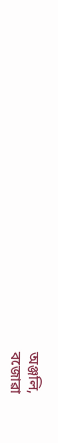অঞ্জলি,
বজোৱা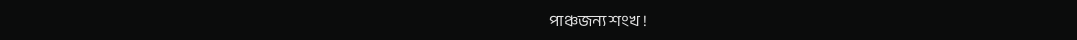পাঞ্চজন্য শংখ !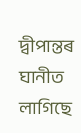দ্বীপান্তৰ ঘানীত লাগিছে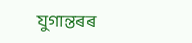যুগান্তৰৰ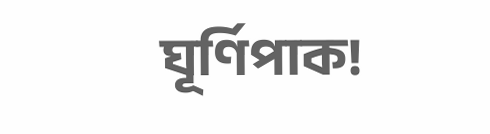ঘূর্ণিপাক!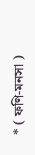* ( ফণি-মনসা )